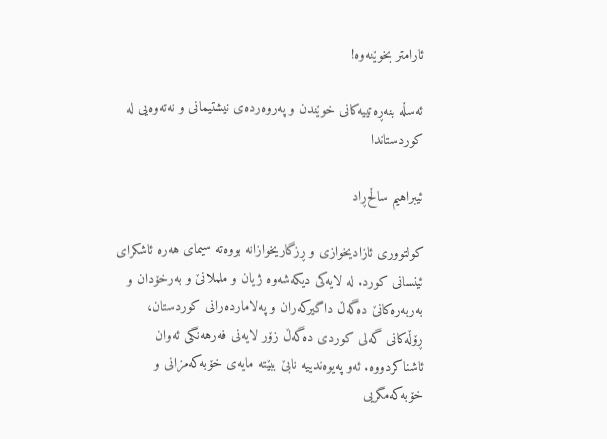ئارامتر بخوێنەوە!

ئەسڵە بنەڕەتییەکانی خوێندن و پەروەردەی نیشتیمانی و نەتەوەیی لە کوردستاندا

ئیبراهیم ساڵح‌ڕاد

کولتووری ئازادیخوازی و ڕزگاریخوازانە بووەتە سیمای هەرە ئاشكرای ئینسانی کورد. لە لایەکی دیکەشەوە ژیان و ململانێ و بەرخۆدان و بەربەرەکانێ دەگەڵ داگیرکەران و پەلاماردەرانی کوردستان، ڕۆڵەکانی گەلی کوردی دەگەڵ زۆر لایەنی فەرهەنگی ئەوان ئاشناکردووە. ئەو پەیوەندییە نابێ ببێتە مایەی خۆبەکەمزانی و خۆبەکەمگریی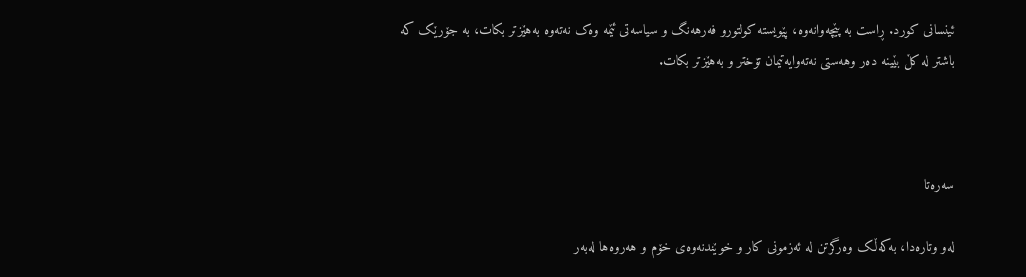ئینسانی کورد. ڕاست بە پێچەوانەوە، پێویستە کولتورو فەرهەنگ و سیاسەتی ئێمە وەک نەتەوە بەهێزتر بکات، بە جۆرێک کە باشتر لە کڵ بێینە دەر وهەستی نەتەوایەتیمان تۆختر و بەهێزتر بکات.



سەرەتا

لەو وتارەدا، بەکەڵک وەرگرتن لە ئەزمونی کار و خوێندنەوەی خۆم و هەروەها لەبەر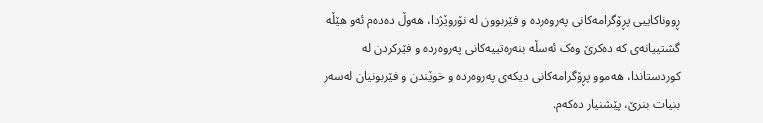ڕووناکاییی پڕۆگرامەکانی پەروەردە و فێربوون لە نۆروێژدا، هەوڵ دەدەم ئەو هێڵە گشتییانەی کە دەکرێ وەک ئەسڵە بنەرەتییەکانی پەروەردە و فێرکردن لە کوردستاندا، هەموو پڕۆگرامەکانی دیکەی پەروەردە و خوێندن و فێربونیان لەسەر بنیات بنرێ، پێشنیار دەکەم.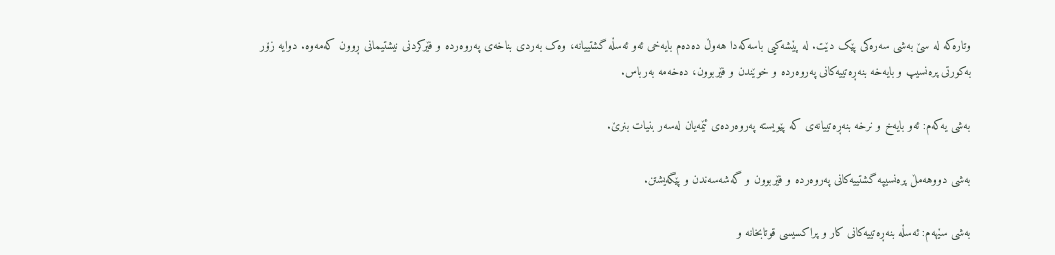وتارەکە لە سێ بەشی سەرەکی پێک دێت. لە پێشەکیی باسەکەدا هەوڵ دەدەم بایەخی ئەو ئەسڵە گشتییانە، وەک بەردی بناخەی پەروەردە و فێرکردنی نیشتیمانی ڕوون کەمەوە. دوایە زۆر بەکورتی پرەنسیپ و بایەخە بنەڕەتییەکانی پەروەردە و خوێندن و فێربوون، دەخەمە بەرباس.

بەشی یەکەم: ئەو بایەخ و نرخە بنەڕەتییانەی کە پێویستە پەروەردەی ئێمەیان لەسەر بنیات بنرێ.

بەشی دووهەمڵ پرەنسیپە گشتییەکانی پەروەردە و فێربوون و گەشەسەندن و پێگەیشتن.

بەشی سێهەم: ئەسڵە بنەڕەتییەکانی کار و پراکسیسی قوتابخانە و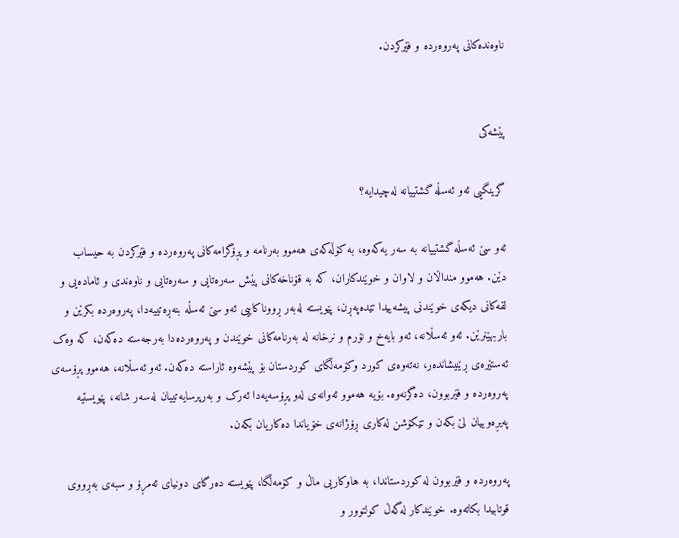ناوەندەکانی پەروەردە و فێرکردن.


پێشەکی

گرینگیی ئەو ئەسڵە گشتییانە لەچیدایە؟

ئەو سێ ئەسڵە گشتییانە بە سەر یەکەوە، بە کۆڵەکەی هەموو بەرنامە و پڕۆگرامەکانی پەروەردە و فێرکردن بە حیساب دێن. هەموو منداڵان و لاوان و خوێندکاران، کە بە قۆناخەکانی پێش سەرەتایی و سەرەتایی و ناوەندی و ئامادەیی و لقەکانی دیکەی خوێندنی پیشەییدا تێدەپەڕن، پێویستە لەبەر ڕووناکاییی ئەو سێ ئەسڵە بنەڕەتییەدا، پەروەردە بکرێن و باربهێنرێن. ئەو ئەسڵانە، ئەو بایەخ و نۆرم و نرخانە لە بەرنامەکانی خوێندن و پەروەردەدا بەرجەستە دەکەن، کە وەک ئەستێرەی ڕێنیشاندەر، نەتەوەی کورد وکۆمەڵگای کوردستان بۆ پێشەوە ئاراستە دەکەن. ئەو ئەسڵانە، هەموو پڕۆسەی پەروەردە و فێربوون، دەگرنەوە. بۆیە هەموو ئەوانەی لەو پڕۆسەیەدا ئەرک و بەرپرسایەتییان لەسەر شانە، پێویستیە پەیڕەوییان لێ بکەن و تێکۆشن لەکاری ڕۆژانەی خۆیاندا دەکاریان بکەن.

پەروەردە و فێربوون لە کوردستاندا، بە هاوکاریی ماڵ و کۆمەڵگا، پێویستە دەرگای دونیای ئەمڕۆ و سبەی بەڕووی قوتابیدا بکاتەوە. خوێندکار لەگەڵ کولتوور و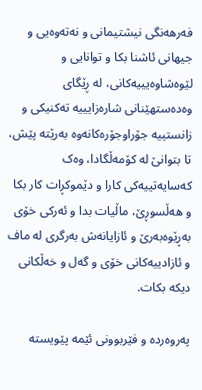فەرهەنگی نیشتیمانی و نەتەوەیی و جیهانی ئاشنا بکا و توانایی و لێوەشاوەیییەکانی، لە ڕێگای وەدەستهێنانی شارەزایییە تەکنیکی و زانستییە جۆراوجۆرەکانەوە بەرێتە پێش، تا بتوانێ لە کۆمەڵگادا، وەک کەسایەتییەکی کارا و دێموکڕات کار بکا و هەڵسوڕێ، ماڵیات بدا و ئەرکی خۆی بەڕێوەبەرێ و ئازایانەش بەرگری لە ماف و ئازادییەکانی خۆی و گەل و خەڵکانی دیکە بکات.

پەروەردە و فێربوونی ئێمە پێویستە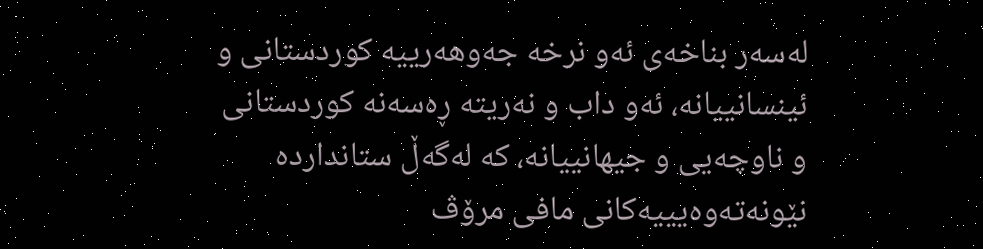لەسەر بناخەی ئەو نرخە جەوهەرییە کوردستانی و ئینسانییانە، ئەو داب و نەریتە ڕەسەنە کوردستانی و ناوچەیی و جیهانییانە، کە لەگەڵ ستانداردە نێونەتەوەیییەکانی مافی مرۆڤ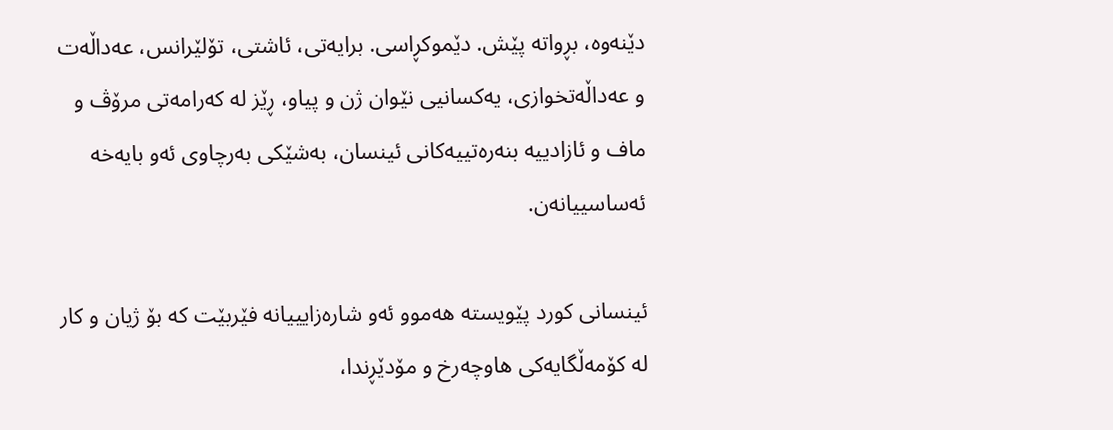دێنەوە، بڕواتە پێش. دێموکڕاسی. برایەتی، ئاشتی، تۆلێرانس، عەداڵەت و عەداڵەتخوازی، یەکسانیی نێوان ژن و پیاو، ڕێز لە کەرامەتی مرۆڤ و ماف و ئازادییە بنەرەتییەکانی ئینسان، بەشێکی بەرچاوی ئەو بایەخە ئەساسییانەن.

ئینسانی کورد پێویستە هەموو ئەو شارەزایییانە فێربێت کە بۆ ژیان و کار لە کۆمەڵگایەکی هاوچەرخ و مۆدێڕندا،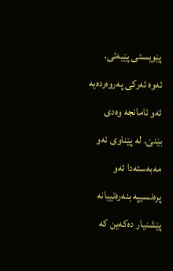پێویستی پێیەتی. ئەوە ئەرکی پەروەردەیە ئەو ئامانجە وەدی بێنێ. لە پێناوی ئەو مەبەستەدا ئەو پرەنسیپە بنەرەتییانە پێشنیار دەکەین کە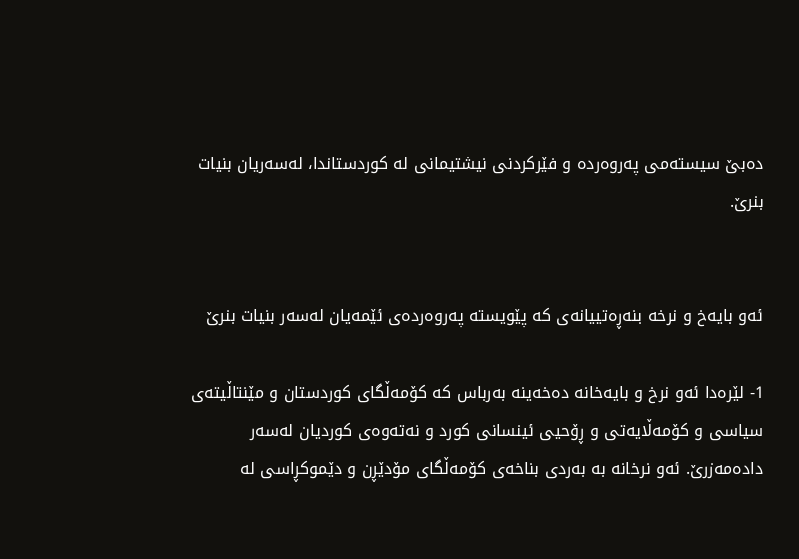دەبێ سیستەمی پەروەردە و فێرکردنی نیشتیمانی لە کوردستاندا، لەسەریان بنیات بنرێ.


ئەو بایەخ و نرخە بنەڕەتییانەی کە پێویستە پەروەردەی ئێمەیان لەسەر بنیات بنرێ

1- لێرەدا ئەو نرخ و بایەخانە دەخەینە بەرباس کە کۆمەڵگای کوردستان و مێنتاڵیتەی سیاسی و کۆمەڵایەتی و ڕۆحیی ئینسانی کورد و نەتەوەی کوردیان لەسەر دادەمەزرێ. ئەو نرخانە بە بەردی بناخەی کۆمەڵگای مۆدێڕن و دێموکڕاسی لە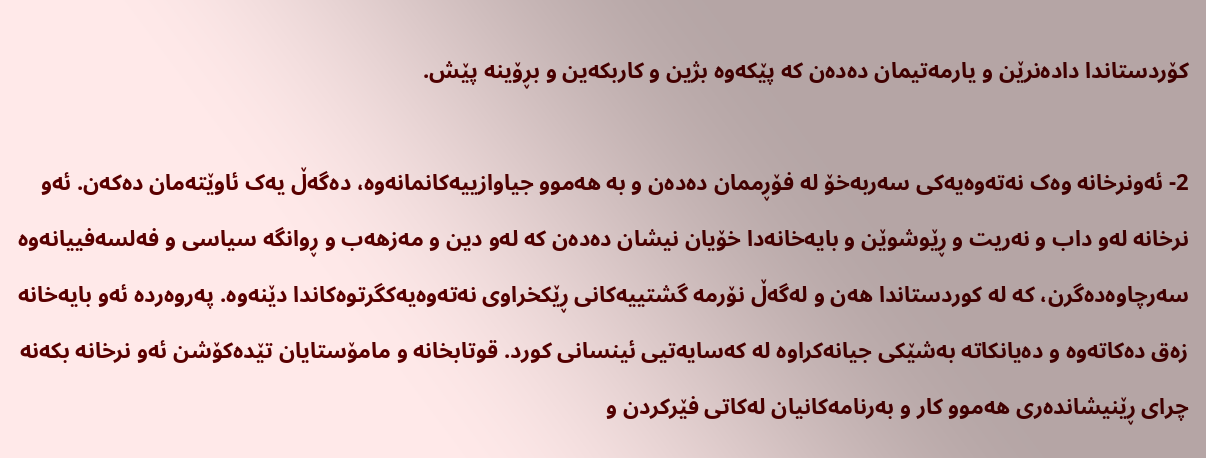کۆردستاندا دادەنرێن و یارمەتیمان دەدەن کە پێکەوە بژین و کاربکەین و بڕۆینە پێش.

2- ئەونرخانە وەک نەتەوەیەکی سەربەخۆ لە فۆڕممان دەدەن و بە هەموو جیاوازییەکانمانەوە، دەگەڵ یەک ئاوێتەمان دەکەن. ئەو نرخانە لەو داب و نەریت و ڕێوشوێن و بایەخانەدا خۆیان نیشان دەدەن کە لەو دین و مەزهەب و ڕوانگە سیاسی و فەلسەفییانەوە سەرچاوەدەگرن، کە لە کوردستاندا هەن و لەگەڵ نۆرمە گشتییەکانی ڕێکخراوی نەتەوەیەکگرتوەکاندا دێنەوە. پەروەردە ئەو بایەخانە زەق دەکاتەوە و دەیانکاتە بەشێکی جیانەکراوە لە کەسایەتیی ئینسانی کورد. قوتابخانە و مامۆستایان تێدەکۆشن ئەو نرخانە بکەنە چرای ڕێنیشاندەری هەموو کار و بەرنامەکانیان لەکاتی فێرکردن و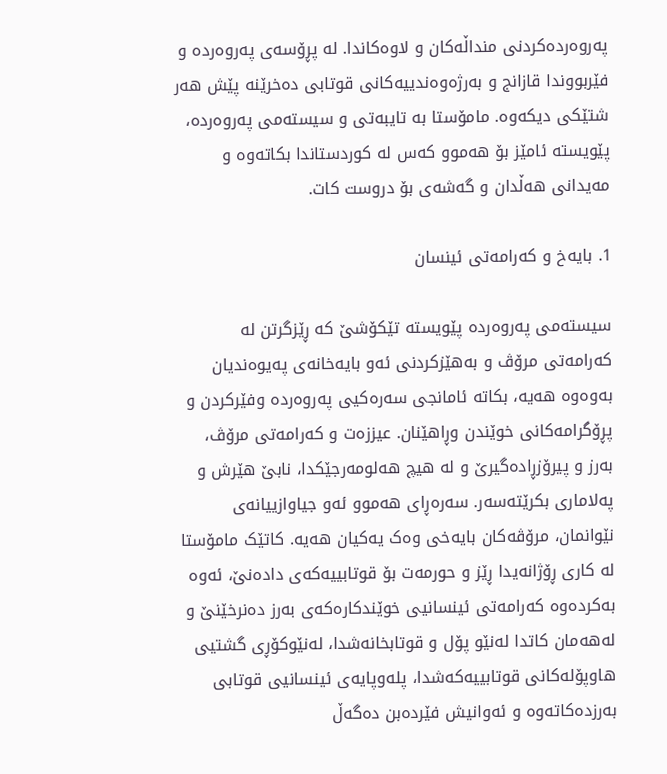پەروەردەکردنی منداڵەکان و لاوەکاندا. لە پڕۆسەی پەروەردە و فێربووندا قازانج و بەرژەوەندییەکانی قوتابی دەخرێنە پێش هەر شتێکی دیکەوە. مامۆستا بە تایبەتی و سیستەمی پەروەردە، پێویستە ئامێز بۆ هەموو کەس لە کوردستاندا بکاتەوە و مەیدانی هەڵدان و گەشەی بۆ دروست کات.

1. بایەخ و کەرامەتی ئینسان

سیستەمی پەروەردە پێویستە تێکۆشێ کە ڕێزگرتن لە کەرامەتی مرۆڤ و بەهێزکردنی ئەو بایەخانەی پەیوەندیان بەوەوە هەیە، بکاتە ئامانجی سەرەکیی پەروەردە وفێرکردن و پڕۆگرامەکانی خوێندن وڕاهێنان. عیززەت و کەرامەتی مرۆڤ، بەرز و پیرۆزڕادەگیرێ و لە هیچ هەلومەرجێکدا، نابێ هێرش و پەلاماری بکرێتەسەر. سەرەڕای هەموو ئەو جیاوازییانەی نێوانمان، مرۆڤەکان بایەخی وەک یەکیان هەیە. کاتێک مامۆستا لە کاری ڕۆژانەیدا ڕێز و حورمەت بۆ قوتابییەکەی دادەنێ، ئەوە بەکردەوە کەرامەتی ئینسانیی خوێندکارەکەی بەرز دەنرخێنێ و لەهەمان کاتدا لەنێو پۆل و قوتابخانەشدا، لەنێوکۆڕی گشتیی هاوپۆلەکانی قوتابییەکەشدا، پلەوپایەی ئینسانیی قوتابی بەرزدەکاتەوە و ئەوانیش فێردەبن دەگەڵ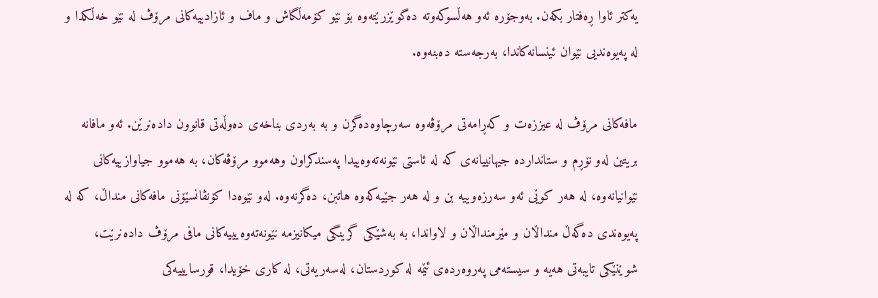یەکتر ئاوا ڕەفتار بکەن. بەوجۆرە ئەو هەڵسوکەوتە دەگوێزرێتەوە بۆ نێو کۆمەڵگاش و ماف و ئازادییەکانی مرۆڤ لە نێو خەڵکدا و لە پەیوەندیی نێوان ئینسانەکاندا، بەرجەستە دەبنەوە.

مافەکانی مرۆڤ لە عیززەت و كەڕامەتی مرۆڤەوە سەرچاوەدەگرن و بە بەردی بناخەی دەوڵەتی قانوون دادەنرێن. ئەو مافانە بریتین لەو نۆڕم و ستانداردە جیهانییانەی کە لە ئاستی نێونەتەوەییدا پەسندکراون وهەموو مرۆڤەکان، بە هەموو جیاوازییەکانی نێوانیانەوە، لە هەر کوێی ئەو سەرزەوییە بن و لە هەر جێیەکەوە هاتبن، دەگرنەوە. لەو نێوەدا کۆنڤانسێۆنی مافەکانی منداڵ، کە لە پەیوەندی دەگەڵ منداڵان و مێرمنداڵان و لاواندا، بە بەشێکی گرینگی میکانیزمە نێونەتەوەیییەکانی مافی مرۆڤ دادەنرێت، شوێنێکی تایبەتی هەیە و سیستەمی پەروەردەی ئێمە لە کوردستان، لەسەریەتی، لە کاری خۆیدا، قورسایییەکی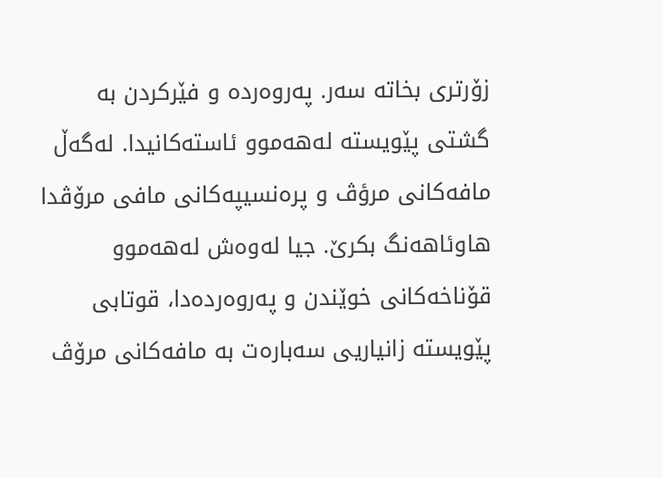زۆرتری بخاتە سەر. پەروەردە و فێرکردن بە گشتی پێویستە لەهەموو ئاستەکانیدا. لەگەڵ مافەکانی مرؤڤ و پرەنسیپەکانی مافی مرۆڤدا هاوئاهەنگ بکرێ. جیا لەوەش لەهەموو قۆناخەکانی خوێندن و پەروەردەدا، قوتابی پێویستە زانیاریی سەبارەت بە مافەکانی مرۆڤ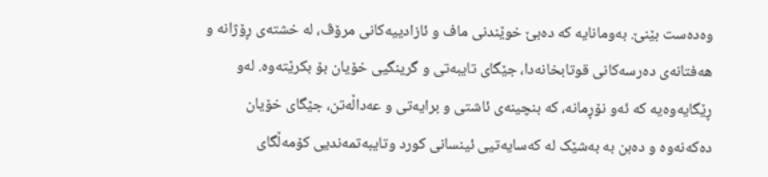وەدەست بێنێ. بەومانایە کە دەبێ خوێندنی ماف و ئازادییەکانی مرۆڤ، لە خشتەی ڕۆژانە و هەفتانەی دەرسەکانی قوتابخانەدا، جێگای تایبەتی و گرینگیی خۆیان بۆ بکرێتەوە. لەو ڕێگایەوەیە کە ئەو نۆڕمانە، کە بنچینەی ئاشتی و برایەتی و عەداڵەتن، جێگای خۆیان دەکەنەوە و دەبن بە بەشێک لە کەسایەتیی ئینسانی کورد وتایبەتمەندیی کۆمەڵگای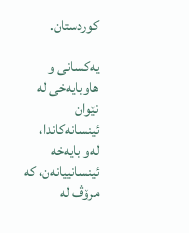کوردستان.

یەکسانی و هاوبایەخی لە نێوان ئینسانەکاندا، لەو بایەخە ئینسانییانەن، کە مرۆڤ لە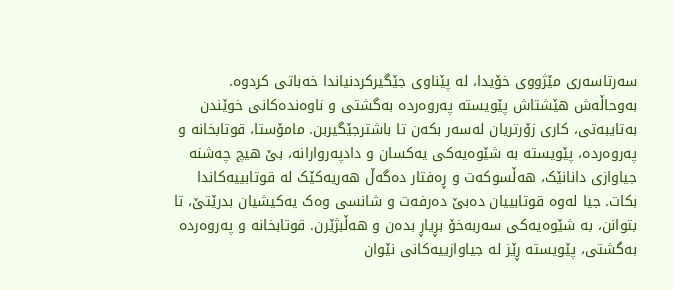سەرتاسەری مێژووی خۆیدا، لە پێناوی جێگیرکردنیاندا خەباتی کردوە. بەوحاڵەش هێشتاش پێویستە پەروەردە بەگشتی و ناوەندەکانی خوێندن بەتایبەتی، کاری زۆرتریان لەسەر بکەن تا باشترجێگیربن. مامۆستا، قوتابخانە و پەروەردە، پێویستە بە شێوەیەکی یەکسان و دادپەروارانە، بێ هیچ چەشنە جیاوازی دانانێک، هەڵسوکەت و ڕەفتار دەگەڵ هەریەکێک لە قوتابییەکاندا بکات. جیا لەوە قوتابییان دەبێ دەرفەت و شانسی وەک یەکیشیان بدرێتێ، تا بتوانن، بە شێوەیەکی سەربەخۆ بڕیاڕ بدەن و هەڵبژێرن. قوتابخانە و پەروەردە بەگشتی، پێویستە ڕێز لە جیاوازییەکانی نێوان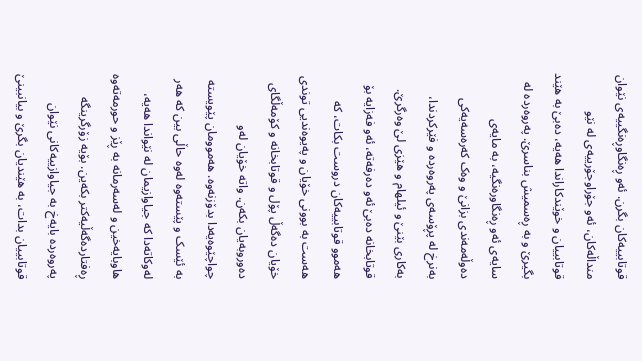قوتابییەکان بگرن. ئەو ڕەنگاوڕەنگییەی نێوان منداڵەکان، ئەو جۆراوجۆرییەی لە نێو قوتابییان و خوێندکاراندا هەیە، دەبێ بە هێند بگیرێ و بە ڕەسمیش بناسرێ. پەروەردە لە سایەی ئەو ڕەنگاورەنگیە، بە مایەی دەوڵەمەندی بزانێ و وەک کەرەسەیەکی بەنرخ لە پڕۆسەی پەروەردە و فێرکردندا، بەکاری بێنێ و ئیلهام و هێزی لێ وەرگرێ. قوتابخانە دەبێ ئەو دەرفەتە، ئەو فەزایە بۆ هەموو قوتابییەکان دروست بکات، کە هەست بە بوونی خۆیان و پەیوەندیی توندی خۆیان دەگەڵ پۆل و قوتابخانە و کۆمەڵگای دەوروبەیان بکەن. واتە خۆیان لەو چواچێوەیەدا بدۆزنەوە. هەموومان پێویستە بە ئێسک و پێستەوە لەوە حاڵی بین کە هەر لەوکاتەدا کە جیاوازیمان لە نێواندا هەیە، هاوبایەخین و لەسەرمانە بە ڕێز و حورمەتەوە ڕەفتاردەگەڵیەکتر بکەین. بۆیە زۆرگرینگە پەروەردە بایەخ بە جیاوازییەکانی نێوان قوتابییان بدات، بە هێندیان بگرێ و بیانبینێ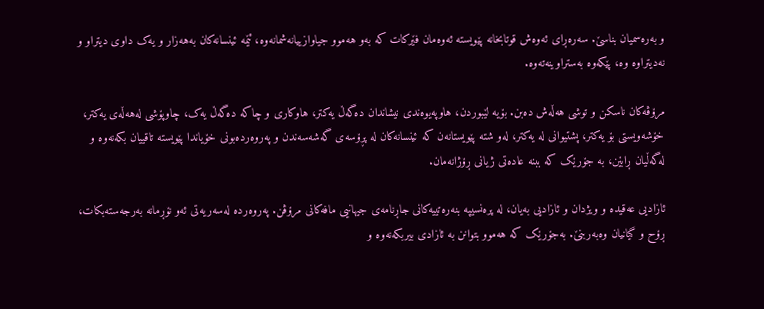و بەرەسمیان بناسێ. سەرەڕای ئەوەش قوتابخانە پێویستە ئەوەمان فێرکات کە بەو هەموو جیاوازییانەشمانەوە، ئێمە ئینسانەکان بەهەزار و یەک داوی دیتراو و نەدیتراوە وە، پێکەوە بەستراوینەتەوە.

مرۆڤەکان ناسکن و توشی هەڵەش دەبن. بۆیە لێبوردن، هاوپەیوەندی نیشاندان دەگەڵ یەکتر، هاوکاری و چاکە دەگەڵ یەک، چاوپۆشی لەهەڵەی یەکتر، خۆشەویستی بۆ یەکتر، پشتیوانی لە یەکتر، لەو شتە پێویستانەن کە ئینسانەکان لە پڕۆسەی گەشەسەندن و پەروەردەبونی خۆیاندا پێویستە تاقییان بکەنەوە و لەگەڵیان ڕابێن، بە جۆرێک کە ببنە عادەتی ژیانی ڕۆژانەمان.

ئازادیی عەقیدە و ویژدان و ئازادیی بەیان، لە پرەنسیپە بنەرەتییەکانی جاڕنامەی جیهانیی مافەکانی مرۆڤن. پەروەردە لەسەریەتی ئەو نۆڕمانە بەرجەستەبکات، ڕۆح و گیانیان وەبەربنێ. بەجۆرێک کە هەموو بتوانن بە ئازادی بیربکەنەوە و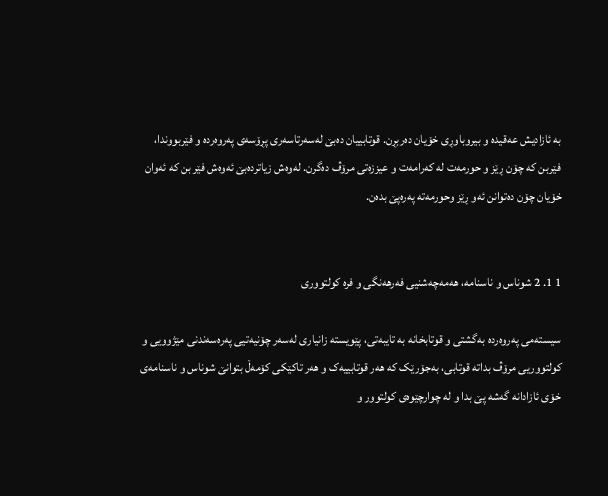بە ئازادیش عەقیدە و بیروباوڕی خۆیان دەربڕن. قوتابییان دەبێ لەسەرتاسەری پڕۆسەی پەروەردە و فێربووندا، فێربن کە چۆن ڕێز و حورمەت لە کەرامەت و عیززەتی مرۆڤ دەگرن. لەوەش زیاتردەبێ ئەوەش فێر بن کە ئەوان خۆیان چۆن دەتوانن ئەو ڕێز وحورمەتە پەرەپێ بدەن.


1 1. 2 شوناس و ناسنامە، هەمەچەشنیی فەرهەنگی و فرە کولتووری

سیستەمی پەروەردە بەگشتی و قوتابخانە بە تایبەتی، پێویستە زانیاری لەسەر چۆنیەتیی پەرەسەندنی مێژوویی و کولتووریی مرۆڤ بداتە قوتابی، بەجۆرێک کە هەر قوتابییەک و هەر تاکێکی کۆمەڵ بتوانێ شوناس و ناسنامەی خۆی ئازادانە گەشە پێ بدا و لە چوارچێوەی کولتوور و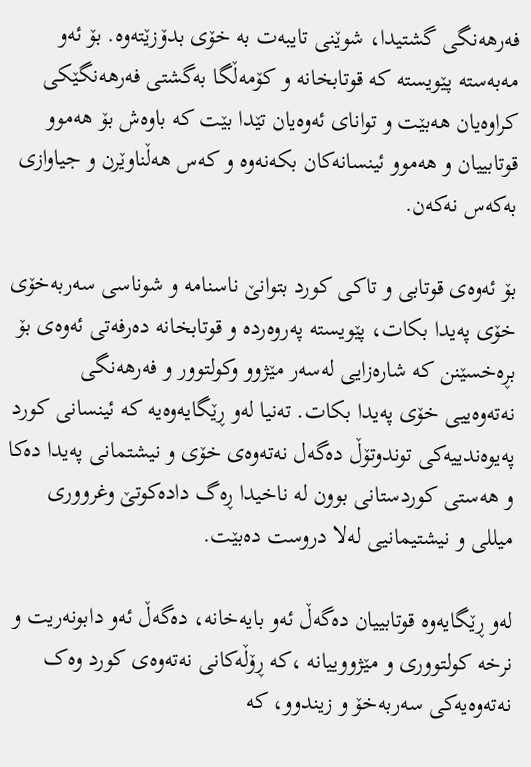فەرهەنگی گشتیدا، شوێنی تایبەت بە خۆی بدۆزێتەوە. بۆ ئەو مەبەستە پێویستە کە قوتابخانە و کۆمەڵگا بەگشتی فەرهەنگێکی کراوەیان هەبێت و توانای ئەوەیان تێدا بێت کە باوەش بۆ هەموو قوتابییان و هەموو ئینسانەکان بکەنەوە و کەس هەڵناوێرن و جیاوازی بەکەس نەکەن.

بۆ ئەوەی قوتابی و تاکی کورد بتوانێ ناسنامە و شوناسی سەربەخۆی خۆی پەیدا بکات، پێویستە پەروەردە و قوتابخانە دەرفەتی ئەوەی بۆ بڕەخسێنن کە شارەزایی لەسەر مێژوو وکولتوور و فەرهەنگی نەتەوەییی خۆی پەیدا بکات. تەنیا لەو ڕێگایەوەیە کە ئینسانی کورد پەیوەندییەکی توندوتۆڵ دەگەل نەتەوەی خۆی و نیشتمانی پەیدا دەکا و هەستی کوردستانی بوون لە ناخیدا ڕەگ دادەکوتێ وغرووری میللی و نیشتیمانیی لەلا دروست دەبێت.

لەو ڕێگایەوە قوتابییان دەگەڵ ئەو بایەخانە، دەگەڵ ئەو دابونەریت و نرخە کولتووری و مێژووییانە ،کە ڕۆڵەکانی نەتەوەی کورد وەک نەتەوەیەکی سەربەخۆ و زیندوو، کە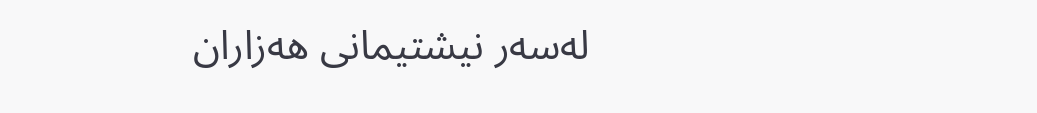لەسەر نیشتیمانی هەزاران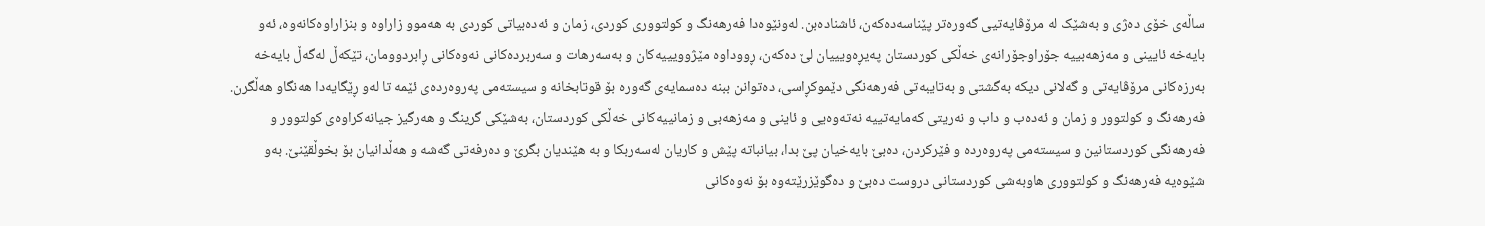ساڵەی خۆی دەژی و بەشێک لە مرۆڤایەتیی گەورەتر پێناسەدەکەن، ئاشنادەبن. لەونێوەدا فەرهەنگ و کولتووری کوردی، زمان و ئەدەبیاتی کوردی بە هەموو زاراوە و بنزاراوەکانەوە، ئەو بایەخە ئایینی و مەزهەبییە جۆراوجۆرانەی خەڵکی کوردستان پەیڕەویییان لێ دەکەن، ڕووداوە مێژوویییەکان و بەسەرهات و سەربردەکانی نەوەکانی ڕابردوومان، تێکەڵ لەگەڵ بایەخە بەرزەکانی مرۆڤایەتی و گەلانی دیکە بەگشتی و بەتایبەتی فەرهەنگی دێموکڕاسی، دەتوانن ببنە دەسمایەی گەورە بۆ قوتابخانە و سیستەمی پەروەردەی ئێمە تا لەو ڕێگایەدا هەنگاو هەڵگرن. فەرهەنگ و کولتوور و زمان و ئەدەب و داب و نەریتی کەمایەتییە نەتەوەیی و ئاینی و مەزهەبی و زمانییەکانی خەڵکی کوردستان، بەشێکی گرینگ و هەرگیز جیانەکراوەی کولتوور و فەرهەنگی کوردستانین و سیستەمی پەروەردە و فێرکردن، دەبێ بایەخیان پێ بدا، بیانباتە پێش و کاریان لەسەربکا و بە هێندیان بگرێ و دەرفەتی گەشە و هەڵدانیان بۆ بخوڵقێنێ. بەو شێوەیە فەرهەنگ و کولتووری هاوبەشی کوردستانی دروست دەبێ و دەگوێزرێتەوە بۆ نەوەکانی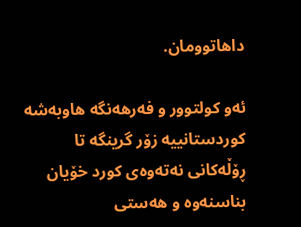داهاتوومان.

ئەو کولتوور و فەرهەنگە هاوبەشە کوردستانییە زۆر گرینگە تا ڕۆڵەکانی نەتەوەی کورد خۆیان بناسنەوە و هەستی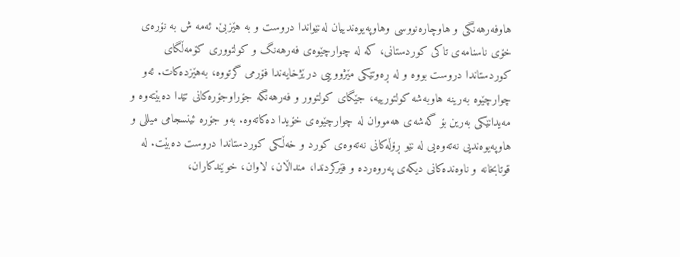هاوفەرهەنگی و هاوچارەنووسی وهاوپەیوەندییان لەنێواندا دروست و بە هێزبێ. ئەمە ش بە نۆرەی خۆی ناسنامەی تاکی کوردستانی، کە لە چوارچێوەی فەرهەنگ و کولتووری کۆمەڵگای کوردستاندا دروست بووە و لە ڕەوتێکی مێژووییی درێژخایەندا فۆرمی گرتووە، بەهێزدەکات. ئەو چوارچێوە بەرینە هاوبەشە کولتورییە، جێگای کولتوور و فەرهەنگە جۆراوجۆرەکانی تێدا دەبێتەوە و مەیدانێکی بەرین بۆ گەشەی هەمووان لە چوارچێوەی خۆیدا دەکاتەوە. بەو جۆرە ئینسجامی میللی و هاوپەیوەندیی نەتەوەیی لە نێو ڕۆڵەکانی نەتەوەی کورد و خەڵکی کوردستاندا دروست دەبێت. لە قوتابخانە و ناوەندەکانی دیکەی پەروەردە و فێرکردندا، منداڵان، لاوان، خوێندکاران،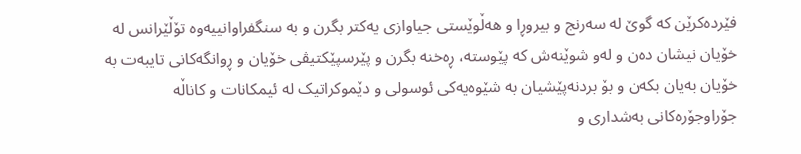فێردەکرێن کە گوێ لە سەرنج و بیروڕا و هەڵوێستی جیاوازی یەکتر بگرن و بە سنگفراوانییەوە تۆڵێرانس لە خۆیان نیشان دەن و لەو شوێنەش کە پێوستە، ڕەخنە بگرن و پێرسپێکتیڤی خۆیان و ڕوانگەکانی تایبەت بە خۆیان بەیان بکەن و بۆ بردنەپێشیان بە شێوەیەکی ئوسولی و دێموكراتیک لە ئیمکانات و کاناڵە جۆراوجۆرەکانی بەشداری و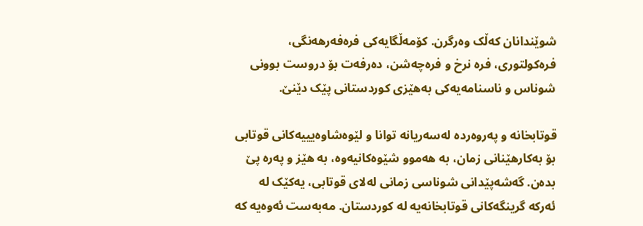شوێندانان کەڵک وەرگرن. کۆمەڵگایەکی فرەفەرهەنگی، فرەکولتوری، فرە نرخ و فرەچەشن، دەرفەت بۆ دروست بوونی شوناس و ناسنامەیەکی بەهێزی کوردستانی پێک دێنێ.

قوتابخانە و پەروەردە لەسەریانە توانا و لێوەشاوەیییەکانی قوتابی بۆ بەکارهێنانی زمان، بە هەموو شێوەکانیەوە، بە هێز و پەرە پێ بدەن. گەشەپێدانی شوناسی زمانی لەلای قوتابی، یەکێک لە ئەرکە گرینگەکانی قوتابخانەیە لە کوردستان. مەبەست ئەوەیە کە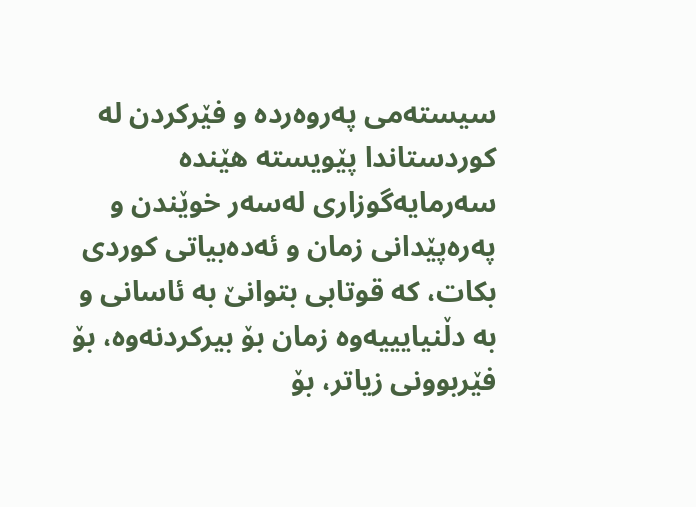سیستەمی پەروەردە و فێرکردن لە کوردستاندا پێویستە هێندە سەرمایەگوزاری لەسەر خوێندن و پەرەپێدانی زمان و ئەدەبیاتی کوردی بکات، کە قوتابی بتوانێ بە ئاسانی و بە دڵنیایییەوە زمان بۆ بیرکردنەوە، بۆ فێربوونی زیاتر، بۆ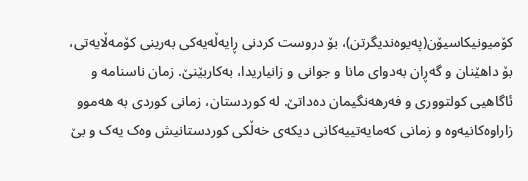کۆمیونیکاسیۆن(پەیوەندیگرتن)، بۆ دروست کردنی ڕایەڵەیەکی بەرینی کۆمەڵایەتی، بۆ داهێنان و گەڕان بەدوای مانا و جوانی و زانیاریدا، بەکاربێنێ. زمان ناسنامە و ئاگاهیی کولتووری و فەرهەنگیمان دەداتێ. لە کوردستان، زمانی کوردی بە هەموو زاراوەکانیەوە و زمانی کەمایەتییەکانی دیکەی خەڵکی کوردستانیش وەک یەک و بێ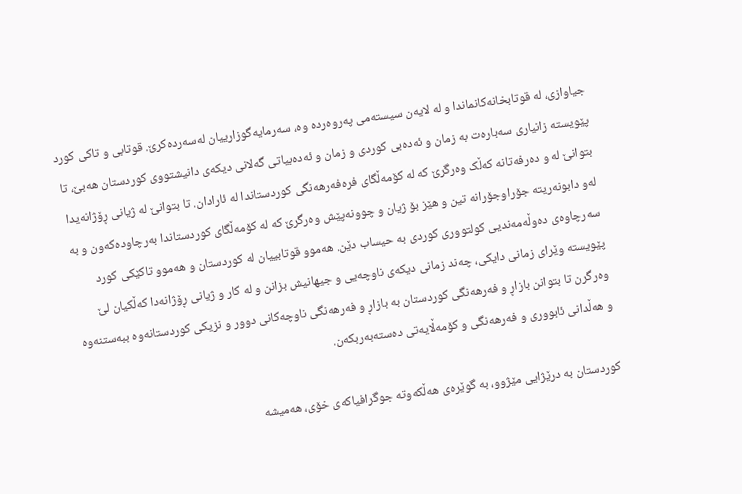جیاوازی، لە قوتابخانەکانماندا و لە لایەن سیستەمی پەروەردە وە، سەرمایەگوزارییان لەسەردەکرێ. قوتابی و تاکی کورد پێویستە زانیاری سەبارەت بە زمان و ئەدەبی کوردی و زمان و ئەدەبیاتی گەلانی دیکەی دانیشتووی کوردستان هەبێ، تا بتوانێ لە و دەرفەتانە کەڵک وەرگرێ کە لە کۆمەڵگای فرەفەرهەنگی کوردستاندا لە ئارادان. تا بتوانێ لە ژیانی ڕۆژانەیدا لەو دابونەریتە جۆراوجۆرانە تین و هێز بۆ ژیان و چوونەپێش وەرگرێ کە لە کۆمەڵگای کوردستاندا بەرچاودەکەون و بە سەرچاوەی دەوڵەمەندیی کولتووری کوردی بە حیساب دێن. هەموو قوتابییان لە کوردستان و هەموو تاکێکی کورد پێویستە وێرای زمانی دایکی، چەند زمانی دیکەی ناوچەیی و جیهانیش بزانن و لە کار و ژیانی ڕۆژانەدا کەڵکیان لێ وەرگرن تا بتوانن بازاڕ و فەرهەنگی کوردستان بە بازاڕ و فەرهەنگی ناوچەکانی دوور و نزیکی کوردستانەوە ببەستنەوە و هەڵدانی ئابووری و فەرهەنگی و کۆمەڵایەتی دەستەبەربکەن.

کوردستان بە درێژایی مێژوو، بە گوێرەی هەڵکەوتە جوگرافیاکەی خۆی، هەمیشە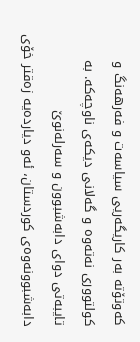کەوتۆتە بەر کاریگەریی سیاسەت و فەرهەنگ و کولتووری نەتەوە و گەلانی دیکەی ناوچەکە. بە تایبەتی دوای دابەشبوون و سەرلەنوێ دابەشبوونەوەی کوردستان، ئەو دیاردەیە زەقتر خۆی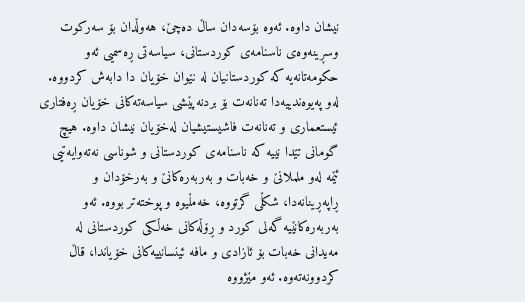نیشان داوە. ئەوە بۆسەدان ساڵ دەچێ، هەوڵدان بۆ سەرکوت وسڕینەوەی ناسنامەی کوردستانی، سیاسەتی ڕەسمیی ئەو حکومەتانەیە کە کوردستانیان لە نێوان خۆیان دا دابەش کردووە. لەو پەیوەندییەدا تەنانەت بۆ بردنەپێشی سیاسەتەکانی خۆیان ڕەفتاری ئیستعماری و تەنانەت فاشیستیشیان لەخۆیان نیشان داوە. هیچ گومانی تێدا نییە کە ناسنامەی کوردستانی و شوناسی نەتەوایەتیی ئێمە لەو ململانێ و خەبات و بەربەرەکانێ و بەرخۆدان و ڕاپەڕینانەدا، شكڵی گرتووە، خەمڵیوە و پوختەتر بووە. ئەو بەربەرەکانێیە گەلی کورد و ڕۆڵەکانی خەڵکی کوردستانی لە مەیدانی خەبات بۆ ئازادی و مافە ئینسانییەکانی خۆیاندا، قاڵ کردوونەتەوە. ئەو مێژووە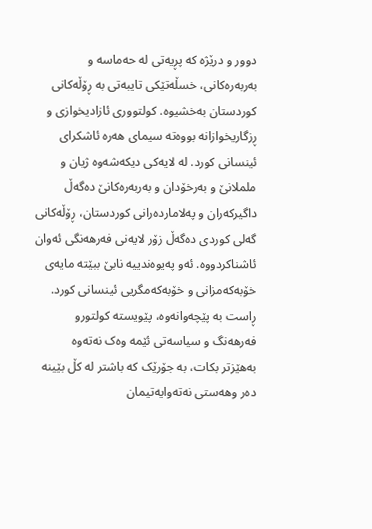دوور و درێژە کە پڕیەتی لە حەماسە و بەربەرەکانی، خسڵەتێکی تایبەتی بە ڕۆڵەکانی کوردستان بەخشیوە. کولتووری ئازادیخوازی و ڕزگاریخوازانە بووەتە سیمای هەرە ئاشكرای ئینسانی کورد. لە لایەکی دیکەشەوە ژیان و ململانێ و بەرخۆدان و بەربەرەکانێ دەگەڵ داگیرکەران و پەلاماردەرانی کوردستان، ڕۆڵەکانی گەلی کوردی دەگەڵ زۆر لایەنی فەرهەنگی ئەوان ئاشناکردووە. ئەو پەیوەندییە نابێ ببێتە مایەی خۆبەکەمزانی و خۆبەکەمگریی ئینسانی کورد. ڕاست بە پێچەوانەوە، پێویستە کولتورو فەرهەنگ و سیاسەتی ئێمە وەک نەتەوە بەهێزتر بکات، بە جۆرێک کە باشتر لە کڵ بێینە دەر وهەستی نەتەوایەتیمان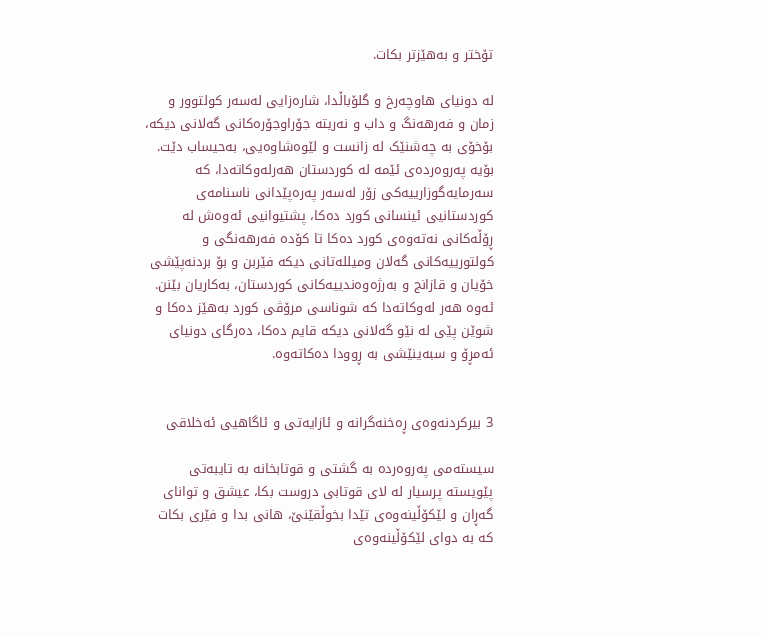تۆختر و بەهێزتر بکات.

لە دونیای هاوچەرخ و گلۆباڵدا، شارەزایی لەسەر کولتوور و زمان و فەرهەنگ و داب و نەریتە جۆراوجۆرەکانی گەلانی دیکە، بۆخۆی بە چەشنێک لە زانست و لێوەشاوەیی، بەحیساب دێت. بۆیە پەروەردەی ئێمە لە کوردستان هەرلەوکاتەدا، کە سەرمایەگوزارییەکی زۆر لەسەر پەرەپێدانی ناسنامەی کوردستانیی ئینسانی کورد دەکا، پشتیوانیی ئەوەش لە ڕۆڵەکانی نەتەوەی کورد دەکا تا کۆدە فەرهەنگی و کولتورییەکانی گەلان ومیللەتانی دیکە فێربن و بۆ بردنەپێشی خۆیان و قازانج و بەرژەوەندییەکانی کوردستان، بەکاریان بێنن. ئەوە هەر لەوکاتەدا کە شوناسی مرۆڤی کورد بەهێز دەکا و شوێن پێی لە نێو گەلانی دیکە قایم دەکا، دەرگای دونیای ئەمڕۆ و سبەینێشی بە ڕوودا دەکاتەوە.


3 بیرکردنەوەی ڕەخنەگرانە و ئازایەتی و ئاگاهیی ئەخلاقی

سیستەمی پەروەردە بە گشتی و قوتابخانە بە تایبەتی پێویستە پرسیار لە لای قوتابی دروست بکا، عیشق و توانای گەڕان و لێکۆڵینەوەی تێدا بخوڵقێنێ، هانی بدا و فێری بکات کە بە دوای لێکۆڵینەوەی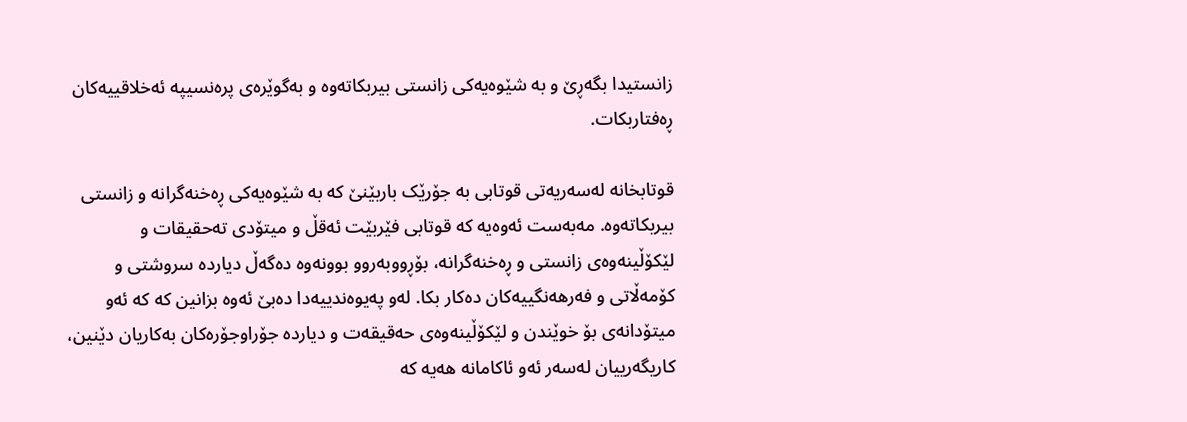زانستیدا بگەڕێ و بە شێوەیەکی زانستی بیربکاتەوە و بەگوێرەی پرەنسیپە ئەخلاقییەکان ڕەفتاربکات.

قوتابخانە لەسەریەتی قوتابی بە جۆرێک باربێنێ کە بە شێوەیەکی ڕەخنەگرانە و زانستی بیربکاتەوە. مەبەست ئەوەیە کە قوتابی فێربێت ئەقڵ و میتۆدی تەحقیقات و لێکۆڵینەوەی زانستی و ڕەخنەگرانە، بۆڕووبەروو بوونەوە دەگەڵ دیاردە سروشتی و کۆمەڵاتی و فەرهەنگییەکان دەکار بکا. لەو پەیوەندییەدا دەبێ ئەوە بزانین کە کە ئەو میتۆدانەی بۆ خوێندن و لێکۆڵینەوەی حەقیقەت و دیاردە جۆراوجۆرەکان بەکاریان دێنین، کاریگەرییان لەسەر ئەو ئاکامانە هەیە کە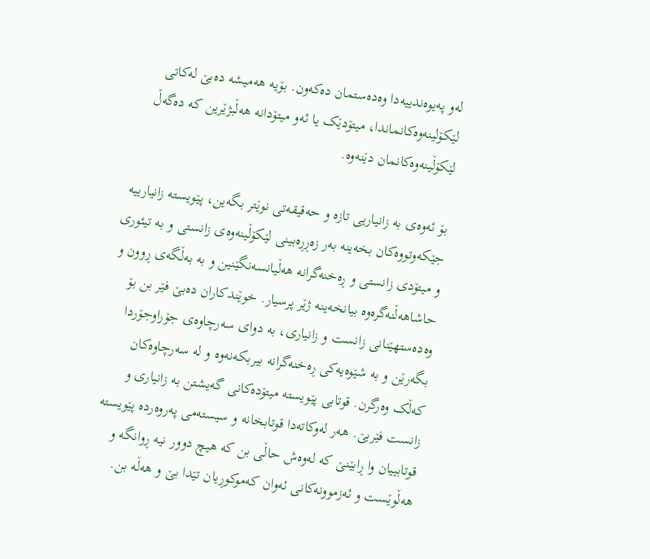لەو پەیوەندییەدا وەدەستمان دەکەون. بۆیە هەمیشە دەبێ لەکاتی لێكۆلینەوەکانماندا، میتۆدێک یا ئەو میتۆدانە هەڵبژێرین کە دەگەڵ لێکۆڵینەوەکانمان دێنەوە.

بۆ ئەوەی بە زانیاریی تازە و حەقیقەتی نوێتر بگەین، پێویستە زانیارییە جێکەوتووەکان بخەینە بەر زەڕڕەبینی لێکۆڵینەوەی زانستی و بە تیئوری و میتۆدی زانستی و ڕەخنەگرانە هەڵیانسەنگێنین و بە بەڵگەی ڕوون و حاشاهەڵنەگرەوە بیانخەینە ژێر پرسیار. خوێندکاران دەبێ فێر بن بۆ وەدەستهێنانی زانست و زانیاری، بە دوای سەرچاوەی جۆراوجۆردا بگەرێن و بە شێوەیەکی ڕەخنەگرانە بیربکەنەوە و لە سەرچاوەکان کەڵک وەرگرن. قوتابی پێویستە میتۆدەکانی گەیشتن بە زانیاری و زانست فێربێ. هەر لەوکاتەدا قوتابخانە و سیستەمی پەروەردە پێویستە قوتابییان وا ڕابێنێ کە لەوەش حاڵی بن کە هیچ دوور نیە ڕوانگە و هەڵوێست و ئەزموونەکانی ئەوان کەموکوڕیان تێدا بێ و هەڵە بن.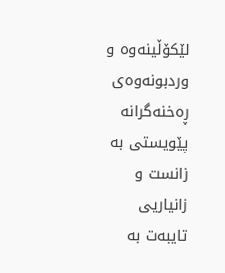لێکۆڵینەوە و وردبونەوەی ڕەخنەگرانە پێویستی بە زانست و زانیاریی تایبەت بە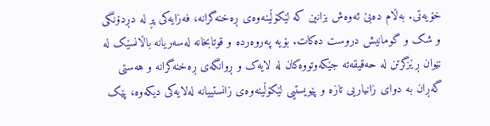خۆیەتی. بەڵام دەبێ ئەوەش بزانین کە لێکۆڵینەوەی ڕەخنەگرانە، فەزایەکی پڕ لە دڕدۆنگی و شک و گومانیش دروست دەکات. بۆیە پەروەردە و قوتابخانە لەسەریانە باڵانسێک لە نێوان ڕێزگرتن لە حەقیقەتە جێکەوتووەکان لە لایەک و ڕوانگەی ڕەخنەگرانە و هەستی گەڕان بە دوای زانیاریی تازە و پێویستیی لێکۆڵینەوەی زانستییانە لەلایەکی دیکەوە، پێک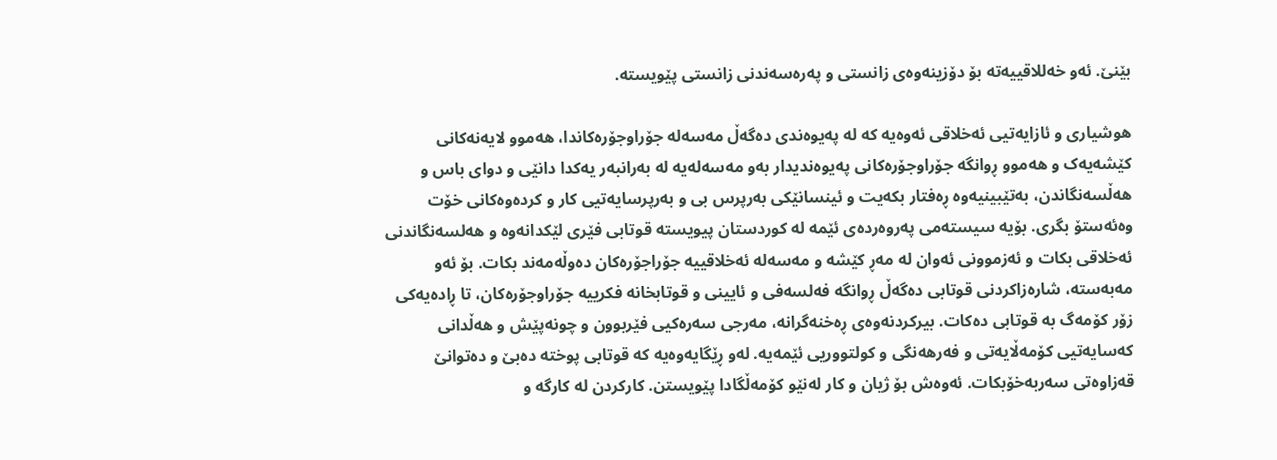بێنێ. ئەو خەللاقییەتە بۆ دۆزینەوەی زانستی و پەرەسەندنی زانستی پێویستە.

هوشیاری و ئازایەتیی ئەخلاقی ئەوەیە کە لە پەیوەندی دەگەڵ مەسەلە جۆراوجۆرەکاندا، هەموو لایەنەکانی کێشەیەک و هەموو ڕوانگە جۆراوجۆرەکانی پەیوەندیدار بەو مەسەلەیە لە بەرانبەر یەکدا دانێی و دوای باس و هەڵسەنگاندن، بەتێبینیەوە ڕەفتار بکەیت و ئینسانێکی بەرپرس بی و بەرپرسایەتیی کار و کردەوەکانی خۆت وەئەستۆ بگری. بۆیە سیستەمی پەروەردەی ئێمە لە کوردستان پیویستە قوتابی فێری لێکدانەوە و هەلسەنگاندنی ئەخلاقی بکات و ئەزموونی ئەوان لە مەڕ کێشە و مەسەلە ئەخلاقییە جۆراجۆرەکان دەوڵەمەند بکات. بۆ ئەو مەبەستە، شارەزاکردنی قوتابی دەگەڵ ڕوانگە فەلسەفی و ئایینی و قوتابخانە فکرییە جۆراوجۆرەکان، تا ڕادەیەکی زۆر کۆمەگ بە قوتابی دەکات. بیرکردنەوەی ڕەخنەگرانە، مەرجی سەرەکیی فێربوون و چونەپێش و هەڵدانی کەسایەتیی کۆمەڵایەتی و فەرهەنگی و کولتووریی ئێمەیە. لەو ڕێگایەوەیە کە قوتابی پوختە دەبێ و دەتوانێ قەزاوەتی سەربەخۆبکات. ئەوەش بۆ ژیان و کار لەنێو کۆمەڵگادا پێویستن. کارکردن لە کارگە و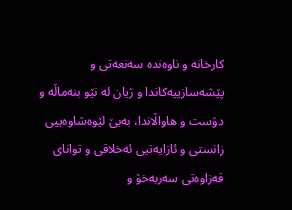کارخانە و ناوەندە سەنعەتی و پێشەسازییەکاندا و ژیان لە نێو بنەماڵە و دۆست و هاواڵاندا، بەبێ لێوەشاوەییی زانستی و ئازایەتیی ئەخلاقی و توانای قەزاوەتی سەربەخۆ و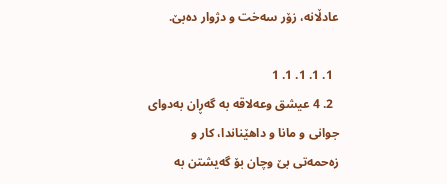عادڵانە، زۆر سەخت و دژوار دەبێ.

  1. 1. 1. 1. 1
  2. 4 عیشق وعەلاقە بە گەڕان بەدوای جوانی و مانا و داهێناندا، کار و زەحمەتی بێ وچان بۆ گەیشتن بە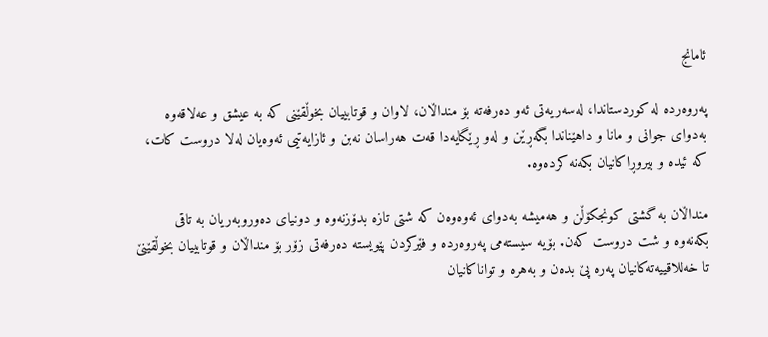ئامانج

پەروەردە لە کوردستاندا، لەسەریەتی ئەو دەرفەتە بۆ منداڵان، لاوان و قوتابییان بخوڵقێنی کە بە عیشق و عەلاقەوە بەدوای جوانی و مانا و داهێناندا بگەڕێن و لەو ڕێگایەدا قەت هەراسان نەبن و ئازایەتیی ئەوەیان لەلا دروست کات، کە ئیدە و بیروڕاکانیان بکەنە کردەوە.

منداڵان بە گشتی کونجکۆڵن و هەمیشە بەدوای ئەوەوەن کە شتی تازە بدۆزنەوە و دونیای دەوروبەریان بە تاقی بکەنەوە و شت دروست کەن. بۆیە سیستەمی پەروەردە و فێرکردن پێویستە دەرفەتی زۆر بۆ منداڵان و قوتابییان بخوڵقێنێ تا خەللاقییەتەکانیان پەرە پێ بدەن و بەهرە و تواناکانیان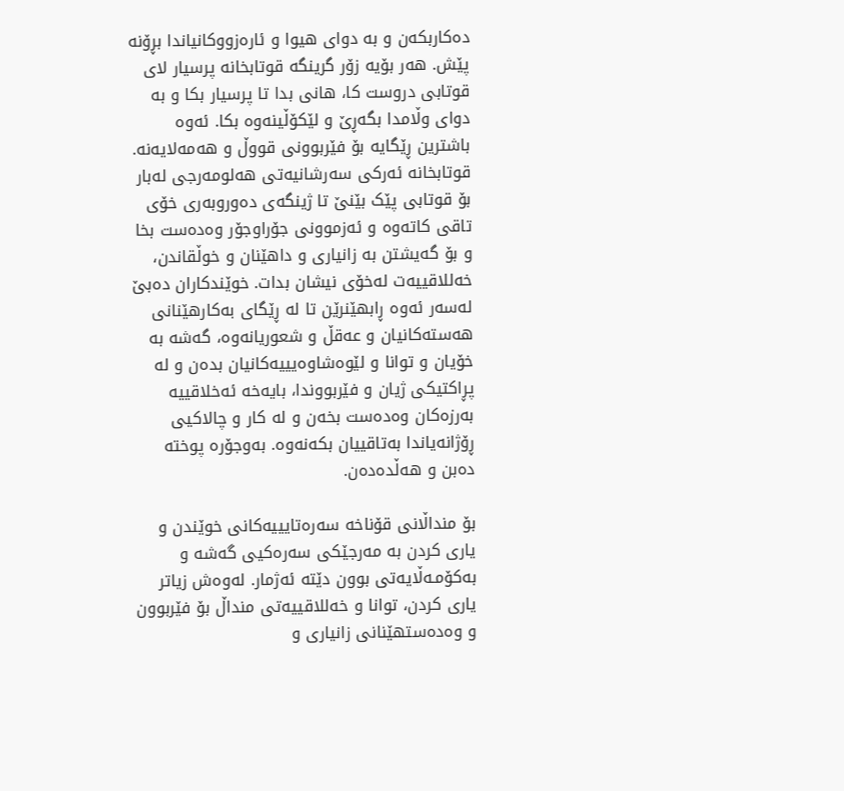دەکاربکەن و بە دوای هیوا و ئارەزووکانیاندا بڕۆنە پێش. هەر بۆیە زۆر گرینگە قوتابخانە پرسیار لای قوتابی دروست کا، هانی بدا تا پرسیار بکا و بە دوای وڵامدا بگەڕێ و لێکۆڵینەوە بکا. ئەوە باشترین ڕێگایە بۆ فێربوونی قووڵ و هەمەلایەنە. قوتابخانە ئەرکی سەرشانیەتی هەلومەرجی لەبار بۆ قوتابی پێک بێنێ تا ژینگەی دەوروبەری خۆی تاقی کاتەوە و ئەزموونی جۆراوجۆر وەدەست بخا و بۆ گەیشتن بە زانیاری و داهێنان و خوڵقاندن، خەللاقییەت لەخۆی نیشان بدات. خوێندکاران دەبێ لەسەر ئەوە ڕابهێنرێن تا لە ڕێگای بەکارهێنانی هەستەکانیان و عەقڵ و شعوریانەوە، گەشە بە خۆیان و توانا و لێوەشاوەیییەکانیان بدەن و لە پڕاکتیکی ژیان و فێربووندا، بایەخە ئەخلاقییە بەرزەکان وەدەست بخەن و لە کار و چالاکیی ڕۆژانەیاندا بەتاقییان بکەنەوە. بەوجۆرە پوختە دەبن و هەڵدەدەن.

بۆ منداڵانی قۆناخە سەرەتایییەکانی خوێندن و یاری کردن بە مەرجێكی سەرەکیی گەشە و بەکۆمـەڵایەتی بوون دێتە ئەژمار. لەوەش زیاتر یاری کردن، توانا و خەللاقییەتی منداڵ بۆ فێربوون و وەدەستهێنانی زانیاری و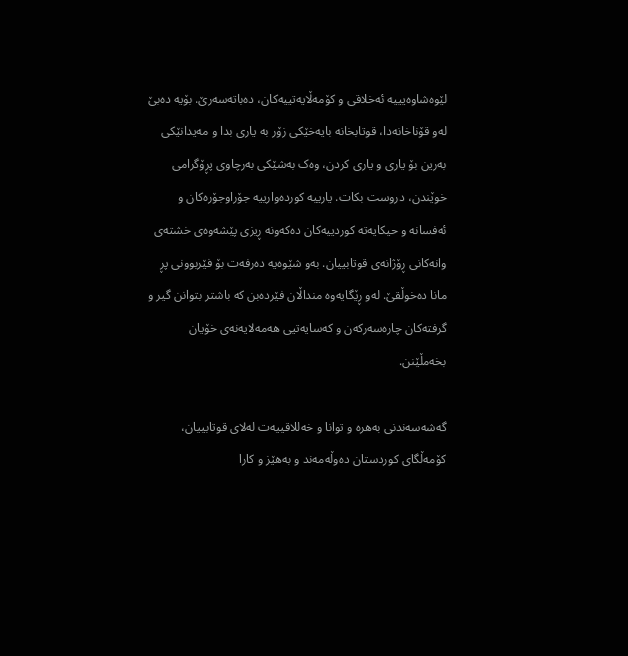لێوەشاوەیییە ئەخلاقی و کۆمەڵایەتییەکان، دەباتەسەرێ. بۆیە دەبێ لەو قۆناخانەدا، قوتابخانە بایەخێکی زۆر بە یاری بدا و مەیدانێکی بەرین بۆ یاری و یاری کردن، وەک بەشێکی بەرچاوی پڕۆگرامی خوێندن، دروست بکات. یارییە کوردەوارییە جۆراوجۆرەکان و ئەفسانە و حیکایەتە کوردییەکان دەکەونە ڕیزی پێشەوەی خشتەی وانەکانی ڕۆژانەی قوتابییان. بەو شێوەیە دەرفەت بۆ فێربوونی پڕ مانا دەخوڵقێ. لەو ڕێگایەوە منداڵان فێردەبن کە باشتر بتوانن گیر و گرفتەکان چارەسەرکەن و کەسایەتیی هەمەلایەنەی خۆیان بخەمڵێنن.

گەشەسەندنی بەهرە و توانا و خەللاقییەت لەلای قوتابییان، کۆمەڵگای کوردستان دەوڵەمەند و بەهێز و کارا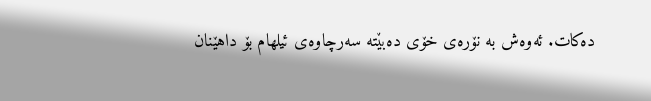دەکات. ئەوەش بە نۆرەی خۆی دەبێتە سەرچاوەی ئیلهام بۆ داهێنان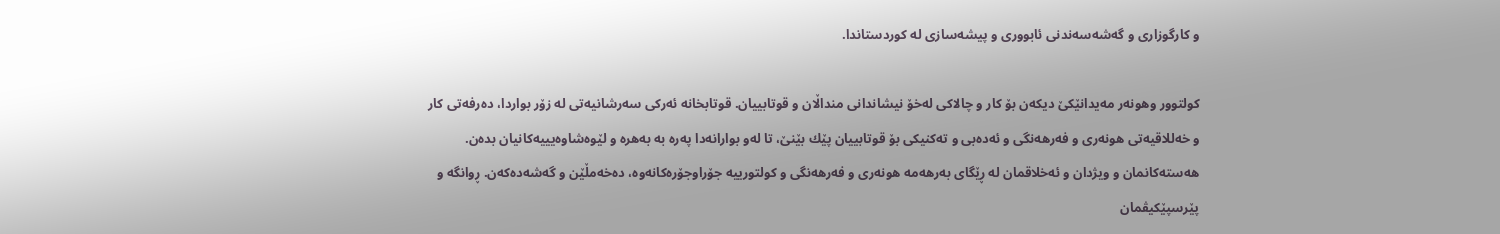و کارگوزاری و گەشەسەندنی ئابووری و پیشەسازی لە کوردستاندا.

کولتوور وهونەر مەیدانێکێ دیکەن بۆ کار و چالاکی لەخۆ نیشاندانی منداڵان و قوتابییان. قوتابخانە ئەرکی سەرشانیەتی لە زۆر بواردا، دەرفەتی کار و خەللاقیەتی هونەری و فەرهەنگی و ئەدەبی و تەکنیکی بۆ قوتابییان پێك بێنێ، تا لەو بوارانەدا پەرە بە بەهرە و لێوەشاوەیییەکانیان بدەن. هەستەکانمان و ویژدان و ئەخلاقمان لە ڕێگای بەرهەمە هونەری و فەرهەنگی و کولتورییە جۆراوجۆرەکانەوە، دەخەمڵێن و گەشەدەکەن. ڕوانگە و پێرسپێکیڤمان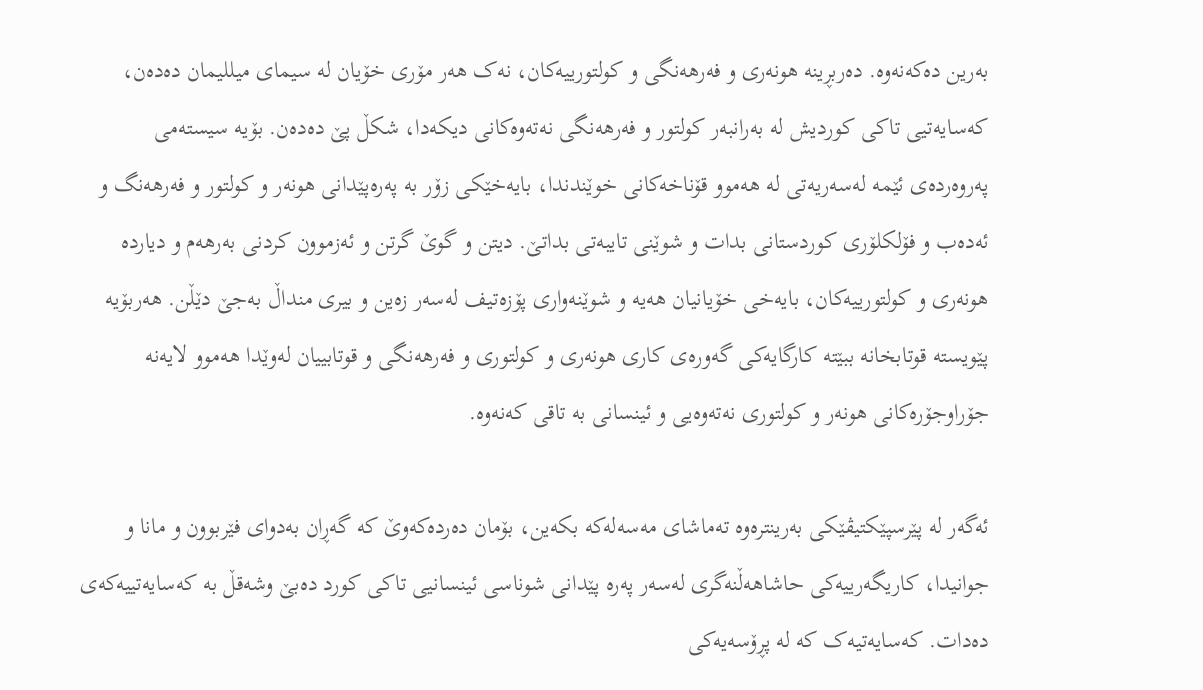بەرین دەکەنەوە. دەربڕینە هونەری و فەرهەنگی و کولتورییەکان، نەک هەر مۆری خۆیان لە سیمای میللیمان دەدەن، کەسایەتیی تاکی کوردیش لە بەرانبەر کولتور و فەرهەنگی نەتەوەکانی دیکەدا، شکڵ پێ دەدەن. بۆیە سیستەمی پەروەردەی ئێمە لەسەریەتی لە هەموو قۆناخەکانی خوێندندا، بایەخێکی زۆر بە پەرەپێدانی هونەر و کولتور و فەرهەنگ و ئەدەب و فۆلکلۆری کوردستانی بدات و شوێنی تایبەتی بداتێ. دیتن و گوێ گرتن و ئەزموون کردنی بەرهەم و دیاردە هونەری و کولتورییەکان، بایەخی خۆیانیان هەیە و شوێنەواری پۆزەتیف لەسەر زەین و بیری منداڵ بەجێ دێڵن. هەربۆیە پێویستە قوتابخانە ببێتە کارگایەکی گەورەی کاری هونەری و کولتوری و فەرهەنگی و قوتابییان لەوێدا هەموو لایەنە جۆراوجۆرەکانی هونەر و کولتوری نەتەوەیی و ئینسانی بە تاقی کەنەوە.

ئەگەر لە پێرسپێکتیڤێکی بەرینترەوە تەماشای مەسەلەکە بکەین، بۆمان دەردەکەوێ کە گەڕان بەدوای فێربوون و مانا و جوانیدا، کاریگەرییەکی حاشاهەڵنەگری لەسەر پەرە پێدانی شوناسی ئینسانیی تاکی کورد دەبێ وشەقڵ بە کەسایەتییەکەی دەدات. کەسایەتیەک کە لە پڕۆسەیەکی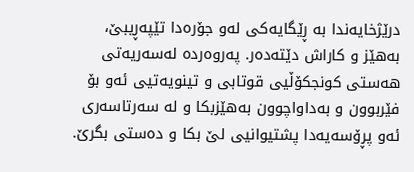درێژخایەندا بە ڕێگایەکی لەو جۆرەدا تێپەڕیبێ، بەهێز و کاراش دێتەدەر. پەروەردە لەسەریەتی هەستی کونجکۆڵیی قوتابی و تینویەتیی ئەو بۆ فێربوون و بەداواچوون بەهێزبکا و لە سەرتاسەری ئەو پڕۆسەیەدا پشتیوانیی لێ بکا و دەستی بگرێ.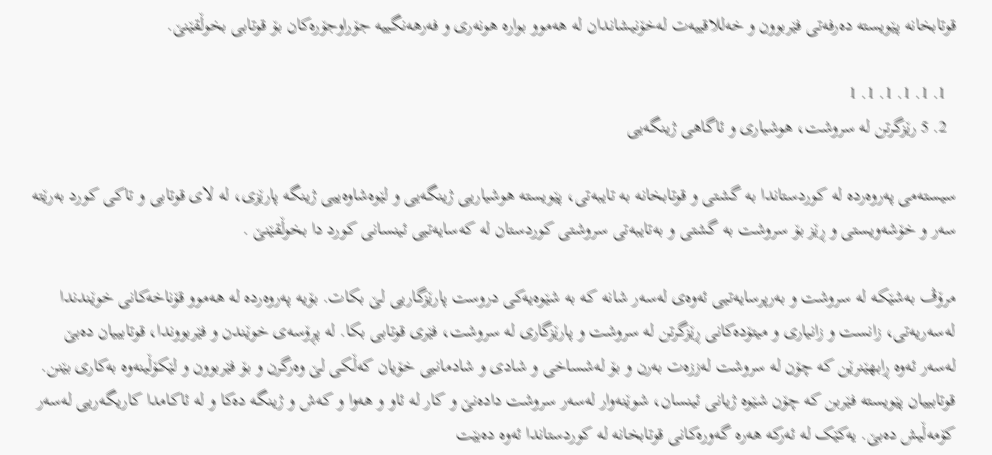قوتابخانە پێویستە دەرفەتی فێربوون و خەللاقییەت لەخۆنیشاندان لە هەموو بوارە هونەری و فەرهەنگییە جۆراوجۆرەکان بۆ قوتابی بخوڵقێنێ.

  1. 1. 1. 1. 1. 1
  2. 5 رێزگرتن لە سروشت، هوشیاری و ئاگاهی ژینگەیی

سیستەمی پەروەردە لە کوردستاندا بە گشتی و قوتابخانە بە تایبەتی، پێویستە هوشیاریی ژینگەیی و لێوەشاوەییی ژینگە پارێزی، لە لای قوتابی و تاکی کورد بەرێتە سەر و خۆشەویستی و ڕێز بۆ سروشت بە گشتی و بەتایبەتی سروشتی کوردستان لە کەسایەتیی ئینسانی کورد دا بخوڵقێنێ .

مرۆڤ بەشێکە لە سروشت و بەرپرسایەتیی ئەوەی لەسەر شانە کە بە شێوەیەکی دروست پارێزگاریی لێ بکات. بۆیە پەروەردە لە هەموو قۆناخەکانی خوێندندا لەسەریەتی، زانست و زانیاری و میتۆدەکانی ڕێزگرتن لە سروشت و پارێزگاری لە سروشت، فێری قوتابی بکا. لە پڕۆسەی خوێندن و فێربووندا، قوتابییان دەبێ لەسەر ئەوە ڕابهێنرێن کە چۆن لە سروشت لەززەت بەرن و بۆ لەشساخی و شادی و شادمانیی خۆیان کەڵکی لێ وەرگرن و بۆ فێربوون و لێکۆڵینەوە بەکاری بێنن. قوتابییان پێویستە فێربن کە چۆن شێوە ژیانی ئینسان، شوێنەوار لەسەر سروشت دادەنێ و کار لە ئاو و هەوا و کەش و ژینگە دەکا و لە ئاکامدا کاریگەریی لەسەر کۆمەڵیش دەبێ. یەکێک لە ئەرکە هەرە گەورەکانی قوتابخانە لە کوردستاندا ئەوە دەبێت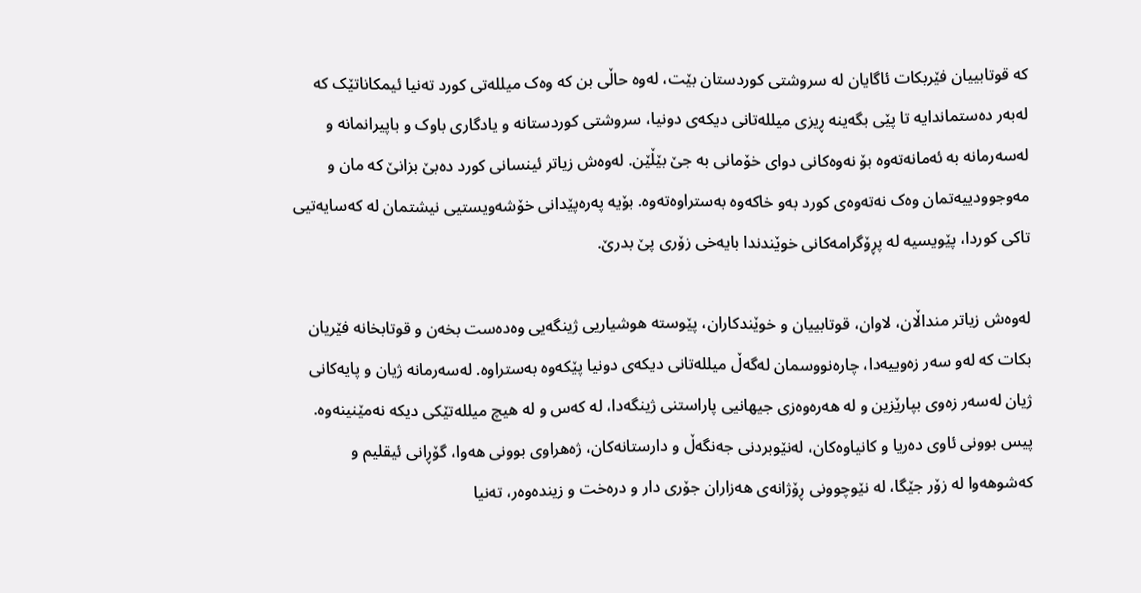کە قوتابییان فێربکات ئاگایان لە سروشتی کوردستان بێت، لەوە حاڵی بن کە وەک میللەتی کورد تەنیا ئیمکاناتێک کە لەبەر دەستماندایە تا پێی بگەینە ڕیزی میللەتانی دیکەی دونیا، سروشتی کوردستانە و یادگاری باوک و باپیرانمانە و لەسەرمانە بە ئەمانەتەوە بۆ نەوەکانی دوای خۆمانی بە جێ بێڵێن. لەوەش زیاتر ئینسانی کورد دەبێ بزانێ کە مان و مەوجوودییەتمان وەک نەتەوەی کورد بەو خاکەوە بەستراوەتەوە. بۆیە پەرەپێدانی خۆشەویستیی نیشتمان لە کەسایەتیی تاکی کوردا، پێویسیە لە پڕۆگرامەکانی خوێندندا بایەخی زۆری پێ بدرێ.

لەوەش زیاتر منداڵان، لاوان، قوتابییان و خوێندکاران، پێوستە هوشیاریی ژینگەیی وەدەست بخەن و قوتابخانە فێریان بکات کە لەو سەر زەوییەدا، چارەنووسمان لەگەڵ میللەتانی دیکەی دونیا پێکەوە بەستراوە. لەسەرمانە ژیان و پایەکانی ژیان لەسەر زەوی بپارێزین و لە هەرەوەزی جیهانیی پاراستنی ژینگەدا، لە کەس و لە هیچ میللەتێکی دیکە نەمێنینەوە. پیس بوونی ئاوی دەریا و کانیاوەکان، لەنێوبردنی جەنگەڵ و دارستانەکان، ژەهراوی بوونی هەوا، گۆڕانی ئیقلیم و کەشوهەوا لە زۆر جێگا، لە نێوچوونی ڕۆژانەی هەزاران جۆری دار و درەخت و زیندەوەر، تەنیا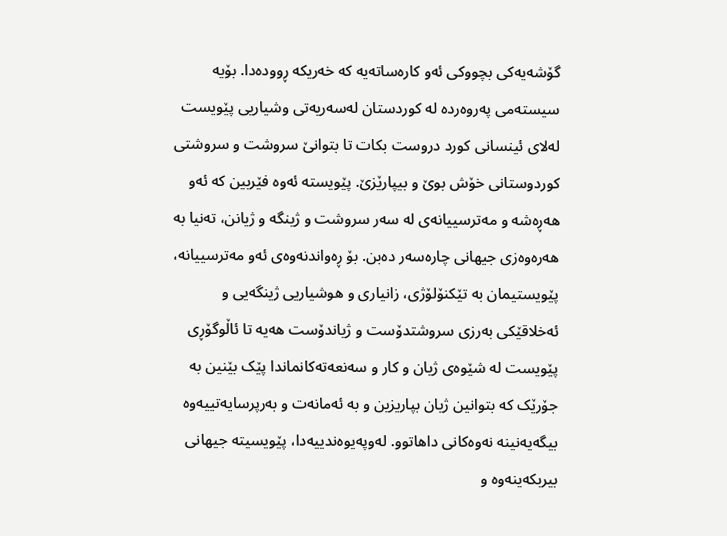گۆشەیەکی بچووکی ئەو کارەساتەیە کە خەریکە ڕوودەدا. بۆیە سیستەمی پەروەردە لە کوردستان لەسەریەتی وشیاریی پێویست لەلای ئینسانی کورد دروست بکات تا بتوانێ سروشت و سروشتی کوردوستانی خۆش بوێ و بیپارێزێ. پێویستە ئەوە فێربین کە ئەو هەڕەشە و مەترسییانەی لە سەر سروشت و ژینگە و ژیانن، تەنیا بە هەرەوەزی جیهانی چارەسەر دەبن. بۆ ڕەواندنەوەی ئەو مەترسییانە، پێویستیمان بە تێکنۆلۆژی، زانیاری و هوشیاریی ژینگەیی و ئەخلاقێکی بەرزی سروشتدۆست و ژیاندۆست هەیە تا ئاڵوگۆڕی پێویست لە شێوەی ژیان و کار و سەنعەتەکانماندا پێک بێنین بە جۆرێک کە بتوانین ژیان بپاریزین و بە ئەمانەت و بەرپرسایەتییەوە بیگەیەنینە نەوەکانی داهاتوو. لەوپەیوەندییەدا، پێویسیتە جیهانی بیربکەینەوە و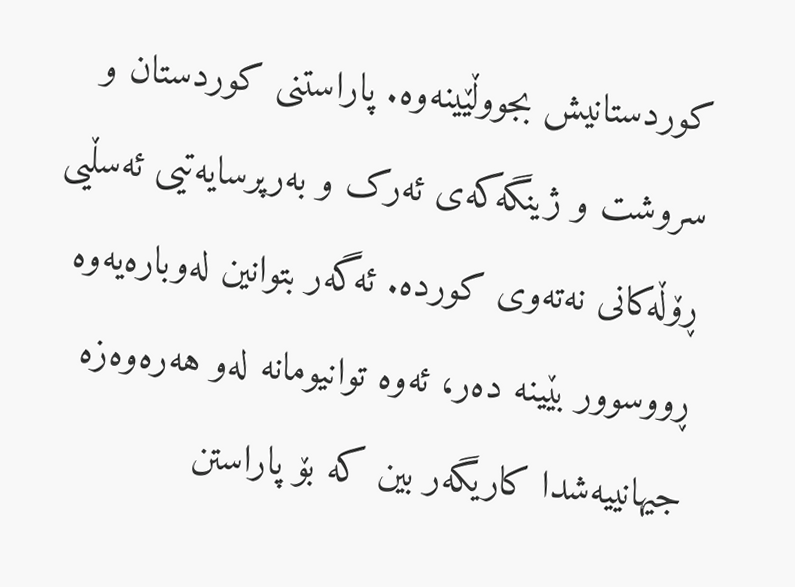کوردستانیش بجووڵێینەوە. پاراستنی کوردستان و سروشت و ژینگەکەی ئەرک و بەرپرسایەتیی ئەسڵیی ڕۆڵەکانی نەتەوی کوردە. ئەگەر بتوانین لەوبارەیەوە ڕووسوور بێینە دەر، ئەوە توانیومانە لەو هەرەوەزە جیهانییەشدا کاریگەر بین کە بۆ پاراستن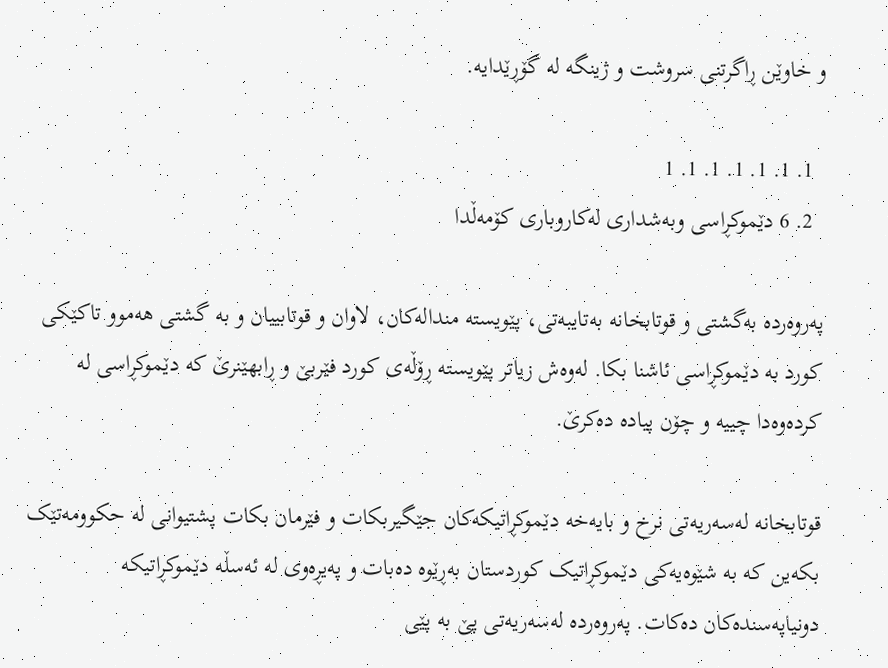و خاوێن ڕاگرتنی سروشت و ژینگە لە گۆڕێدایە.

  1. 1. 1. 1. 1. 1. 1
  2. 6 دێموکڕاسی وبەشداری لەکاروباری کۆمەڵدا

پەروەردە بەگشتی و قوتابخانە بەتایبەتی، پێویستە مندالەکان، لاوان و قوتابییان و بە گشتی هەموو تاکێکی کورد بە دێموکڕاسی ئاشنا بکا. لەوەش زیاتر پێویستە ڕۆڵەی کورد فێربێ و ڕابهێنرێ کە دێموکڕاسی لە کردەوەدا چییە و چۆن پیادە دەکرێ.

قوتابخانە لەسەریەتی نرخ و بایەخە دێموکڕاتیکەکان جێگیربکات و فێرمان بکات پشتیوانی لە حکوومەتێک بکەین کە بە شێوەیەکی دێموکڕاتیک کوردستان بەڕێوە دەبات و پەیڕەوی لە ئەسڵە دێموکڕاتیکە دونیاپەسندەکان دەکات. پەروەردە لەسەریەتی پێ بە پێی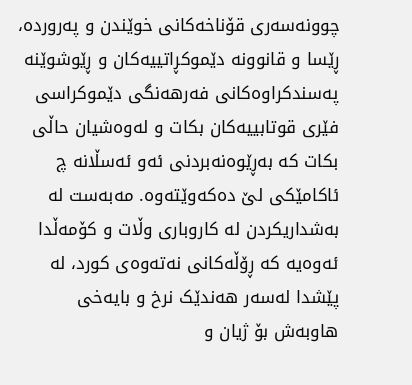چوونەسەری قۆناخەکانی خوێندن و پەروردە، ڕێسا و قانوونە دێموکڕاتییەکان و ڕێوشوێنە پەسندکراوەکانی فەرهەنگی دێموكراسی فێری قوتابییەکان بکات و لەوەشیان حاڵی بکات کە بەڕێوەنەبردنی ئەو ئەسڵانە چ ئاکامێکی لێ دەکەوێتەوە. مەبەست لە بەشداریکردن لە کاروباری وڵات و کۆمەڵدا ئەوەیە کە ڕۆڵەکانی نەتەوەی کورد، لە پێشدا لەسەر هەندێک نرخ و بایەخی هاوبەش بۆ ژیان و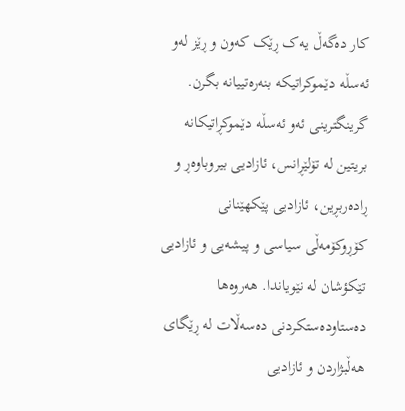کار دەگەڵ یەک ڕێک کەون و ڕێز لەو ئەسڵە دێموكراتیکە بنەرەتییانە بگرن. گرینگترینی ئەو ئەسڵە دێموکڕاتیکانە بریتین لە تۆلێڕانس، ئازادیی بیروباوەڕ و ڕادەربڕین، ئازادیی پێکهێنانی کۆڕوکۆمەڵی سیاسی و پیشەیی و ئازادیی تێکؤشان لە نێویاندا. هەروەها دەستاودەستکردنی دەسەڵات لە ڕێگای هەڵبژاردن و ئازادیی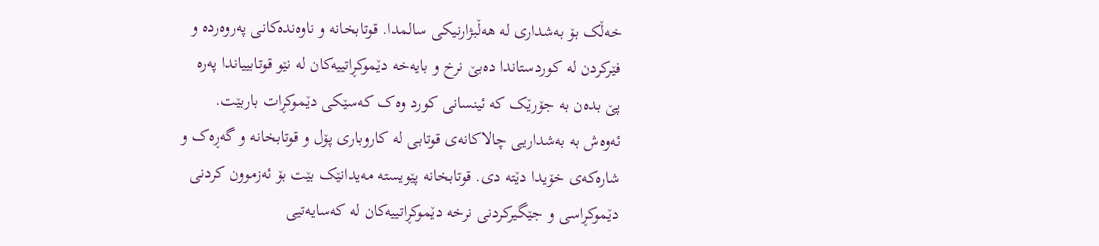خەڵک بۆ بەشداری لە هەڵبژارنیکی سالمدا. قوتابخانە و ناوەندەکانی پەروەردە و فێرکردن لە کوردستاندا دەبێ نرخ و بایەخە دێموکڕاتییەکان لە نێو قوتابییاندا پەرە پێ بدەن بە جۆرێک کە ئینسانی کورد وەک کەسێکی دێموکڕات باربێت. ئەوەش بە بەشداریی چالاکانەی قوتابی لە کاروباری پۆل و قوتابخانە و گەڕەک و شارەکەی خۆیدا دێتە دی. قوتابخانە پێویستە مەیدانێک بێت بۆ ئەزموون کردنی دێموکڕاسی و جێگیرکردنی نرخە دێموکڕاتییەکان لە کەسایەتیی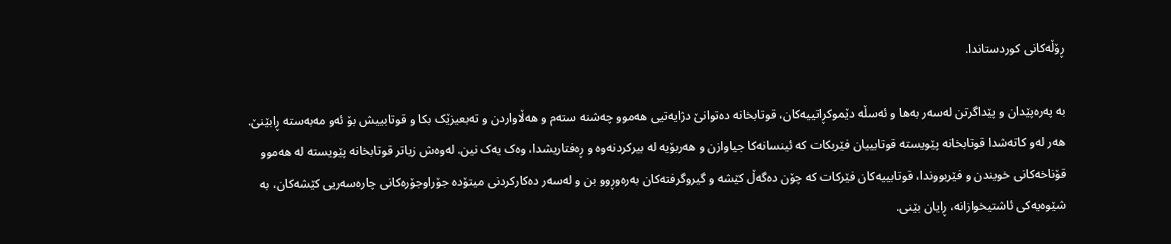ڕۆڵەکانی کوردستاندا.

بە پەرەپێدان و پێداگرتن لەسەر بەها و ئەسڵە دێموکڕاتییەکان، قوتابخانە دەتوانێ دژایەتیی هەموو چەشنە ستەم و هەڵاواردن و تەبعیزێک بکا و قوتابییش بۆ ئەو مەبەستە ڕابێنێ. هەر لەو کاتەشدا قوتابخانە پێویستە قوتابییان فێربکات کە ئینسانەکا جیاوازن و هەربۆیە لە بیرکردنەوە و ڕەفتاریشدا، وەک یەک نین. لەوەش زیاتر قوتابخانە پێویستە لە هەموو قۆناخەکانی خویندن و فێربووندا، قوتابییەکان فێرکات کە چۆن دەگەڵ کێشە و گیروگرفتەکان بەرەوڕوو بن و لەسەر دەکارکردنی میتۆدە جۆراوجۆرەکانی چارەسەریی کێشەکان، بە شێوەیەکی ئاشتیخوازانە، ڕایان بێنی.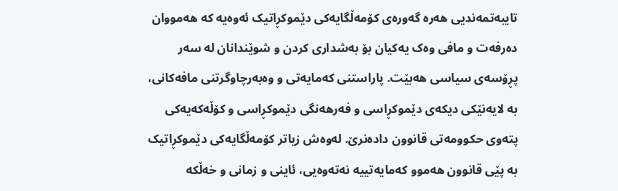تایبەتمەندیی هەرە گەورەی کۆمەڵگایەکی دێموکڕاتیک ئەوەیە کە هەمووان دەرفەت و مافی وەک یەکیان بۆ بەشداری کردن و شوێندانان لە سەر پڕۆسەی سیاسی هەبێت. پاراستنی کەمایەتی و وەبەرچاوگرتنی مافەکانی، بە لایەنێکی دیکەی دێموکڕاسی و فەرهەنگی دێموکڕاسی و کۆڵەکەیەکی پتەوی حکوومەتی قانوون دادەنرێ. لەوەش زیاتر کۆمەڵگایەکی دێموکڕاتیک بە پێی قانوون هەموو کەمایەتییە نەتەوەیی، ئاینی و زمانی و خەڵکە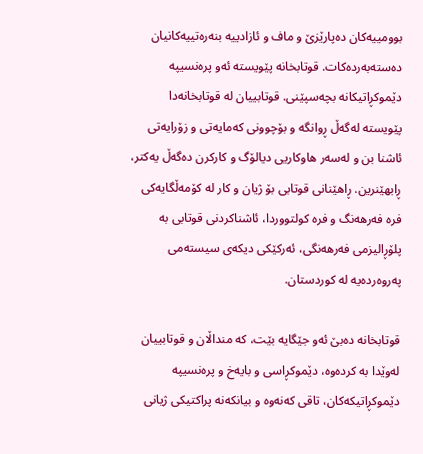بوومییەکان دەپارێزێ و ماف و ئازادییە بنەرەتییەکانیان دەستەبەردەکات. قوتابخانە پێویستە ئەو پرەنسیپە دێموکڕاتیکانە بچەسپێنی. قوتابییان لە قوتابخانەدا پێویستە لەگەڵ ڕوانگە و بۆچوونی کەمایەتی و زۆرایەتی ئاشنا بن و لەسەر هاوکاریی دیالۆگ و کارکرن دەگەڵ یەکتر، ڕابهێنرین. ڕاهێنانی قوتابی بۆ ژیان و کار لە کۆمەڵگایەکی فرە فەرهەنگ و فرە کولتووردا، ئاشناکردنی قوتابی بە پلۆڕالیزمی فەرهەنگی، ئەرکێکی دیکەی سیستەمی پەروەردەیە لە کوردستان.

قوتابخانە دەبێ ئەو جێگایە بێت، کە منداڵان و قوتابییان لەوێدا بە کردەوە، دێموکڕاسی و بایەخ و پرەنسیپە دێموکڕاتیکەکان، تاقی کەنەوە و بیانکەنە پراکتیکی ژیانی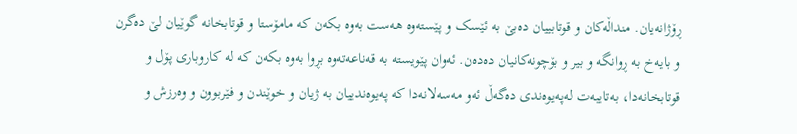ڕۆژانەیان. منداڵەکان و قوتابییان دەبێ بە ئێسک و پێستەوە هەست بەوە بکەن کە مامۆستا و قوتابخانە گوێیان لێ دەگرن و بایەخ بە ڕوانگە و بیر و بۆچونەکانیان دەدەن. ئەوان پێویستە بە قەناعەتەوە بڕوا بەوە بکەن کە لە کاروباری پۆل و قوتابخانەدا، بەتایبەت لەپەیوەندی دەگەڵ ئەو مەسەلانەدا کە پەیوەندییان بە ژیان و خوێندن و فێربوون و وەرزش و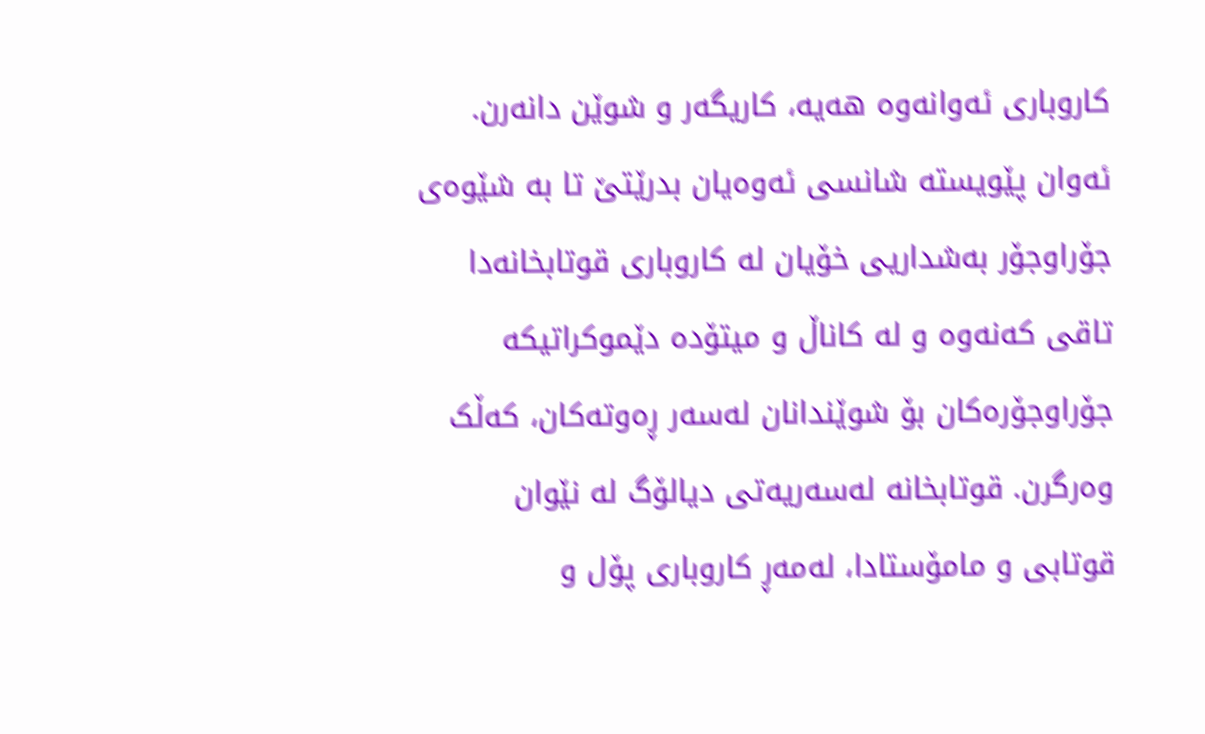کاروباری ئەوانەوە هەیە، کاریگەر و شوێن دانەرن. ئەوان پێویستە شانسی ئەوەیان بدرێتێ تا بە شێوەی جۆراوجۆر بەشداریی خۆیان لە کاروباری قوتابخانەدا تاقی کەنەوە و لە کاناڵ و میتۆدە دێموكراتیکە جۆراوجۆرەکان بۆ شوێندانان لەسەر ڕەوتەکان، کەڵک وەرگرن. قوتابخانە لەسەریەتی دیالۆگ لە نێوان قوتابی و مامۆستادا، لەمەڕ کاروباری پۆل و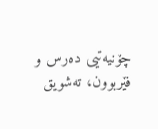چۆنیەتیی دەرس و فێربوون، تەشویق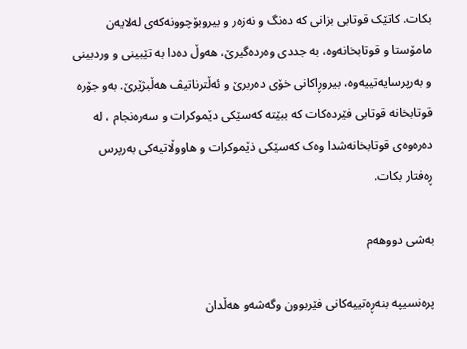بکات. کاتێک قوتابی بزانی کە دەنگ و نەزەر و بیروبۆچوونەکەی لەلایەن مامۆستا و قوتابخانەوە، بە جددی وەردەگیرێ، هەوڵ دەدا بە تێبینی و وردبینی و بەرپرسایەتییەوە، بیروڕاکانی خۆی دەربرێ و ئەڵترناتیڤ هەڵبژێرێ. بەو جۆرە قوتابخانە قوتابی فێردەکات کە ببێتە کەسێكی دێموكرات و سەرەنجام ، لە دەرەوەی قوتابخانەشدا وەک کەسێکی ذێموكرات و هاووڵاتیەکی بەرپرس ڕەفتار بکات.

بەشی دووهەم

پرەنسیپە بنەڕەتییەکانی فێربوون وگەشەو هەڵدان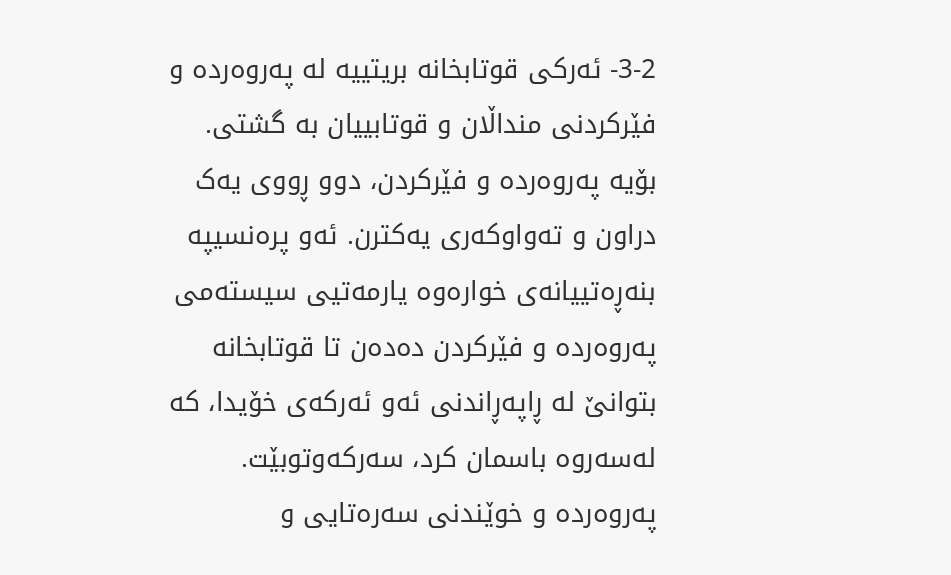3-2- ئەرکی قوتابخانە بریتییە لە پەروەردە و فێرکردنی منداڵان و قوتابییان بە گشتی. بۆیە پەروەردە و فێرکردن، دوو ڕووی یەک دراون و تەواوکەری یەکترن. ئەو پرەنسیپە بنەڕەتییانەی خوارەوە یارمەتیی سیستەمی پەروەردە و فێرکردن دەدەن تا قوتابخانە بتوانێ لە ڕاپەڕاندنی ئەو ئەرکەی خۆیدا، کە لەسەروە باسمان کرد، سەرکەوتوبێت. پەروەردە و خوێندنی سەرەتایی و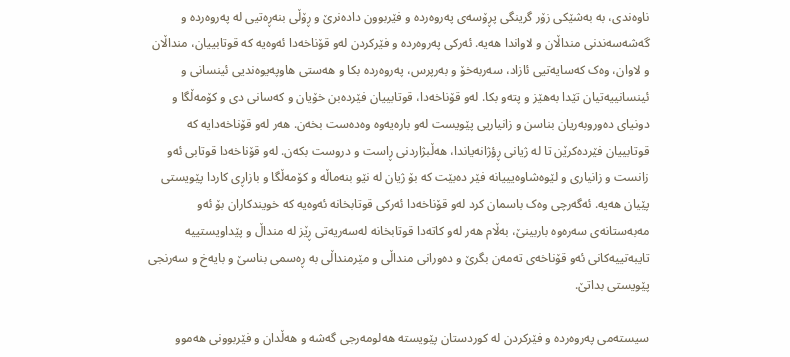ناوەندی، بە بەشێکی زۆر گرینگی پڕۆسەی پەروەردە و فێربوون دادەنرێ و ڕۆڵی بنەڕەتیی لە پەروەردە و گەشەسەندنی منداڵان و لاواندا هەیە. ئەرکی پەروەردە و فێرکردن لەو قۆناخەدا ئەوەیە کە قوتابییان، منداڵان و لاوان، وەک کەسایەتیی ئازاد، سەربەخۆ و بەرپرس، پەروەردە بکا و هەستی هاوپەیوەندیی ئینسانی و ئینسانییەتیان تێدا بەهێز و پتەو بکا. لەو قۆناخەدا، قوتابییان فێردەبن خۆیان و کەسانی دی و کۆمەڵگا و دونیای دەوروبەریان بناسن و زانیاریی پێویست لەو بارەیەوە وەدەست بخەن. هەر لەو قۆناخەدایە کە قوتابییان فێردەکرێن تا لە ژیانی ڕؤژانەیاندا، هەڵبژاردنی ڕاست و دروست بکەن. لەو قۆناخەدا قوتابی ئەو زانست و زانیاری و لێوەشاوەیییانە فێر دەبێت کە بۆ ژیان لە نێو بنەماڵە و کۆمەڵگا و بازاڕی کاردا پێویستی پێیان هەیە. ئەگەرچی وەک باسمان کرد لەو قۆناخەدا ئەرکی قوتابخانە ئەوەیە کە خویندکاران بۆ ئەو مەبەستانەی سەرەوە باربینێ، بەڵام هەر لەو کاتەدا قوتابخانە لەسەریەتی ڕێز لە منداڵ و پێداویستییە تایبەتییەکانی ئەو قۆناخەی تەمەن بگرێ و دەورانی منداڵی و مێرمنداڵی بە ڕەسمی بناسێ و بایەخ و سەرنجی پێویستی بداتێ.

سیستەمی پەروەردە و فێرکردن لە کوردستان پێویستە هەلومەرجی گەشە و هەڵدان و فێربوونی هەموو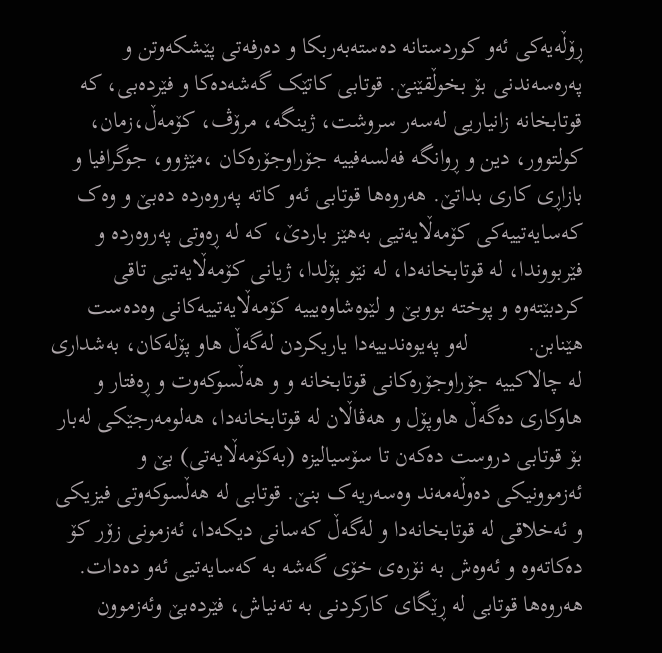ڕۆڵەیەکی ئەو کوردستانە دەستەبەربکا و دەرفەتی پێشکەوتن و پەرەسەندنی بۆ بخوڵقێنێ. قوتابی کاتێک گەشەدەکا و فێردەبی، کە قوتابخانە زانیاریی لەسەر سروشت، ژینگە، مرۆڤ، کۆمەڵ،زمان، کولتوور، دین و ڕوانگە فەلسەفییە جۆراوجۆرەکان ،مێژوو، جوگرافیا و بازاڕی کاری بداتێ. هەروەها قوتابی ئەو کاتە پەروەردە دەبێ و وەک کەسایەتییەکی کۆمەڵایەتیی بەهێز باردێ، کە لە ڕەوتی پەروەردە و فێربووندا، لە قوتابخانەدا، لە نێو پۆلدا، ژیانی کۆمەڵایەتیی تاقی کردبێتەوە و پوختە بووبێ و لێوەشاوەیییە کۆمەڵایەتییەکانی وەدەست هێنابن.          لەو پەیوەندییەدا یاریکردن لەگەڵ هاو پۆلەکان، بەشداری لە چالاکییە جۆراوجۆرەکانی قوتابخانە و و هەڵسوکەوت و ڕەفتار و هاوکاری دەگەڵ هاوپۆل و هەڤاڵان لە قوتابخانەدا، هەلومەرجێکی لەبار بۆ قوتابی دروست دەکەن تا سۆسیالیزە (بەکۆمەڵایەتی) بێ و ئەزموونیکی دەوڵەمەند وەسەریەک بنێ. قوتابی لە هەڵسوکەوتی فیزیکی و ئەخلاقی لە قوتابخانەدا و لەگەڵ کەسانی دیکەدا، ئەزمونی زۆر کۆ دەکاتەوە و ئەوەش بە نۆرەی خۆی گەشە بە کەسایەتیی ئەو دەدات. هەروەها قوتابی لە ڕێگای کارکردنی بە تەنیاش، فێردەبێ وئەزموون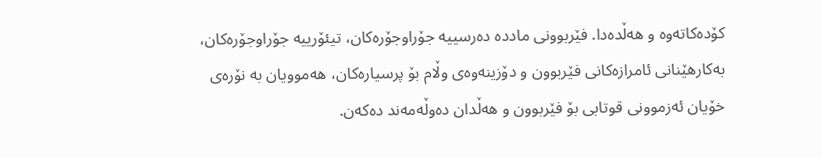کۆدەکاتەوە و هەڵدەدا. فێربوونی ماددە دەرسییە جۆراوجۆرەکان، تیئۆرییە جۆراوجۆرەکان، بەکارهێنانی ئامرازەکانی فێربوون و دۆزینەوەی وڵام بۆ پرسیارەکان، هەموویان بە نۆرەی خۆیان ئەزموونی قوتابی بۆ فێربوون و هەڵدان دەوڵەمەند دەکەن.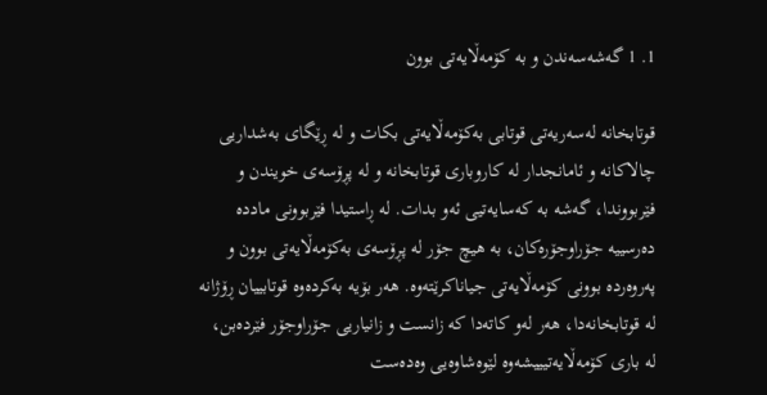1. 1 گەشەسەندن و بە کۆمەڵایەتی بوون

قوتابخانە لەسەریەتی قوتابی بەکۆمەڵایەتی بکات و لە ڕێگای بەشداریی چالاکانە و ئامانجدار لە کاروباری قوتابخانە و لە پڕۆسەی خویندن و فێربووندا، گەشە بە کەسایەتیی ئەو بدات. لە ڕاستیدا فێربوونی ماددە دەرسییە جۆراوجۆرەکان، بە هیچ جۆر لە پڕۆسەی بەكۆمەڵایەتی بوون و پەروەردە بوونی کۆمەڵایەتی جیاناکرێتەوە. هەر بۆیە بەکردەوە قوتابییان ڕۆژانە لە قوتابخانەدا، هەر لەو کاتەدا کە زانست و زانیاریی جۆراوجۆر فێردەبن، لە باری کۆمەڵایەتیییشەوە لێوەشاوەیی وەدەست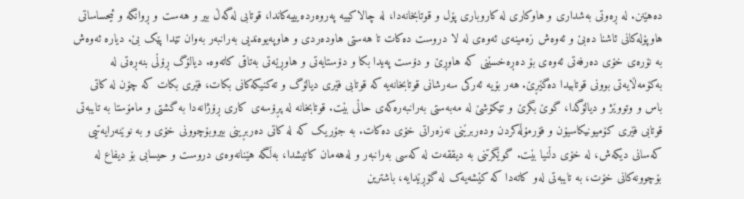دەهێنن. لە ڕەوتی بەشداری و هاوکاری لە کاروباری پۆل و قوتابخانەدا، لە چالاکییە پەروەردەیییەکاندا، قوتابی لەگەڵ بیر و هەست و ڕوانگە و ئیحساساتی هاوپۆلەکانی ئاشنا دەبێ و ئەوەش زەمینەی ئەوەی لە لا دروست دەکات تا هەستی هاودەردی و هاوپەیوەندیی بەرانبەر بەوان تێدا پێک بێ. دیارە ئەوەش بە نۆرەی خۆی دەرفەتی ئەوەی بۆ دەڕەخسێنی کە هاوڕێ و دۆست پەیدا بکا و دۆستایەتی و هاوڕێەتی بەتاقی کاتەوە. دیالۆگ ڕۆڵی بنەڕەتی لە بەکۆمەڵایەتی بوونی قوتابیدا دەگێڕێ. هەر بۆیە ئەرکی سەرشانی قوتابخانەیە کە قوتابی فێری دیالۆگ و تەکنیکەکانی بکات، فێری بکات کە چۆن لە کاتی باس و وتووێژ و دیالۆگدا، گوێ بگرێ و تێکۆشێ لە مەبەستی بەرانبەرەکەی حاڵی بێت. قوتابخانە لە پڕۆسەی کاری ڕۆژانەدا بە گشتی و مامۆستا بە تایبەتی قوتابی فێری کۆمیونیکاسیۆن و فۆرمۆڵەکردن ودەربرێنی نەزەراتی خۆی دەکات. بە جۆریک کە لە کاتی دەربڕینی بیروبۆچوونی خۆی و بە نوێنەرایەتیی کەسانی دیکەش، لە خۆی دڵنیا بێت. گوێگرتنی بە دیققەت لە کەسی بەرانبەر و لەهەمان کاتیشدا، بەڵگە هێنانەوەی دروست و حیسابی بۆ دیفاع لە بۆچوونەکانی خۆت، بە تایبەتی لەو کاتەدا کە کێشەیەک لە گۆڕێدایە، باشترین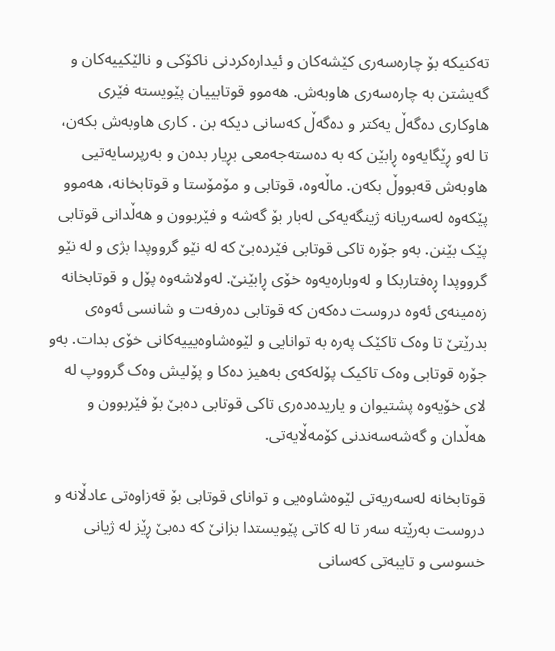تەکنیکە بۆ چارەسەری کێشەکان و ئیدارەکردنی ناکۆکی و نالێکییەکان و گەیشتن بە چارەسەری هاوبەش. هەموو قوتابییان پێویستە فێری هاوکاری دەگەڵ یەکتر و دەگەڵ کەسانی دیکە بن . کاری هاوبەش بکەن، تا لەو ڕێگایەوە ڕابێن کە بە دەستەجەمعی بڕیار بدەن و بەرپرسایەتیی هاوبەش قەبووڵ بکەن. ماڵەوە، قوتابی و مۆمۆستا و قوتابخانە، هەموو پێکەوە لەسەریانە ژینگەیەکی لەبار بۆ گەشە و فێربوون و هەڵدانی قوتابی پێک بێنن. بەو جۆرە تاکی قوتابی فێردەبێ کە لە نێو گرووپدا بژی و لە نێو گرووپدا ڕەفتاربکا و لەوبارەیەوە خۆی ڕابێنێ. لەولاشەوە پۆل و قوتابخانە زەمینەی ئەوە دروست دەکەن کە قوتابی دەرفەت و شانسی ئەوەی بدرێتێ تا وەک تاکێک پەرە بە توانایی و لێوەشاوەیییەکانی خۆی بدات. بەو جۆرە قوتابی وەک تاکیک پۆلەکەی بەهیز دەکا و پۆلیش وەک گرووپ لە لای خۆیەوە پشتیوان و یاریدەدەری تاکی قوتابی دەبێ بۆ فێربوون و هەڵدان و گەشەسەندنی کۆمەڵایەتی.

قوتابخانە لەسەریەتی لێوەشاوەیی و توانای قوتابی بۆ قەزاوەتی عادڵانە و دروست بەرێتە سەر تا لە کاتی پێویستدا بزانێ کە دەبێ ڕێز لە ژیانی خسوسی و تایبەتی کەسانی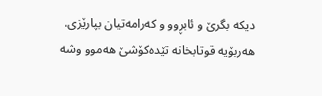دیکە بگرێ و ئابڕوو و کەرامەتیان بپارێزی. هەربۆیە قوتابخانە تێدەکۆشێ هەموو وشە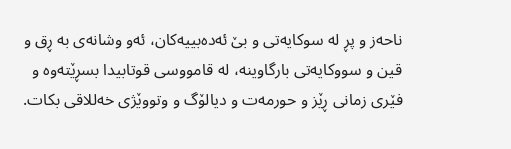ناحەز و پڕ لە سوکایەتی و بێ ئەدەبییەکان، ئەو وشانەی بە ڕق و قین و سووکایەتی بارگاوینە، لە قامووسی قوتابیدا بسڕێتەوە و فێری زمانی ڕێز و حورمەت و دیالۆگ و وتووێژی خەللاقی بکات.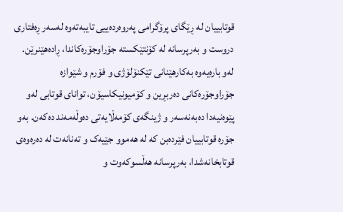قوتابییان لە ڕێگای پرۆگرامی پەروەردەییی تایبەتەوە لەسەر ڕەفتاری دروست و بەرپرسانە لە کۆنتێکستە جۆراوجۆرەکاندا، ڕادەهێنرێن. لەو بارەیەوە بەکارهێنانی تێکنۆلۆژی و فۆرم و شێوازە جۆراوجۆرەکانی دەربڕین و کۆمیونیکاسیۆن، توانای قوتابی لەو پێوەنیەدا دەبەنەسەر و ژینگەی کۆمەڵایەتی دەوڵەمەند دەکەن. بەو جۆرە قوتابییان فێردەبن کە لە هەموو جێیەک و تەنانەت لە دەرەوەی قوتابخانەشدا، بەرپرسانە هەڵسوکەوت و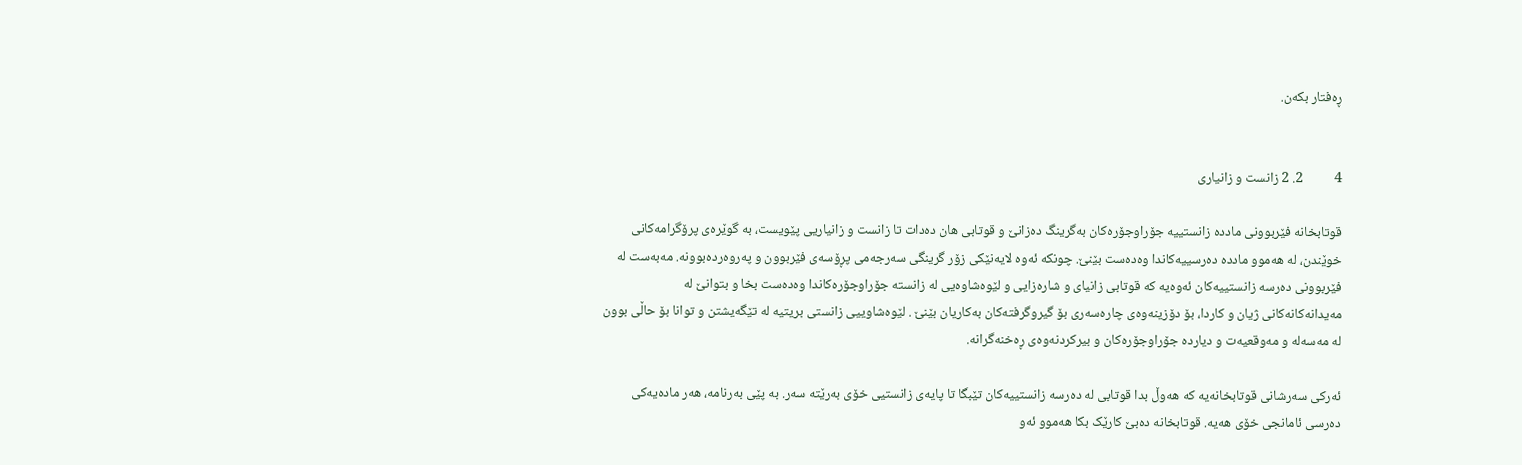ڕەفتار بکەن.


4          2. 2 زانست و زانیاری

قوتابخانە فێربوونی ماددە زانستییە جۆراوجۆرەکان بەگرینگ دەزانێ و قوتابی هان دەدات تا زانست و زانیاریی پێویست، بە گوێرەی پرۆگرامەکانی خوێندن، لە هەموو ماددە دەرسییەکاندا وەدەست بێنێ. چونکە ئەوە لایەنێكی زۆر گرینگی سەرجەمی پڕۆسەی فێربوون و پەروەردەبوونە. مەبەست لە فێربوونی دەرسە زانستییەکان ئەوەیە کە قوتابی زانیای و شارەزایی و لێوەشاوەیی لە زانستە جۆراوجۆرەکاندا وەدەست بخا و بتوانێ لە مەیدانەکانەکانی ژیان و کاردا، بۆ دۆزینەوەی چارەسەری بۆ گیروگرفتەکان بەکاریان بێنێ . لێوەشاوییی زانستی بریتیە لە تێگەیشتن و توانا بۆ حاڵی بوون لە مەسەلە و مەوقعیەت و دیاردە جۆراوجۆرەکان و بیرکردنەوەی ڕەخنەگرانە.

ئەرکی سەرشانی قوتابخانەیە کە هەوڵ بدا قوتابی لە دەرسە زانستییەکان تێبگا تا پایەی زانستیی خۆی بەرێتە سەر. بە پێی بەرنامە، هەر مادەیەکی دەرسی ئامانجی خۆی هەیە. قوتابخانە دەبێ کارێک بکا هەموو ئەو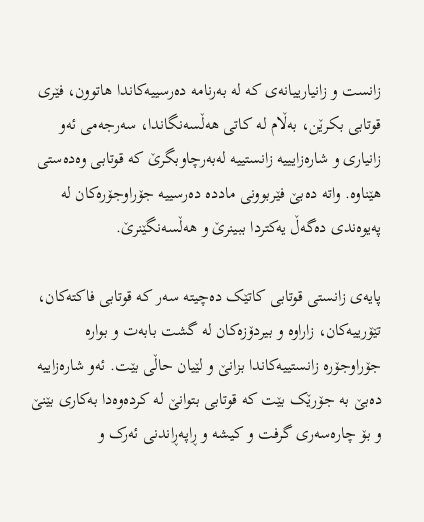زانست و زانیارییانەی کە لە بەرنامە دەرسییەکاندا هاتوون، فێری قوتابی بکرێن، بەڵام لە کاتی هەڵسەنگاندا، سەرجەمی ئەو زانیاری و شارەزایییە زانستییە لەبەرچاوبگرێ کە قوتابی وەدەستی هێناوە. واتە دەبێ فێربوونی ماددە دەرسییە جۆراوجۆرەکان لە پەیوەندی دەگەڵ یەکتردا ببینرێ و هەڵسەنگێنرێ.

پایەی زانستی قوتابی کاتێک دەچیتە سەر کە قوتابی فاکتەکان، تێۆرییەکان، زاراوە و بیردۆزەکان لە گشت بابەت و بوارە جۆراوجۆرە زانستییەکاندا بزانێ و لێیان حاڵی بێت. ئەو شارەزاییە دەبێ بە جۆرێک بێت کە قوتابی بتوانێ لە کردەوەدا بەکاری بێنێ و بۆ چارەسەری گرفت و کیشە و ڕاپەڕاندنی ئەرک و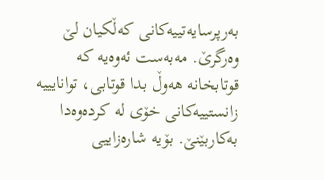بەرپرسایەتییەکانی کەڵکیان لێ وەرگرێ. مەبەست ئەوەیە کە قوتابخانە هەوڵ بدا قوتابی، توانایییە زانستییەکانی خۆی لە کردەوەدا بەکاربێنێ. بۆیە شارەزاییی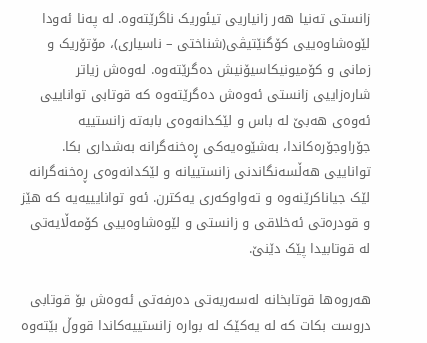زانستی تەنیا هەر زانیاریی تیئوریک ناگرێتەوە. لە پەنا ئەودا لێوەشاوەییی کۆگنێتیڤی(شناختی – ناسیاری)، مۆتۆریک و زمانی و کۆمیونیکاسیۆنیش دەگرێتەوە. لەوەش زیاتر شارەزاییی زانستی ئەوەش دەگرێتەوە کە قوتابی تواناییی ئەوەی هەبێ لە باس و لێکدانەوەی بابەتە زانستییە جۆراوجۆرەکاندا، بەشێوەیەکی ڕەخنەگرانە بەشداری بکا. تواناییی هەڵسەنگاندنی زانستییانە و لێکدانەوەی ڕەخنەگرانە لێک جیاناکرێنەوە و تەواوکەری یەکترن. ئەو توانایییەیە کە هێز و قودرەتی ئەخلاقی و زانستی و لێوەشاوەییی کۆمەڵایەتی لە قوتابیدا پێک دێنێ.

هەروەها قوتابخانە لەسەریەتی دەرفەتی ئەوەش بۆ قوتابی دروست بکات کە لە یەکێک لە بوارە زانستییەکاندا قووڵ بێتەوە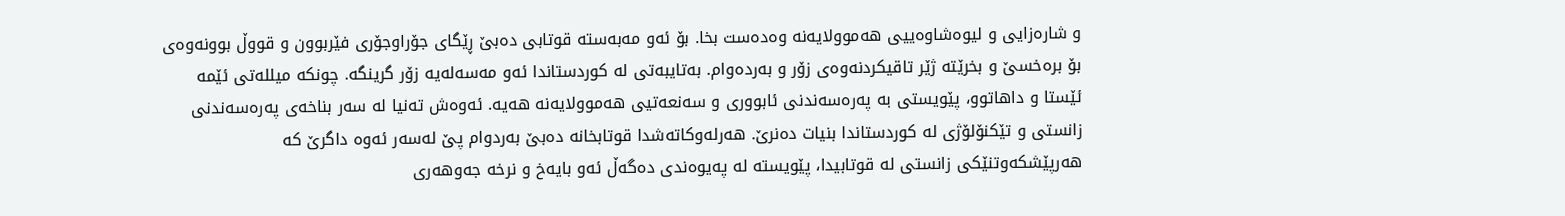و شارەزایی و لیوەشاوەییی هەموولایەنە وەدەست بخا. بۆ ئەو مەبەستە قوتابی دەبێ ڕێگای جۆراوجۆری فێربوون و قووڵ بوونەوەی بۆ برەخسێ و بخرێتە ژێر تاقیکردنەوەی زۆر و بەردەوام. بەتایبەتی لە کوردستاندا ئەو مەسەلەیە زۆر گرینگە. چونکە میللەتی ئێمە ئێستا و داهاتوو، پێویستی بە پەرەسەندنی ئابووری و سەنعەتیی هەموولایەنە هەیە. ئەوەش تەنیا لە سەر بناخەی پەرەسەندنی زانستی و تێکنۆلۆژی لە کوردستاندا بنیات دەنرێ. هەرلەوکاتەشدا قوتابخانە دەبێ بەردوام پێ لەسەر ئەوە داگرێ کە هەرپێشکەوتنێکی زانستی لە قوتابیدا، پێویستە لە پەیوەندی دەگەڵ ئەو بایەخ و نرخە جەوهەری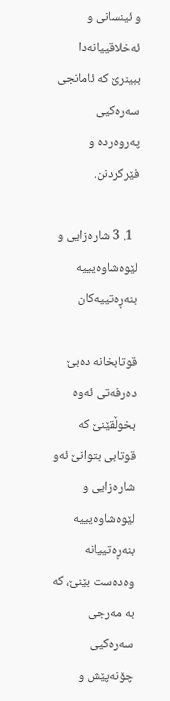و ئینسانی و ئەخلاقییانەدا ببینرێ کە ئامانجی سەرەکیی پەروەردە و فێرکردنن.

  1. 3 شارەزایی و لێوەشاوەیییە بنەڕەتییەکان

قوتابخانە دەبێ دەرفەتی ئەوە بخوڵقێنێ کە قوتابی بتوانێ ئەو شارەزایی و لێوەشاوەیییە بنەڕەتییانە وەدەست بێنێ، کە بە مەرجی سەرەکیی چۆنەپێش و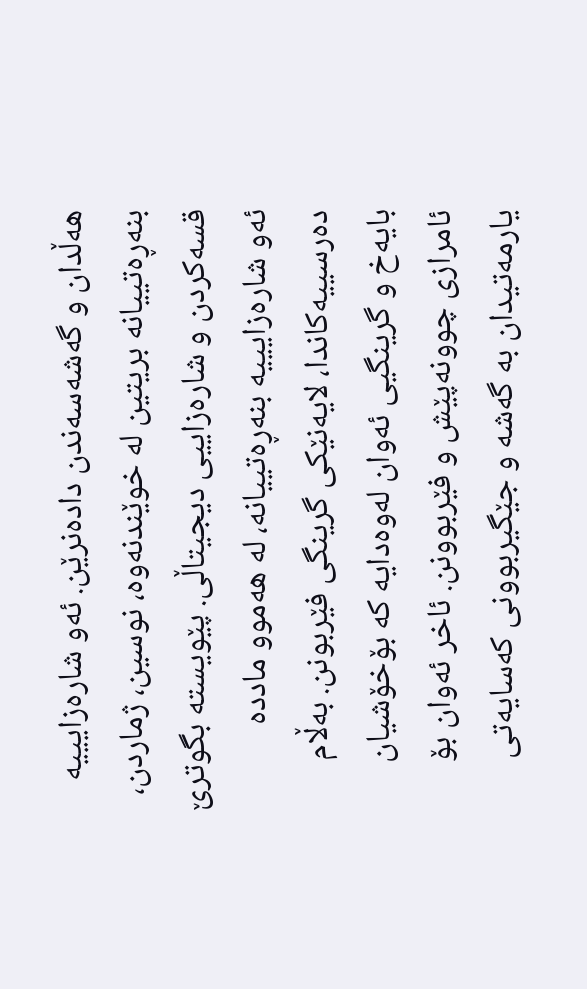هەڵدان و گەشەسەندن دادەنرێن. ئەو شارەزایییە بنەڕەتییانە بریتین لە خوێندنەوە، نوسین، ژماردن، قسەکردن و شارەزاییی دیجیتاڵی. پێویستە بگوترێ ئەو شارەزایییە بنەڕەتییانە، لە هەموو ماددە دەرسییەکاندا، لایەنێکی گرینگی فێربونن. بەڵام بایەخ و گرینگیی ئەوان لەوەدایە کە بۆخۆشیان ئامرازی چوونەپێش و فێربوونن. ئاخر ئەوان بۆ یارمەتیدان بە گەشە و جێگیربوونی کەسایەتی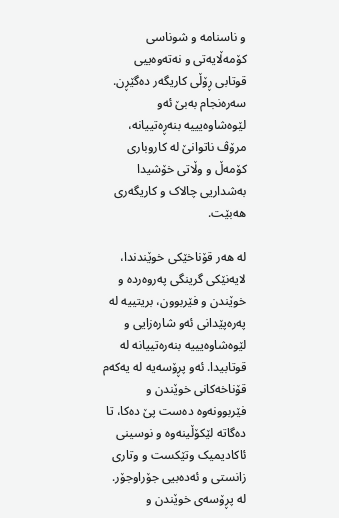و ناسنامە و شوناسی کۆمەڵایەتی و نەتەوەییی قوتابی ڕۆڵی کاریگەر دەگێڕن. سەرەنجام بەبێ ئەو لێوەشاوەیییە بنەڕەتییانە، مرۆڤ ناتوانێ لە کاروباری کۆمەڵ و وڵاتی خۆشیدا بەشداریی چالاک و کاریگەری هەبێت.

لە هەر قۆناخێکی خوێندندا، لایەنێکی گرینگی پەروەردە و خوێندن و فێربوون، بریتییە لە پەرەپێدانی ئەو شارەزایی و لێوەشاوەیییە بنەرەتییانە لە قوتابیدا. ئەو پڕۆسەیە لە یەکەم قۆناخەکانی خوێندن و فێربوونەوە دەست پێ دەکا، تا دەگاتە لێکۆڵینەوە و نوسینی ئاکادیمیک وتێکست و وتاری زانستی و ئەدەبیی جۆراوجۆر. لە پڕۆسەی خوێندن و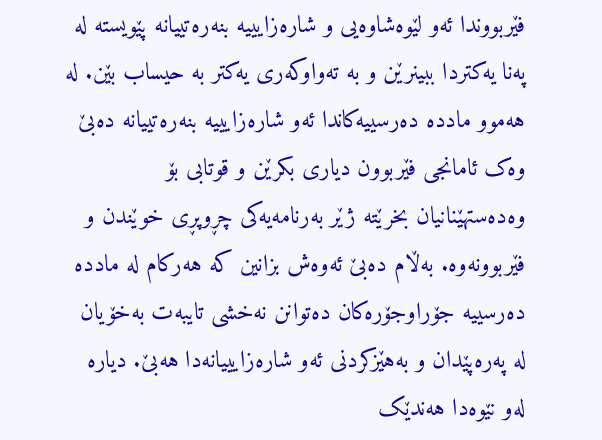فێربووندا ئەو لێوەشاوەیی و شارەزایییە بنەرەتییانە پێویستە لە پەنا یەکتردا ببینرێن و بە تەواوکەری یەکتر بە حیساب بێن. لە هەموو ماددە دەرسییەکاندا ئەو شارەزایییە بنەرەتییانە دەبێ وەک ئامانجی فێربوون دیاری بکرێن و قوتابی بۆ وەدەستهێنانیان بخرێتە ژێر بەرنامەیەکی چڕوپڕی خوێندن و فێربوونەوە. بەڵام دەبێ ئەوەش بزانین کە هەرکام لە ماددە دەرسییە جۆراوجۆرەکان دەتوانن نەخشی تایبەت بەخۆیان لە پەرەپێدان و بەهێزکردنی ئەو شارەزایییانەدا هەبێ. دیارە لەو نێوەدا هەندێک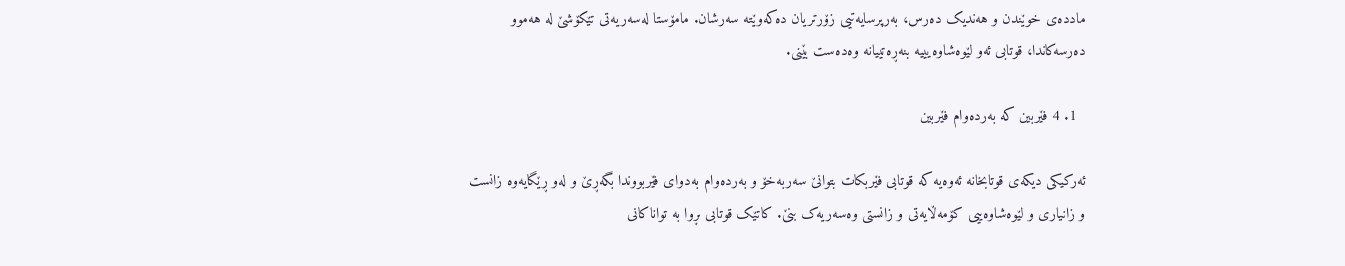ماددەی خوێندن و هەندیک دەرس، بەرپرسایەتیی زۆرتریان دەکەوێتە سەرشان. مامۆستا لەسەریەتی تێکۆشێ لە هەموو دەرسەکاندا، قوتابی ئەو لێوەشاوەیییە بنەڕەتییانە وەدەست بێنی.

  1. 4 فێربین کە بەردەوام فێربین

ئەرکیکی دیکەی قوتابخانە ئەوەیە کە قوتابی فێربکات بتوانێ سەربەخۆ و بەردەوام بەدوای فێربووندا بگەڕێ و لەو ڕێگایەوە زانست و زانیاری و لێوەشاوەییی کۆمەڵایەتی و زانستی وەسەریەک بنێ. کاتێک قوتابی ىڕوا بە تواناکانی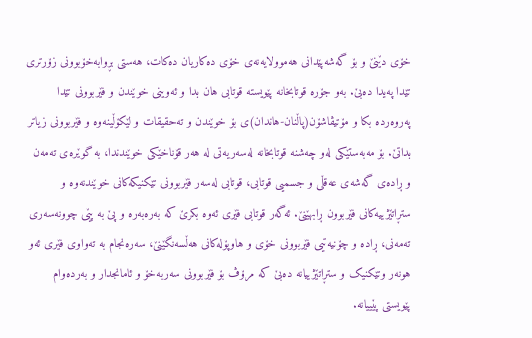خۆی دێنێ و بۆ گەشەپێدانی هەموولایەنەی خۆی دەکاریان دەکات، هەستی بڕوابەخۆبوونی زۆرتری تێدا پەیدا دەبێ. بەو جۆرە قوتابخانە پێویستە قوتابی هان بدا و ئەوینی خوێندن و فێربوونی تێدا پەروەردە بکا و مۆتیڤاشۆن(پاڵنان-هاندان)ی بۆ خوێندن و تەحقیقات و لێکۆڵینەوە و فێربوونی زیاتر بداتێ. بۆ مەبەستێكی لەو چەشنە قوتابخانە لەسەریەتی لە هەر قۆناخێكی خوێندندا، بە گوێرەی تەمەن و ڕادەی گەشەی عەقڵی و جسمیی قوتابی، قوتابی لەسەر فێربوونی تێکنیکەکانی خوێندنەوە و ستڕاتێژییەکانی فێربوون ڕابهێنێ. ئەگەر قوتابی فێری ئەوە بکرێ کە بەرەبەرە و پێ بە پێی چوونەسەری تەمەنی، ڕادە و چۆنیەتیی فێربوونی خۆی و هاوپۆلەکانی هەڵسەنگێنێ، سەرەنجام بە تەواوی فێری ئەو هونەر وتێکنیک و ستڕاتێژییانە دەبێ کە مرۆڤ بۆ فێربوونی سەربەخۆ و ئامانجدار و بەردەوام پێویستی پێییانە.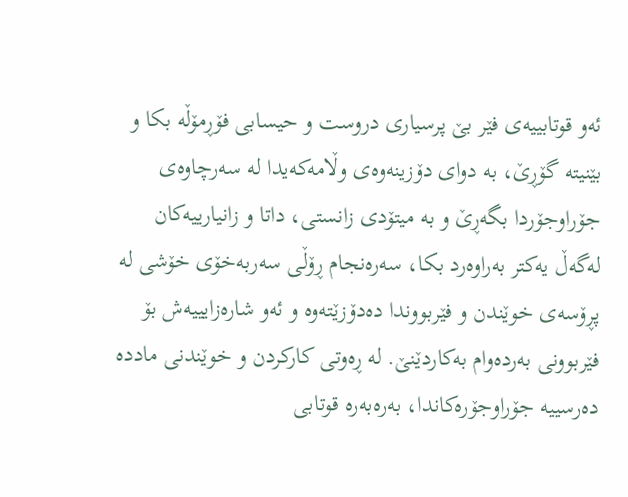ئەو قوتابییەی فێر بێ پرسیاری دروست و حیسابی فۆڕمۆڵە بکا و بێنیتە گۆڕێ، بە دوای دۆزینەوەی وڵامەکەیدا لە سەرچاوەی جۆراوجۆردا بگەڕێ و بە میتۆدی زانستی، داتا و زانیارییەکان لەگەڵ یەکتر بەراوەرد بکا، سەرەنجام ڕۆڵی سەربەخۆی خۆشی لە پڕۆسەی خوێندن و فێربووندا دەدۆزێتەوە و ئەو شارەزایییەش بۆ فێربوونی بەردەوام بەکاردێنێ. لە ڕەوتی کارکردن و خوێندنی ماددە دەرسییە جۆراوجۆرەکاندا، بەرەبەرە قوتابی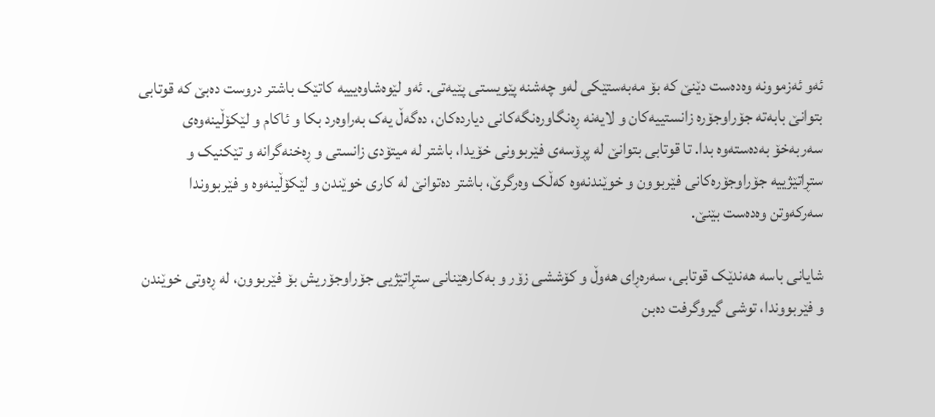ئەو ئەزموونە وەدەست دێنێ کە بۆ مەبەستێكی لەو چەشنە پێویستی پێیەتی. ئەو لێوەشاوەیییە کاتێک باشتر دروست دەبێ کە قوتابی بتوانێ بابەتە جۆراوجۆرە زانستییەکان و لایەنە ڕەنگاورەنگەکانی دیاردەکان، دەگەڵ یەک بەراوەرد بکا و ئاکام و لێکۆڵینەوەی سەربەخۆ بەدەستەوە بدا. تا قوتابی بتوانێ لە پڕۆسەی فێربوونی خۆیدا، باشتر لە میتۆدی زانستی و ڕەخنەگرانە و تێکنیک و ستڕاتێژییە جۆراوجۆرەکانی فێربوون و خوێندنەوە کەڵک وەرگرێ، باشتر دەتوانێ لە کاری خوێندن و لێكۆڵینەوە و فێربووندا سەرکەوتن وەدەست بێنێ.

شایانی باسە هەندێک قوتابی، سەرەڕای هەوڵ و کۆششی زۆر و بەکارهێنانی ستڕاتێژیی جۆراوجۆریش بۆ فێربوون، لە ڕەوتی خوێندن و فێربووندا، توشی گیروگرفت دەبن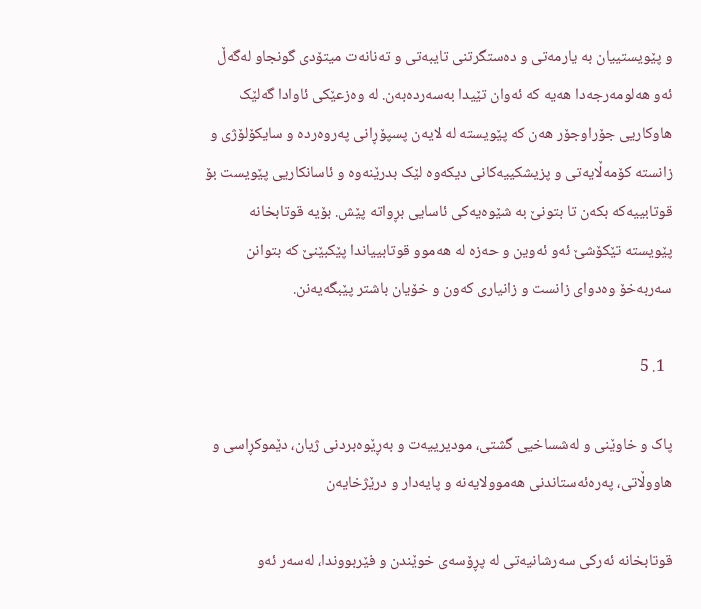و پێویستییان بە یارمەتی و دەستگرتنی تایبەتی و تەنانەت میتۆدی گونجاو لەگەڵ ئەو هەلومەرجەدا هەیە کە ئەوان تێیدا بەسەردەبەن. لە وەزعێکی ئاوادا گەلێک هاوکاریی جۆراوجۆر هەن کە پێویستە لە لایەن پسپۆڕانی پەروەردە و سایکۆلۆژی و زانستە کۆمەڵایەتی و پزیشکییەکانی دیکەوە لێک بدرێنەوە و ئاسانکاریی پێویست بۆ قوتابییەکە بکەن تا بتونێ بە شێوەیەکی ئاسایی بڕواتە پێش. بۆیە قوتابخانە پێویستە تێکۆشێ ئەو ئەوین و حەزە لە هەموو قوتابییاندا پێکبێنێ کە بتوانن سەربەخۆ وەدوای زانست و زانیاری کەون و خۆیان باشتر پێبگەیەنن.

  1. 5

پاک و خاوێنی و لەشساخیی گشتی، مودیرییەت و بەڕێوەبردنی ژیان، دێموکڕاسی و هاووڵاتی، پەرەئەستاندنی هەموولایەنە و پایەدار و درێژخایەن

قوتابخانە ئەرکی سەرشانیەتی لە پڕۆسەی خوێندن و فێربووندا، لەسەر ئەو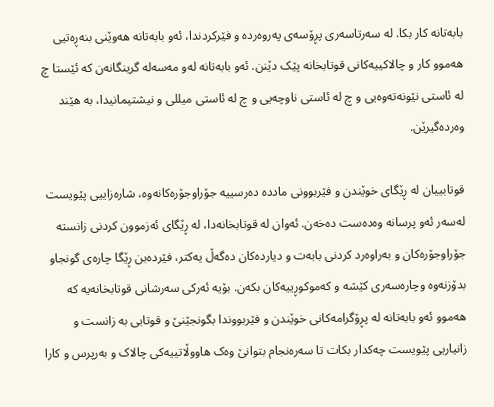بابەتانە کار بکا. لە سەرتاسەری پڕۆسەی پەروەردە و فێرکردندا، ئەو بابەتانە هەوێنی بنەڕەتیی هەموو کار و چالاکییەکانی قوتابخانە پێک دێنن. ئەو بابەتانە لەو مەسەلە گرینگانەن کە ئێستا چ لە ئاستی نێونەتەوەیی و چ لە ئاستی ناوچەیی و چ لە ئاستی میللی و نیشتیمانیدا، بە هێند وەردەگیرێن.

قوتابییان لە ڕێگای خوێندن و فێربوونی ماددە دەرسییە جۆراوجۆرەکانەوە، شارەزاییی پێویست لەسەر ئەو پرسانە وەدەست دەخەن. ئەوان لە قوتابخانەدا، لە ڕێگای ئەزموون کردنی زانستە جۆراوجۆرەکان و بەراوەرد کردنی بابەت و دیاردەکان دەگەڵ یەکتر، فێردەبن ڕێگا چارەی گونجاو بدۆزنەوە وچارەسەری کێشە و کەموکوڕییەکان بکەن. بۆیە ئەرکی سەرشانی قوتابخانەیە کە هەموو ئەو بابەتانە لە پڕۆگرامەکانی خوێندن و فێربووندا بگونجێنێ و قوتابی بە زانست و زانیاریی پێویست چەکدار بکات تا سەرەنجام بتوانێ وەک هاووڵاتییەکی چالاک و بەرپرس و کارا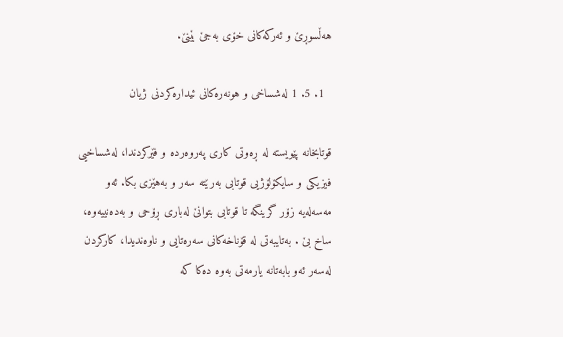هەڵسوڕێ و ئەرکەکانی خۆی بەجێ بێنێ.

  1. 5. 1 لەشساخی و هونەرەکانی ئیدارەکردنی ژیان

قوتابخانە پێویستە لە ڕەوتی کاری پەروەردە و فێرکردندا، لەشساخیی فیزیکی و سایکۆلۆژیی قوتابی بەرێتە سەر و بەهێزی بکا. ئەو مەسەلەیە زۆر گرینگە تا قوتابی بتوانێ لەباری ڕۆحی و بەدەنییەوە، ساخ بێ . بەتایبەتی لە قۆناخەکانی سەرەتایی و ناوەندیدا، کارکردن لەسەر ئەو بابەتانە یارمەتی بەوە دەکا کە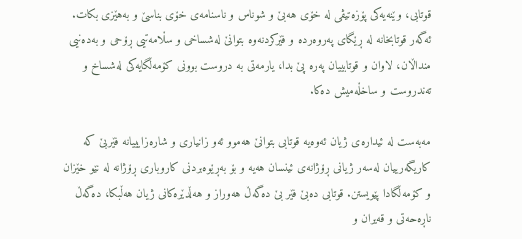قوتابی، وێنەیەکی پۆزەتیڤی لە خۆی هەبێ و شوناس و ناسنامەی خۆی بناسێ و بەهێزی بکات. ئەگەر قوتابخانە لە ڕێگای پەروەردە و فێرکردنەوە بتوانێ لەشساخی و سڵامەتیی ڕۆحی و بەدەنیی منداڵان، لاوان و قوتابییان پەرە پێ بدا، یارمەتی بە دروست بوونی کۆمەڵگایەکی لەشساخ و تەندروست و ساخڵەمیش دەکا.

مەبەست لە ئیدارەی ژیان ئەوەیە قوتابی بتوانێ هەموو ئەو زانیاری و شارەزایییانە فێربێ کە کاریگەرییان لەسەر ژیانی ڕۆژانەی ئینسان هەیە و بۆ بەڕێوەبردنی کاروباری ڕۆژانە لە نێو خێزان و کۆمەڵگادا پێویستن. قوتابی دەبێ فێر بێ دەگەڵ هەوراز و هەڵدێرەکانی ژیان هەڵبکا، دەگەڵ ناڕەحەتی و قەیران و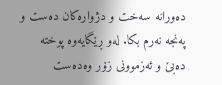دەورانە سەخت و دژوارەکان دەست و پەنجە نەرم بکا. لەو ڕێگایەوە پوختە دەبێ و ئەزموونی زۆر وەدەست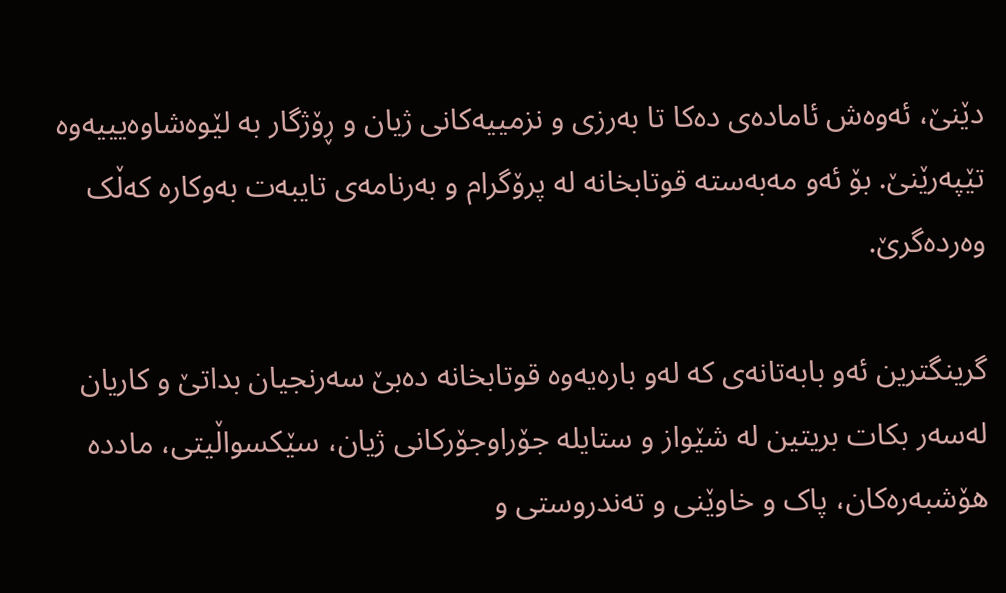دێنێ، ئەوەش ئامادەی دەکا تا بەرزی و نزمییەکانی ژیان و ڕۆژگار بە لێوەشاوەیییەوە تێپەرێنێ. بۆ ئەو مەبەستە قوتابخانە لە پرۆگرام و بەرنامەی تایبەت بەوکارە کەڵک وەردەگرێ.

گرینگترین ئەو بابەتانەی کە لەو بارەیەوە قوتابخانە دەبێ سەرنجیان بداتێ و کاریان لەسەر بکات بریتین لە شێواز و ستایلە جۆراوجۆرکانی ژیان، سێکسواڵیتی، ماددە هۆشبەرەکان، پاک و خاوێنی و تەندروستی و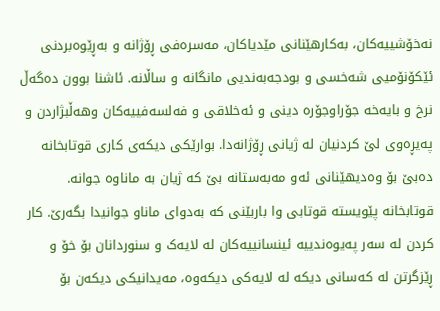نەخۆشییەکان، بەکارهێنانی مێدیاکان، مەسرەفی ڕۆژانە و بەڕێوەبردنی ئێکۆنۆمیی شەخسی و بودجەبەندیی مانگانە و ساڵانە. ئاشنا بوون دەگەڵ نرخ و بایەخە جۆراوجۆرە دینی و ئەخلاقی و فەلسەفییەکان وهەڵبژاردن و پەیڕەوی لێ کردنیان لە ژیانی ڕۆژانەدا. بوارێکی دیکەی کاری قوتابخانە دەبێ بۆ وەدیهێنانی ئەو مەبەستانە بێ کە ژیان بە ماناوە جوانە. قوتابخانە پێویستە قوتابی وا باربێنی کە بەدوای ماناو جوانیدا بگەرێ. کار کردن لە سەر پەیوەندییە ئینسانییەکان لە لایەک و سنوردانان بۆ خۆ و ڕێزگرتن لە کەسانی دیکە لە لایەکی دیکەوە، مەیدانیکی دیکەن بۆ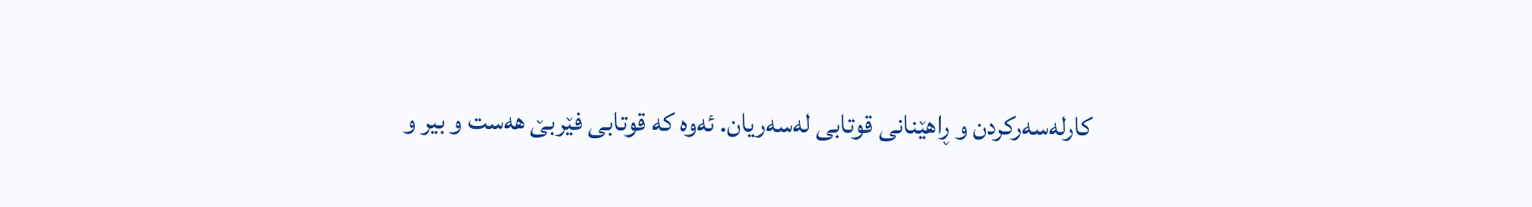کارلەسەرکردن و ڕاهێنانی قوتابی لەسەریان. ئەوە کە قوتابی فێربێ هەست و بیر و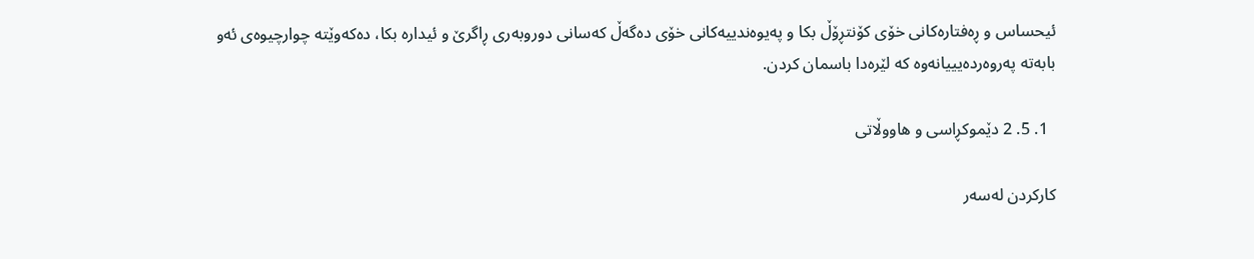ئیحساس و ڕەفتارەکانی خۆی کۆنتڕۆڵ بکا و پەیوەندییەکانی خۆی دەگەڵ کەسانی دوروبەری ڕاگرێ و ئیدارە بکا، دەکەوێتە چوارچیوەی ئەو بابەتە پەروەردەیییانەوە کە لێرەدا باسمان کردن.

  1. 5. 2 دێموکڕاسی و هاووڵاتی

کارکردن لەسەر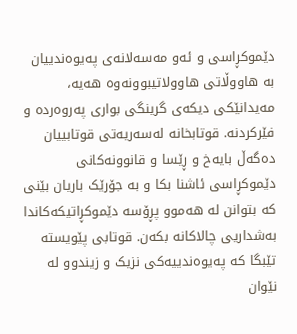دێموکڕاسی و ئەو مەسەلانەی پەیوەندییان بە هاووڵاتی هاوولاتیبوونەوە هەیە، مەیدانێکی دیکەی گرینگی بواری پەروەردە و فێرکردنە. قوتابخانە لەسەریەتی قوتابییان دەگەڵ بایەخ و ڕێسا و قانوونەکانی دێموکڕاسی ئاشنا بکا و بە جۆرێک باریان بێنی کە بتوانن لە هەموو پڕۆسە دێموکڕاتیکەکاندا بەشداریی چالاکانە بکەن. قوتابی پێویستە تێبگا کە پەیوەندییەکی نزیک و زیندوو لە نێوان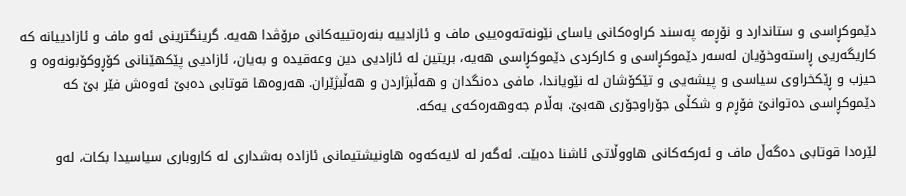دێموکڕاسی و ستاندارد و نۆڕمە پەسند کراوەکانی یاسای نێونەتەوەییی ماف و ئازادییە بنەرەتییەکانی مرۆڤدا هەیە. گرینگترینی ئەو ماف و ئازادییانە کە کاریگەریی ڕاستەوخۆیان لەسەر دێموکڕاسی و کارکردی دێموکڕاسی هەیە، بریتین لە ئازادیی دین وعەقیدە و بەیان، ئازادیی پێکهێنانی کۆڕوکۆبونەوە و حیزب و ڕێکخراوی سیاسی و پیشەیی و تێکۆشان لە نێویاندا، مافی دەنگدان و هەڵبژاردن و هەڵبژێران. هەروەها قوتابی دەبێ ئەوەش فێر بێ کە دێموکڕاسی دەتوانێ فۆڕم و شکڵی جۆراوجۆری هەبێ. بەڵام جەوهەرەکەی یەکە.

لێرەدا قوتابی دەگەڵ ماف و ئەرکەکانی هاووڵاتی ئاشنا دەبێت. ئەگەر لە لایەکەوە هاونیشتیمانی ئازادە بەشداری لە کاروباری سیاسیدا بکات، لەو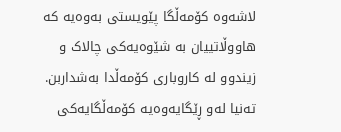لاشەوە کۆمەڵگا پێویستی بەوەیە کە هاووڵاتییان بە شێوەیەکی چالاک و زیندوو لە کاروباری کۆمەڵدا بەشداربن. تەنیا لەو ڕێگایەوەیە کۆمەڵگایەکی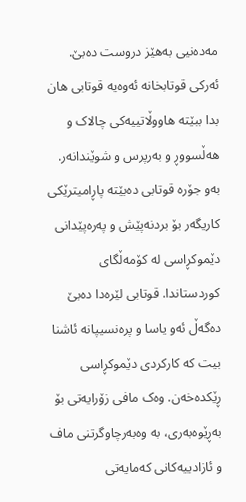مەدەنیی بەهێز دروست دەبێ. ئەرکی قوتابخانە ئەوەیە قوتابی هان بدا ببێتە هاووڵاتییەکی چالاک و هەڵسووڕ و بەرپرس و شوێندانەر. بەو جۆرە قوتابی دەبێتە پاڕامیترێکی کاریگەر بۆ بردنەپێش و پەرەپێدانی دێموکڕاسی لە کۆمەڵگای کوردستاندا. قوتابی لێرەدا دەبێ دەگەڵ ئەو یاسا و پرەنسیپانە ئاشنا بیت کە کارکردی دێموکڕاسی ڕێکدەخەن. وەک مافی زۆرایەتی بۆ بەڕێوەبەری، بە وەبەرچاوگرتنی ماف و ئازادییەکانی کەمایەتی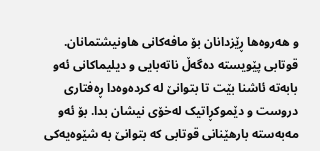و هەروەها ڕێزدانان بۆ مافەکانی هاونیشتمانان. قوتابی پێویستە دەگەڵ ناتەبایی و دیلیماکانی ئەو بابەتە ئاشنا بێت تا بتوانێ لە کردەوەدا ڕەفتاری دروست و دێموکڕاتیک لەخۆی نیشان بدا. بۆ ئەو مەبەستە بارهێنانی قوتابی کە بتوانێ بە شێوەیەکی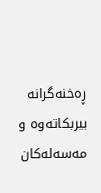ڕەخنەگرانە بیربکاتەوە و مەسەلەکان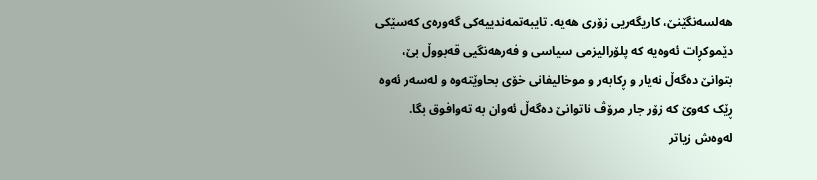هەلسەنگێنێ، کاریگەریی زۆری هەیە. تایبەتمەندییەکی گەورەی کەسێکی دێموکڕات ئەوەیە کە پلۆرالیزمی سیاسی و فەرهەنگیی قەبووڵ بێ، بتوانێ دەگەڵ نەیار و ڕکابەر و موخالیفانی خۆی بحاوێتەوە و لەسەر ئەوە ڕێک کەوێ کە زۆر جار مرۆڤ ناتوانێ دەگەڵ ئەوان بە تەوافوق بگا. لەوەش زیاتر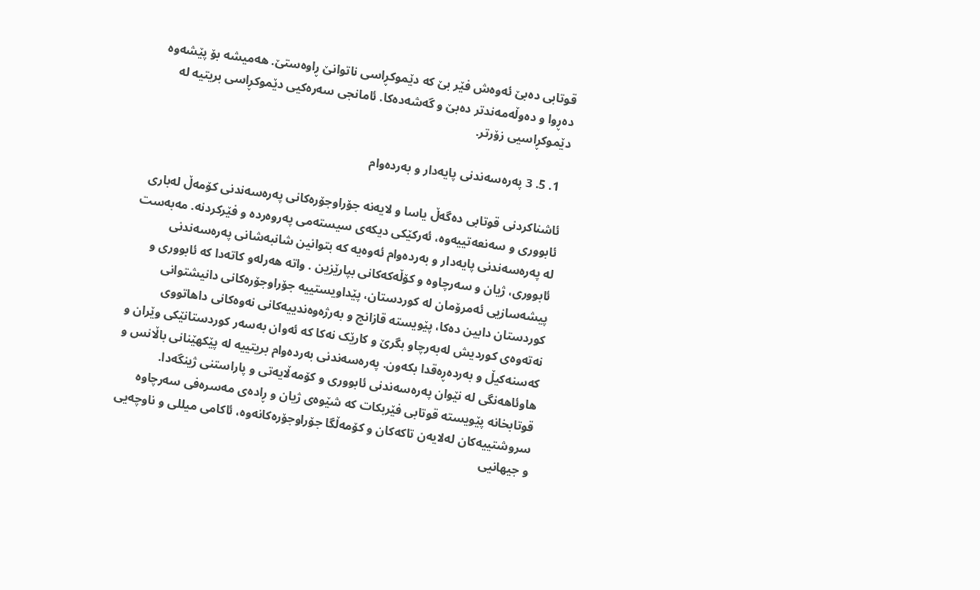قوتابی دەبێ ئەوەش فێر بێ کە دێموکڕاسی ناتوانێ ڕاوەستێ. هەمیشە بۆ پێشەوە دەڕوا و دەوڵەمەندتر دەبێ و گەشەدەکا. ئامانجی سەرەکیی دێموکڕاسی بریتیە لە دێموکڕاسیی زۆرتر.

  1. 5. 3 پەرەسەندنی پایەدار و بەردەوام

ئاشناکردنی قوتابی دەگەڵ یاسا و لایەنە جۆراوجۆرەکانی پەرەسەندنی کۆمەڵ لەباری ئابووری و سەنعەتییەوە، ئەرکێکی دیکەی سیستەمی پەروەردە و فێرکردنە. مەبەست لە پەرەسەندنی پایەدار و بەردەوام ئەوەیە کە بتوانین شانبەشانی پەرەسەندنی ئابووری، ژیان و سەرچاوە و کۆڵەکەکانی بپارێزین . واتە هەرلەو کاتەدا کە ئابووری و پیشەسازیی ئەمرۆمان لە کوردستان، پێداویستییە جۆراوجۆرەکانی دانیشتوانی کوردستان دابین دەکا، پێویستە قازانج و بەرژەوەندییەکانی نەوەکانی داهاتووی نەتەوەی کوردیش لەبەرچاو بگرێ و کارێک نەکا کە ئەوان بەسەر کوردستانێکی وێران و کەسنەكیڵ و بەردەڕەقدا بکەون. پەرەسەندنی بەردەوام بریتییە لە پێکهێنانی باڵانس و هاوئاهەنگی لە نێوان پەرەسەندنی ئابووری و کۆمەڵایەتی و پاراستنی ژینگەدا. قوتابخانە پێویستە قوتابی فێربکات کە شێوەی ژیان و ڕادەی مەسرەفی سەرچاوە سروشتییەکان لەلایەن تاکەکان و کۆمەڵگا جۆراوجۆرەکانەوە، ئاکامی میللی و ناوچەیی و جیهانیی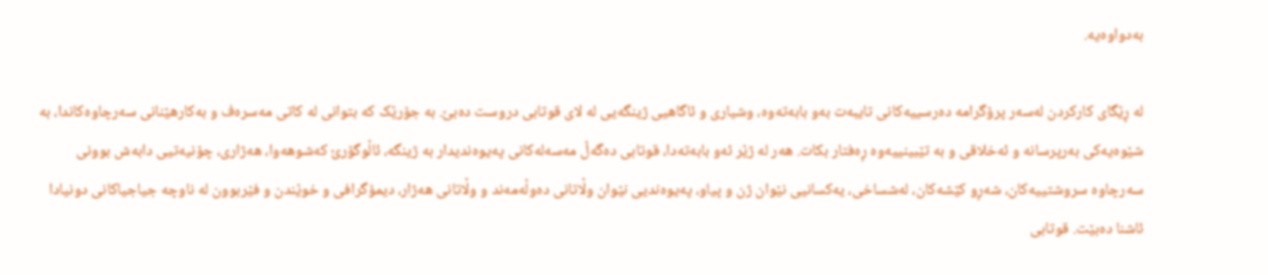بەدواوەیە.

لە ڕێگای کارکردن لەسەر پرۆگرامە دەرسییەکانی تایبەت بەو بابەتەوە، وشیاری و ئاگاهیی ژینگەیی لە لای قوتابی دروست دەبێ. بە جۆرێک کە بتوانی لە کاتی مەسرەف و بەکارهێنانی سەرچاوەکاندا، بە شێوەیەکی بەرپرسانە و ئەخلاقی و بە تێبینییەوە ڕەفتار بکات. هەر لە ژێر ئەو بابەتەدا، قوتابی دەگەڵ مەسەلەکانی پەیوەندیدار بە ژینگە، ئاڵوگۆرێ کەشوهەوا، هەژاری، چۆنیەتیی دابەش بوونی سەرچاوە سروشتییەکان، شەڕو کێشەکان، لەشساخی، یەکسانیی نێوان ژن و پیاو، پەیوەندیی نێوان وڵاتانی دەوڵەمەند و وڵاتانی هەژار، دیمۆگرافی و خوێندن و فێربوون لە ناوچە جیاجیاکانی دونیادا ئاشنا دەبێت. قوتابی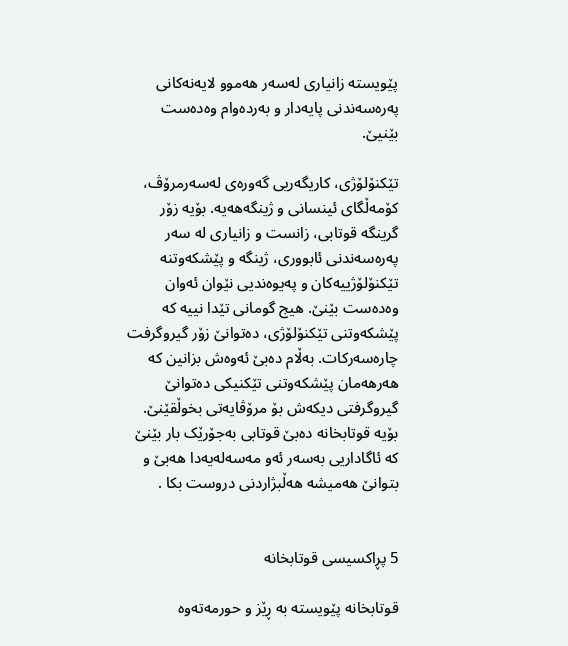پێویستە زانیاری لەسەر هەموو لایەنەکانی پەرەسەندنی پایەدار و بەردەوام وەدەست بێنیێ.

تێکنۆلۆژی، کاریگەریی گەورەی لەسەرمرۆڤ، کۆمەڵگای ئینسانی و ژینگەهەیە. بۆیە زۆر گرینگە قوتابی، زانست و زانیاری لە سەر پەرەسەندنی ئابووری، ژینگە و پێشکەوتنە تێکنۆلۆژییەکان و پەیوەندیی نێوان ئەوان وەدەست بێنێ. هیج گومانی تێدا نییە کە پێشکەوتنی تێکنۆلۆژی، دەتوانێ زۆر گیروگرفت چارەسەرکات. بەڵام دەبێ ئەوەش بزانین کە هەرهەمان پێشکەوتنی تێکنیکی دەتوانێ گیروگرفتی دیکەش بۆ مرۆڤایەتی بخوڵقێنێ. بۆیە قوتابخانە دەبێ قوتابی بەجۆرێک بار بێنێ کە ئاگاداریی بەسەر ئەو مەسەلەیەدا هەبێ و بتوانێ هەمیشە هەڵبژاردنی دروست بکا .


5 پڕاکسیسی قوتابخانە

قوتابخانە پێویستە بە ڕێز و حورمەتەوە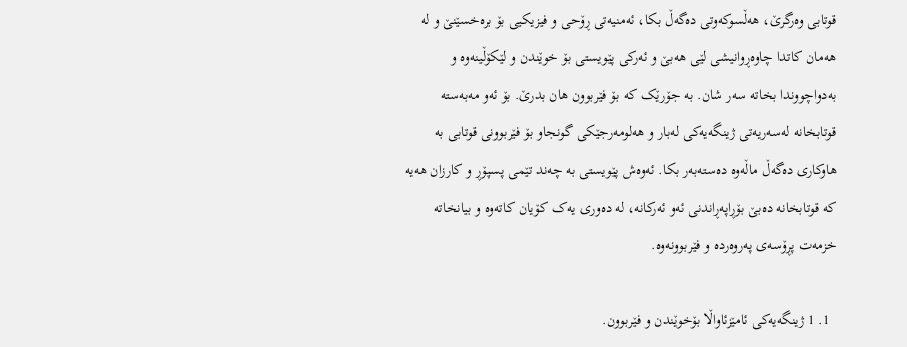قوتابی وەرگرێ، هەڵسوکەوتی دەگەڵ بکا، ئەمنیەتی ڕۆحی و فیزیکیی بۆ برەخسێنێ و لە هەمان کاتدا چاوەڕوانیشی لێی هەبێ و ئەرکی پێویستی بۆ خوێندن و لێکۆڵینەوە و بەدواچووندا بخاتە سەر شان. بە جۆرێک کە بۆ فێربوون هان بدرێ. بۆ ئەو مەبەستە قوتابخانە لەسەریەتی ژینگەیەکی لەبار و هەلومەرجێکی گونجاو بۆ فێربوونی قوتابی بە هاوکاری دەگەڵ ماڵەوە دەستەبەر بکا. ئەوەش پێویستی بە چەند تێمی پسپۆڕ و کارزان هەیە کە قوتابخانە دەبێ بۆڕاپەڕاندنی ئەو ئەرکانە، لە دەوری یەک کۆیان کاتەوە و بیانخاتە خزمەت پڕۆسەی پەروەردە و فێربوونەوە.

  1. 1 ژینگەیەکی ئامێزئاواڵا بۆخوێندن و فێربوون.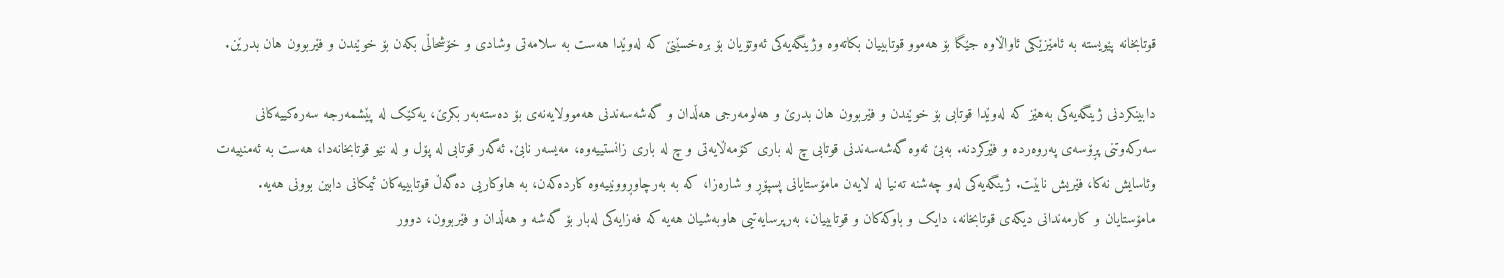قوتابخانە پێویستە بە ئامێزێکی ئاواڵاوە جێگا بۆ هەموو قوتابییان بکاتەوە وژینگەیەکی ئەوتۆیان بۆ برەخسێنێ کە لەوێدا هەست بە سلامەتی وشادی و خۆشحاڵی بکەن بۆ خوێندن و فێربوون هان بدرێن.

دابینکردنی ژینگەیەکی بەهێز کە لەوێدا قوتابی بۆ خوێندن و فێربوون هان بدرێ و هەلومەرجی هەڵدان و گەشەسەندنی هەموولایەنەی بۆ دەستەبەر بکرێ، یەکێک لە پێشمەرجە سەرەکییەکانی سەرکەوتنی پڕۆسەی پەروەردە و فێرکردنە. بەبێ ئەوە گەشەسەندنی قوتابی چ لە باری کۆمەڵایەتی و چ لە باری زانستییەوە، مەیسەر نابێ. ئەگەر قوتابی لە پۆل و لە نێو قوتابخانەدا، هەست بە ئەمنییەت وئاسایش نەکا، فێریش نابێت. ژینگەیەکی لەو چەشنە تەنیا لە لایەن مامۆستایانی پسپۆڕ و شارەزا، کە بە بەرچاوڕوونییەوە کاردەکەن، بە هاوکاریی دەگەڵ قوتابییەکان ئیمکانی دابین بوونی هەیە. مامۆستایان و کارمەندانی دیکەی قوتابخانە، دایک و باوکەکان و قوتابییان، بەرپرسایەتیی هاوبەشیان هەیە کە فەزایەکی لەبار بۆ گەشە و هەڵدان و فێربوون، دوور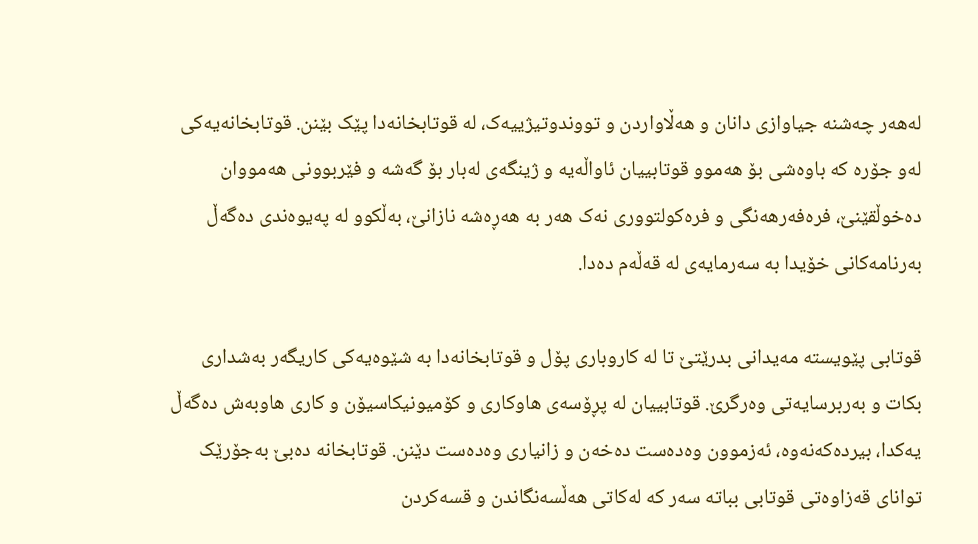لەهەر چەشنە جیاوازی دانان و هەڵاواردن و تووندوتیژییەک، لە قوتابخانەدا پێک بێنن. قوتابخانەیەکی لەو جۆرە کە باوەشی بۆ هەموو قوتابییان ئاواڵەیە و ژینگەی لەبار بۆ گەشە و فێربوونی هەمووان دەخوڵقێنێ، فرەفەرهەنگی و فرەکولتووری نەک هەر بە هەڕەشە نازانێ، بەڵکوو لە پەیوەندی دەگەڵ بەرنامەکانی خۆیدا بە سەرمایەی لە قەڵەم دەدا.

قوتابی پێویستە مەیدانی بدرێتێ تا لە کاروباری پۆل و قوتابخانەدا بە شێوەیەکی کاریگەر بەشداری بکات و بەربرسایەتی وەرگرێ. قوتابییان لە پڕۆسەی هاوکاری و کۆمیونیکاسیۆن و کاری هاوبەش دەگەڵ یەکدا، بیردەکەنەوە، ئەزموون وەدەست دەخەن و زانیاری وەدەست دێنن. قوتابخانە دەبێ بەجۆرێک توانای قەزاوەتی قوتابی بباتە سەر کە لەکاتی هەڵسەنگاندن و قسەکردن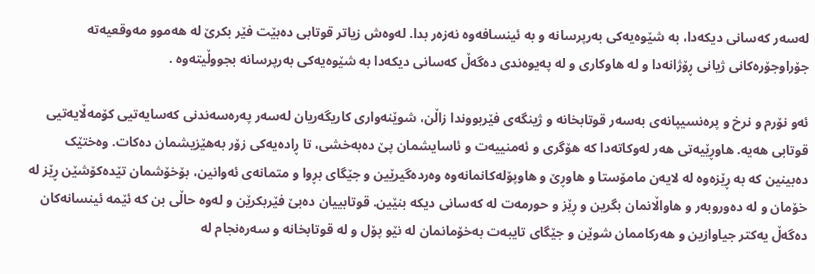لەسەر کەسانی دیکەدا، بە شێوەیەکی بەرپرسانە و بە ئینسافەوە نەزەر بدا. لەوەش زیاتر قوتابی دەبێت فێر بکرێ لە هەموو مەوقعیەتە جۆراوجۆرەکانی ژیانی ڕۆژانەدا و لە هاوکاری و لە پەیوەندی دەگەڵ کەسانی دیکەدا بە شێوەیەکی بەرپرسانە بجووڵیتەوە .

ئەو نۆرم و نرخ و پرەنسیپانەی بەسەر قوتابخانە و ژینگەی فێربووندا زاڵن، شوێنەواری کاریگەریان لەسەر پەرەسەندنی کەسایەتیی کۆمەڵایەتیی قوتابی هەیە. هاوڕێیەتی هەر لەوکاتەدا کە هۆگری و ئەمنییەت و ئاسایشمان پێ دەبەخشی، تا ڕادەیەکی زۆر بەهێزیشمان دەکات. وەختێک دەبینین کە بە ڕێزەوە لە لایەن مامۆستا و هاوڕێ و هاوپۆلەکانمانەوە وەردەگیرێین و جێگای بڕوا و متمانەی ئەوانین، بۆخۆشمان تێدەکۆشێن ڕێز لە خۆمان و لە دەوروبەر و هاواڵانمان بگرین و ڕێز و حورمەت لە کەسانی دیکە بنێین. قوتابییان دەبێ فێربکرێن و لەوە حاڵی بن کە ئێمە ئینسانەکان دەگەڵ یەکتر جیاوازین و هەرکاممان شوێن و جێگای تایبەت بەخۆمانمان لە نێو پۆل و لە قوتابخانە و سەرەنجام لە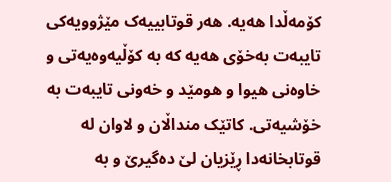کۆمەڵدا هەیە. هەر قوتابییەک مێژوویەکی تایبەت بەخۆی هەیە کە بە کۆڵیەوەیەتی و خاوەنی هیوا و هومێد و خەونی تایبەت بە خۆشیەتی. کاتێک منداڵان و لاوان لە قوتابخانەدا ڕێزیان لێ دەگیرێ و بە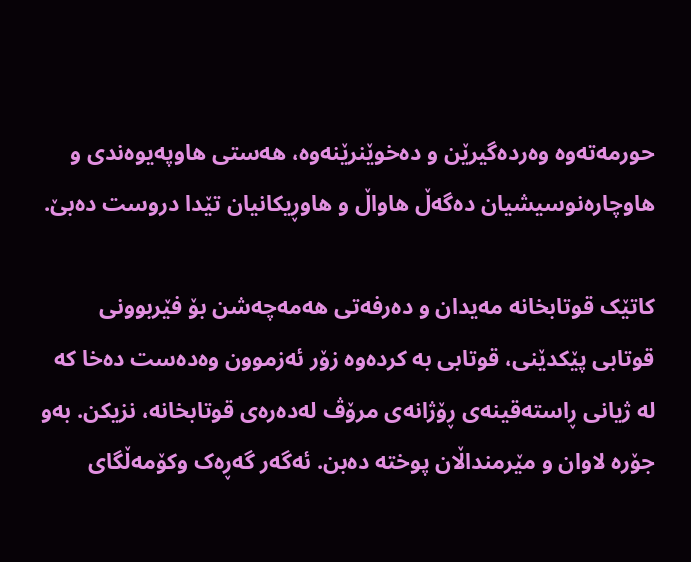حورمەتەوە وەردەگیرێن و دەخوێنرێنەوە، هەستی هاوپەیوەندی و هاوچارەنوسیشیان دەگەڵ هاواڵ و هاوڕیکانیان تێدا دروست دەبێ.

کاتێک قوتابخانە مەیدان و دەرفەتی هەمەچەشن بۆ فێربوونی قوتابی پێکدێنی، قوتابی بە کردەوە زۆر ئەزموون وەدەست دەخا کە لە ژیانی ڕاستەقینەی ڕۆژانەی مرۆڤ لەدەرەی قوتابخانە، نزیکن. بەو جۆرە لاوان و مێرمنداڵان پوختە دەبن. ئەگەر گەڕەک وکۆمەڵگای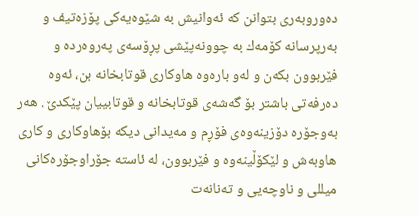دەوروبەری بتوانن کە ئەوانیش بە شێوەیەکی پۆزەتیف و بەرپرسانە کۆمەك بە چوونەپێشی پڕۆسەی پەروەردە و فێربوون بکەن و لەو بارەوە هاوکاری قوتابخانە بن، ئەوە دەرفەتی باشتر بۆ گەشەی قوتابخانە و قوتابییان پێکدێ . هەر بەوجۆرە دۆزینەوەی فۆڕم و مەیدانی دیکە بۆهاوکاری و کاری هاوبەش و لێکۆڵینەوە و فێربوون، لە ئاستە جۆراوجۆرەکانی میللی و ناوچەیی و تەنانەت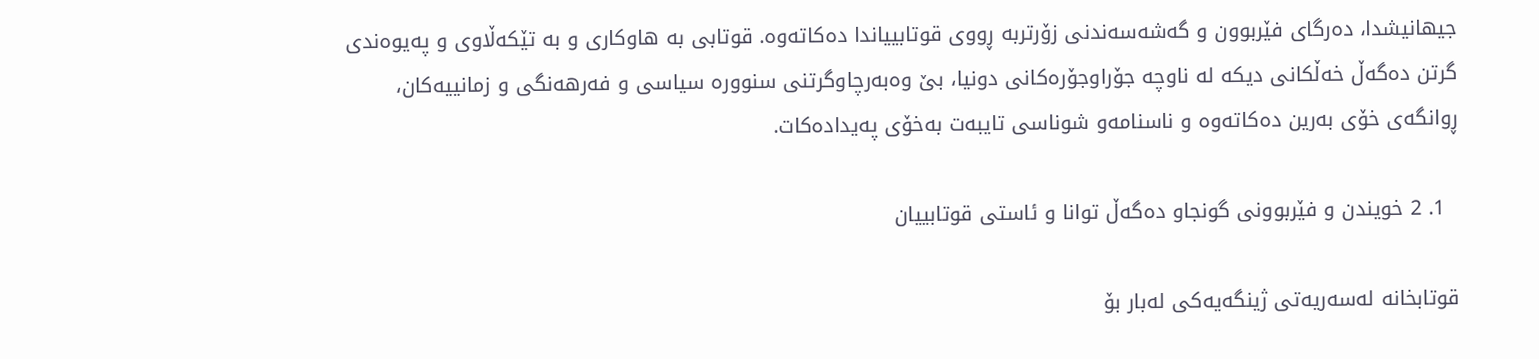جیهانیشدا، دەرگای فێربوون و گەشەسەندنی زۆرتربە ڕووی قوتابییاندا دەکاتەوە. قوتابی بە هاوکاری و بە تێکەڵاوی و پەیوەندی گرتن دەگەڵ خەڵکانی دیکە لە ناوچە جۆراوجۆرەکانی دونیا، بێ وەبەرچاوگرتنی سنوورە سیاسی و فەرهەنگی و زمانییەکان، ڕوانگەی خۆی بەرین دەکاتەوە و ناسنامەو شوناسی تایبەت بەخۆی پەیدادەکات.

  1. 2 خویندن و فێربوونی گونجاو دەگەڵ توانا و ئاستی قوتابییان

قوتابخانە لەسەریەتی ژینگەیەکی لەبار بۆ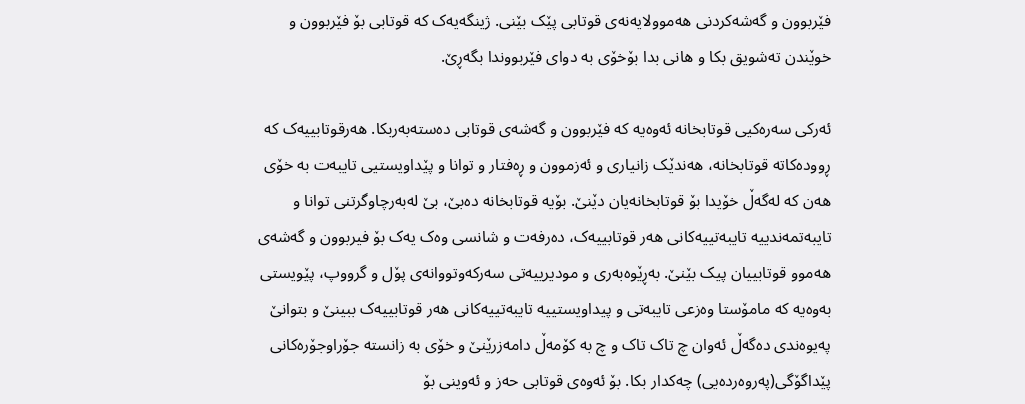فێربوون و گەشەکردنی هەموولایەنەی قوتابی پێک بێنی. ژینگەیەک کە قوتابی بۆ فێربوون و خوێندن تەشویق بکا و هانی بدا بۆخۆی بە دوای فێربووندا بگەڕێ.

ئەرکی سەرەکیی قوتابخانە ئەوەیە کە فێربوون و گەشەی قوتابی دەستەبەربکا. هەرقوتابییەک کە ڕوودەکاتە قوتابخانە، هەندێک زانیاری و ئەزموون و ڕەفتار و توانا و پێداویستیی تایبەت بە خۆی هەن کە لەگەڵ خۆیدا بۆ قوتابخانەیان دێنێ. بۆیە قوتابخانە دەبێ، بێ لەبەرچاوگرتنی توانا و تایبەتمەندییە تایبەتییەکانی هەر قوتابییەک، دەرفەت و شانسی وەک یەک بۆ فیربوون و گەشەی هەموو قوتابییان پیک بێنێ. بەڕێوەبەری و مودیرییەتی سەرکەوتووانەی پۆل و گرووپ، پێویستی بەوەیە کە مامۆستا وەزعی تایبەتی و پیداویستییە تایبەتییەکانی هەر قوتابییەک ببینێ و بتوانێ پەیوەندی دەگەڵ ئەوان چ تاک تاک و چ بە کۆمەڵ دامەزرێنێ و خۆی بە زانستە جۆراوجۆرەکانی پێداگۆگی(پەروەردەیی) چەکدار بکا. بۆ ئەوەی قوتابی حەز و ئەوینی بۆ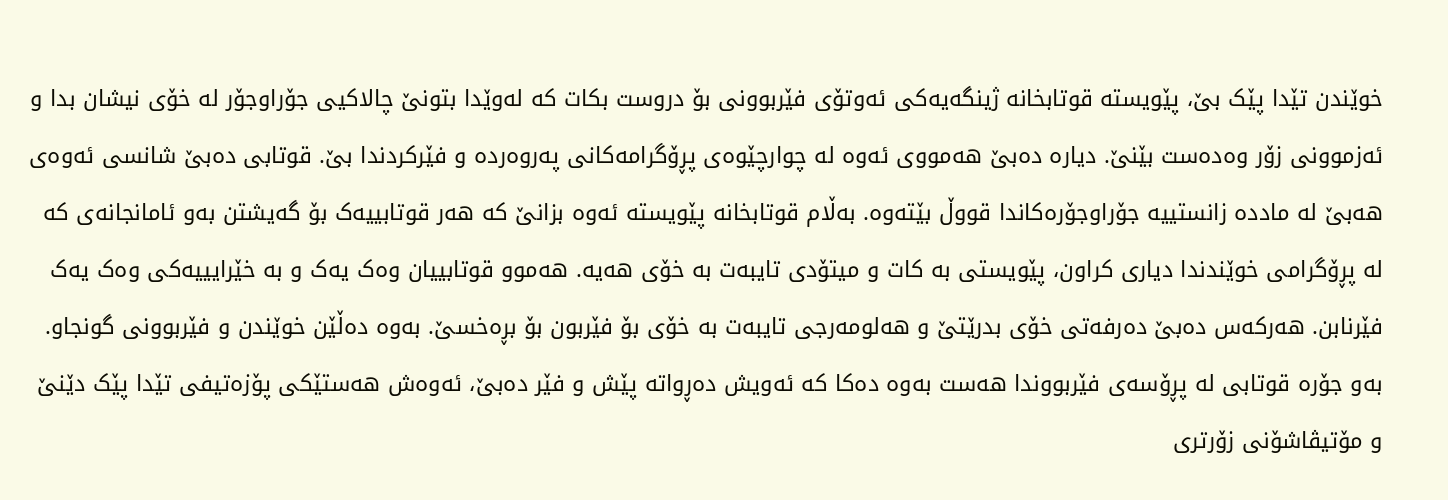خوێندن تێدا پێک بێ، پێویستە قوتابخانە ژینگەیەکی ئەوتۆی فێربوونی بۆ دروست بکات کە لەوێدا بتونێ چالاکیی جۆراوجۆر لە خۆی نیشان بدا و ئەزموونی زۆر وەدەست بێنێ. دیارە دەبێ هەمووی ئەوە لە چوارچێوەی پڕۆگرامەکانی پەروەردە و فێرکردندا بێ. قوتابی دەبێ شانسی ئەوەی هەبێ لە ماددە زانستییە جۆراوجۆرەکاندا قووڵ بێتەوە. بەڵام قوتابخانە پێویستە ئەوە بزانێ کە هەر قوتابییەک بۆ گەیشتن بەو ئامانجانەی کە لە پڕۆگرامی خوێندندا دیاری کراون، پێویستی بە کات و میتۆدی تایبەت بە خۆی هەیە. هەموو قوتابییان وەک یەک و بە خێرایییەکی وەک یەک فێرنابن. هەرکەس دەبێ دەرفەتی خۆی بدرێتێ و هەلومەرجی تایبەت بە خۆی بۆ فێربون بۆ بڕەخسێ. بەوە دەڵێن خوێندن و فێربوونی گونجاو. بەو جۆرە قوتابی لە پڕۆسەی فێربووندا هەست بەوە دەکا کە ئەویش دەڕواتە پێش و فێر دەبێ، ئەوەش هەستێکی پۆزەتیفی تێدا پێک دێنێ و مۆتیڤاشۆنی زۆرتری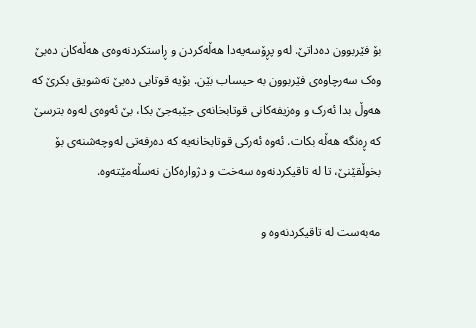بۆ فێربوون دەداتێ. لەو پڕۆسەیەدا هەڵەکردن و ڕاستکردنەوەی هەڵەکان دەبێ وەک سەرچاوەی فێربوون بە حیساب بێن. بۆیە قوتابی دەبێ تەشویق بکرێ کە هەوڵ بدا ئەرک و وەزیفەکانی قوتابخانەی جێبەجێ بکا، بێ ئەوەی لەوە بترسێ کە ڕەنگە هەڵە بکات. ئەوە ئەرکی قوتابخانەیە کە دەرفەتی لەوچەشنەی بۆ بخوڵقێنێ، تا لە تاقیکردنەوە سەخت و دژوارەکان نەسڵەمێتەوە.

مەبەست لە تاقیکردنەوە و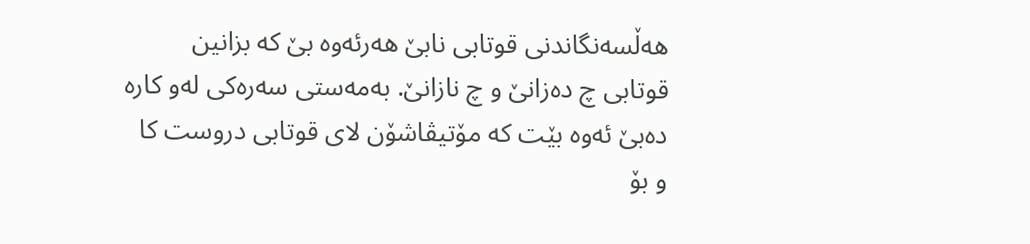هەڵسەنگاندنی قوتابی نابێ هەرئەوە بێ کە بزانین قوتابی چ دەزانێ و چ نازانێ. بەمەستی سەرەکی لەو کارە دەبێ ئەوە بێت کە مۆتیڤاشۆن لای قوتابی دروست کا و بۆ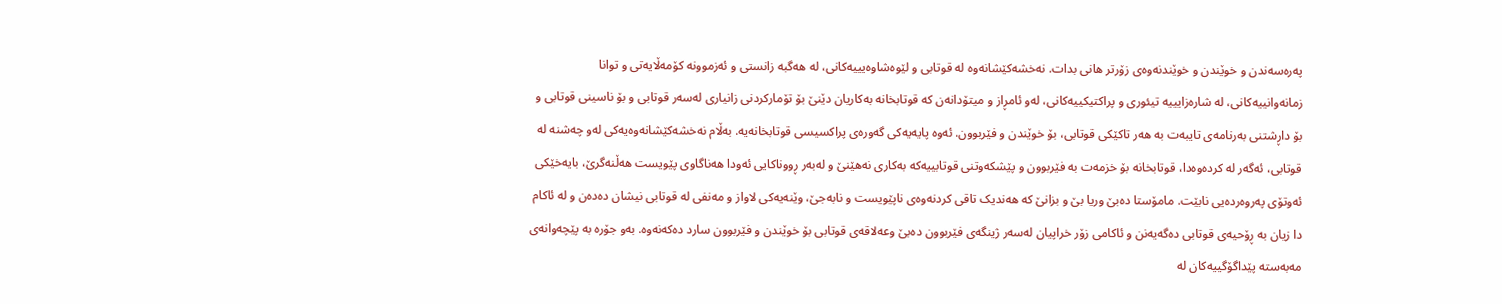پەرەسەندن و خوێندن و خوێندنەوەی زۆرتر هانی بدات. نەخشەکێشانەوە لە قوتابی و لێوەشاوەیییەکانی، لە هەگبە زانستی و ئەزموونە کۆمەڵایەتی و توانا زمانەوانییەکانی، لە شارەزایییە تیئوری و پراکتیکییەکانی، لەو ئامڕاز و میتۆدانەن کە قوتابخانە بەکاریان دێنێ بۆ تۆمارکردنی زانیاری لەسەر قوتابی و بۆ ناسینی قوتابی و بۆ داڕشتنی بەرنامەی تایبەت بە هەر تاکێکی قوتابی، بۆ خوێندن و فێربوون. ئەوە پایەیەکی گەورەی پراکسیسی قوتابخانەیە. بەڵام نەخشەکێشانەوەیەکی لەو چەشنە لە قوتابی، ئەگەر لە کردەوەدا، قوتابخانە بۆ خزمەت بە فێربوون و پێشکەوتنی قوتابییەکە بەکاری نەهێنێ و لەبەر ڕووناکایی ئەودا هەناگاوی پێویست هەڵنەگرێ، بایەخێکی ئەوتۆی پەروەردەیی نابێت. مامۆستا دەبێ وریا بێ و بزانێ کە هەندیک تاقی کردنەوەی ناپێویست و نابەجێ، وێنەیەکی لاواز و مەنفی لە قوتابی نیشان دەدەن و لە ئاکام دا زیان بە ڕۆحیەی قوتابی دەگەیەنن و ئاکامی زۆر خراپیان لەسەر ژینگەی فێربوون دەبێ وعەلاقەی قوتابی بۆ خوێندن و فێربوون سارد دەکەنەوە. بەو جۆرە بە پێچەوانەی مەبەستە پێداگۆگییەکان لە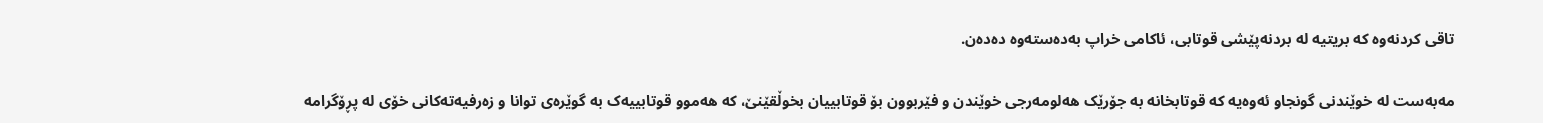تاقی کردنەوە کە بریتیە لە بردنەپێشی قوتابی، ئاکامی خراپ بەدەستەوە دەدەن.

مەبەست لە خوێندنی گونجاو ئەوەیە کە قوتابخانە بە جۆرێک هەلومەرجی خوێندن و فێربوون بۆ قوتابییان بخوڵقێنێ، کە هەموو قوتابییەک بە گوێرەی توانا و زەرفیەتەکانی خۆی لە پڕۆگرامە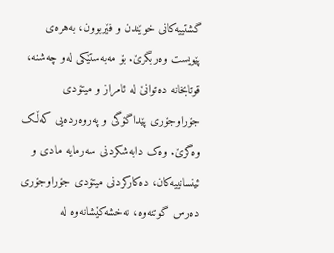گشتییەکانی خوێندن و فێربوون، بەهرەی پێویست وەربگرێ. بۆ مەبەستێکی لەو چەشنە، قوتابخانە دەتوانێ لە ئامراز و میتۆدی جۆراوجۆری پێداگۆگی و پەروەردەیی کەڵک وەگرێ. وەک دابەشکردنی سەرمایە مادی و ئینسانییەکان، دەکارکردنی میتۆدی جۆراوجۆری دەرس گوتنەوە، نەخشەکێشانەوە لە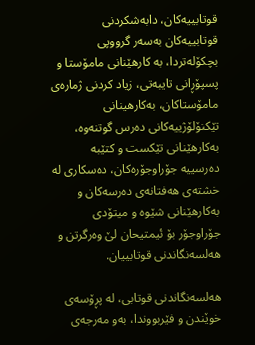قوتابییەکان، دابەشکردنی قوتابییەکان بەسەر گرووپی بچکۆلەتردا، بە کارهێنانی مامۆستا و پسپۆڕانی تایبەتی، زیاد کردنی ژمارەی مامۆستاکان، بەکارهینانی تێکنۆلۆژییەکانی دەرس گوتنەوە، بەکارهێنانی تێکست و کتێبە دەرسییە جۆراوجۆرەکان، دەسکاری لە خشتەی هەفتانەی دەرسەکان و بەکارهێنانی شێوە و میتۆدی جۆراوجۆر بۆ ئیمتیحان لێ وەرگرتن و هەلسەنگاندنی قوتابییان.

هەلسەنگاندنی قوتابی، لە پڕۆسەی خوێندن و فێربووندا، بەو مەرجەی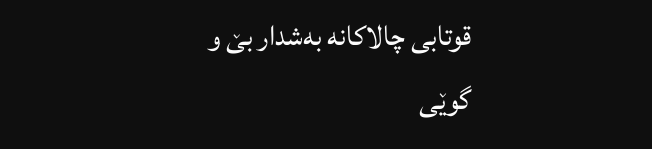قوتابی چالاکانە بەشدار بێ و گوێی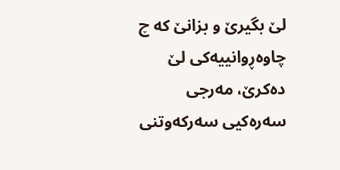لێ بگیرێ و بزانێ کە چ چاوەڕوانییەکی لێ دەکرێ، مەرجی سەرەکیی سەرکەوتنی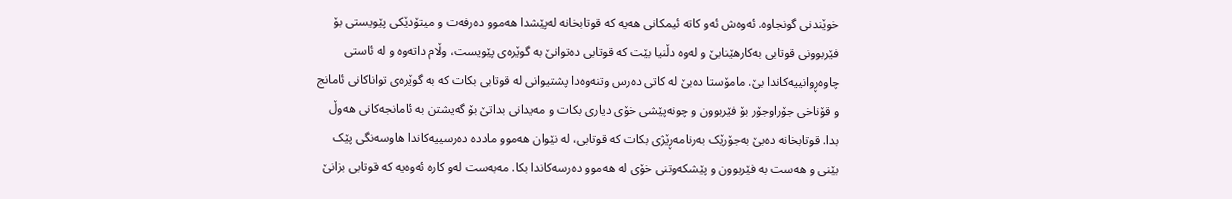خوێندنی گونجاوە. ئەوەش ئەو کاتە ئیمکانی هەیە کە قوتابخانە لەپێشدا هەموو دەرفەت و میتۆدێکی پێویستی بۆ فێربوونی قوتابی بەکارهێنابێ و لەوە دڵنیا بێت کە قوتابی دەتوانێ بە گوێرەی پێویست، وڵام داتەوە و لە ئاستی چاوەڕوانییەکاندا بێ. مامۆستا دەبێ لە کاتی دەرس وتنەوەدا پشتیوانی لە قوتابی بکات کە بە گوێرەی تواناکانی ئامانج و قۆناخی جۆراوجۆر بۆ فێربوون و چونەپێشی خۆی دیاری بکات و مەیدانی بداتێ بۆ گەیشتن بە ئامانجەکانی هەوڵ بدا. قوتابخانە دەبێ بەجۆرێک بەرنامەڕێژی بکات کە قوتابی، لە نێوان هەموو ماددە دەرسییەکاندا هاوسەنگی پێک بێنی و هەست بە فێربوون و پێشکەوتنی خۆی لە هەموو دەرسەکاندا بکا. مەبەست لەو کارە ئەوەیە کە قوتابی بزانێ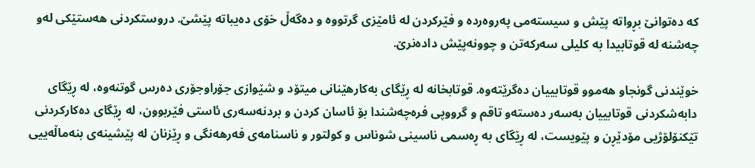کە دەتوانێ بڕواتە پێش و سیستەمی پەروەردە و فێرکردن لە ئامێزی گرتووە و دەگەڵ خۆی دەیباتە پێشێ. دروستکردنی هەستێکی لەو چەشنە لە قوتابیدا بە کلیلی سەرکەتن و چوونەپێش دادەنرێ.

خوێندنی گونجاو هەموو قوتابییان دەگرێتەوە. قوتابخانە لە ڕێگای بەکارهێنانی میتۆد و شێوازی جۆراوجۆری دەرس گوتنەوە، لە ڕێگای دابەشکردنی قوتابییان بەسەر دەستەو تاقم و گرووپی فرەچەشندا بۆ ئاسان کردن و بردنەسەری ئاستی فێربوون، لە ڕێگای دەکارکردنی تێکنۆلۆژیی مۆدێڕن و پێویست، لە ڕێگای بە ڕەسمی ناسینی شوناس و کولتور و ناسنامەی فەرهەنگی و ڕێزنان لە پێشینەی بنەماڵەییی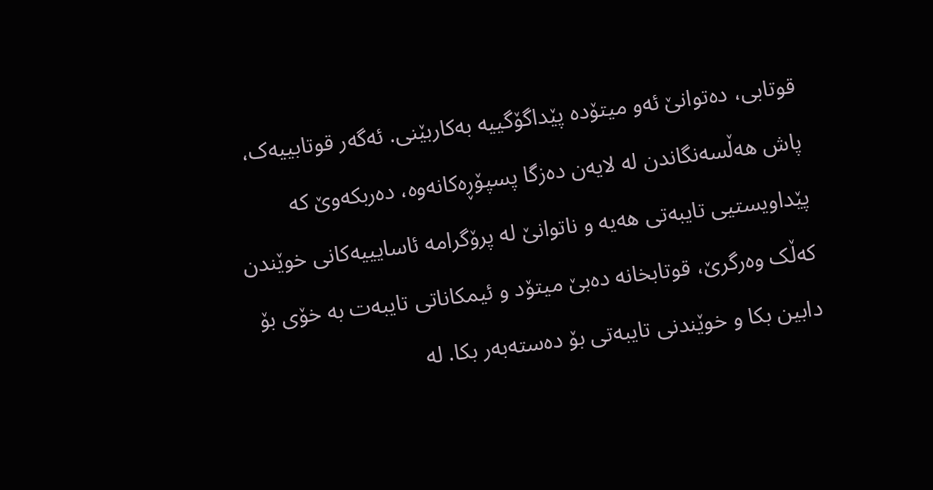قوتابی، دەتوانێ ئەو میتۆدە پێداگۆگییە بەکاربێنی. ئەگەر قوتابییەک، پاش هەڵسەنگاندن لە لایەن دەزگا پسپۆڕەکانەوە، دەربکەوێ کە پێداویستیی تایبەتی هەیە و ناتوانێ لە پرۆگرامە ئاسایییەکانی خوێندن کەڵک وەرگرێ، قوتابخانە دەبێ میتۆد و ئیمکاناتی تایبەت بە خۆی بۆ دابین بکا و خوێندنی تایبەتی بۆ دەستەبەر بکا. لە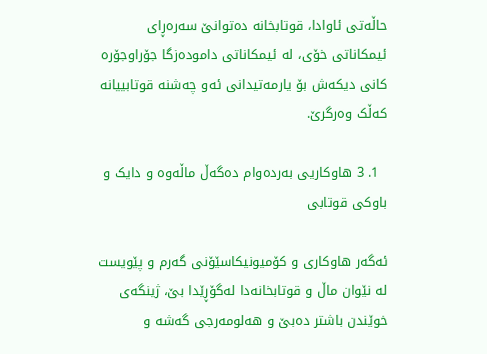حاڵەتی ئاوادا، قوتابخانە دەتوانێ سەرەڕای ئیمکاناتی خۆی، لە ئیمکاناتی دامودەزگا جۆراوجۆرە کانی دیکەش بۆ یارمەتیدانی ئەو چەشنە قوتابییانە کەڵک وەرگرێ.

  1. 3 هاوکاریی بەردەوام دەگەڵ ماڵەوە و دایک و باوکی قوتابی

ئەگەر هاوکاری و کۆمیونیکاسێۆنی گەرم و پێویست لە نێوان ماڵ و قوتابخانەدا لەگۆڕێدا بێ، ژینگەی خوێندن باشتر دەبێ و هەلومەرجی گەشە و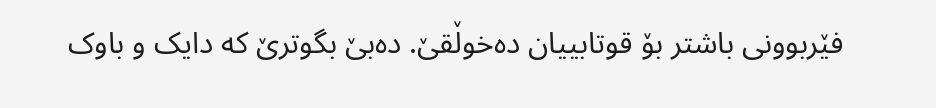فێربوونی باشتر بۆ قوتابییان دەخوڵقێ. دەبێ بگوترێ کە دایک و باوک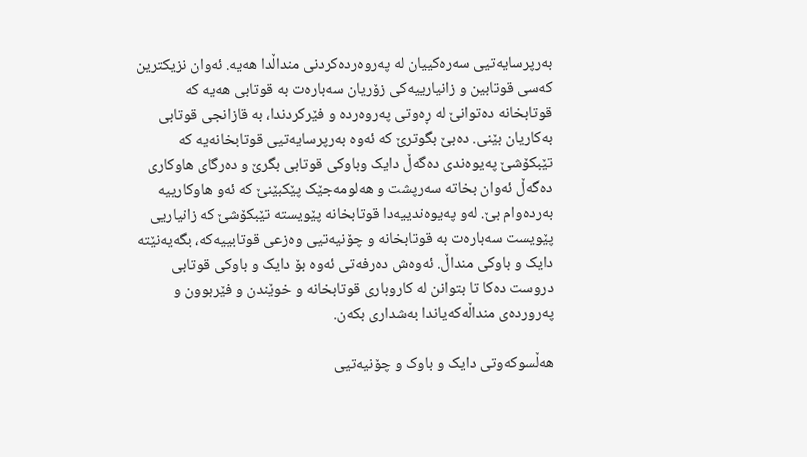بەرپرسایەتیی سەرەکییان لە پەروەردەکردنی منداڵدا هەیە. ئەوان نزیکترین کەسی قوتابین و زانیارییەکی زۆریان سەبارەت بە قوتابی هەیە کە قوتابخانە دەتوانێ لە ڕەوتی پەروەردە و فێرکردندا، بە قازانجی قوتابی بەکاریان بێنی. دەبێ بگوترێ کە ئەوە بەرپرسایەتیی قوتابخانەیە کە تێبکۆشێ پەیوەندی دەگەڵ دایک وباوکی قوتابی بگرێ و دەرگای هاوکاری دەگەڵ ئەوان بخاتە سەرپشت و هەلومەجێک پێکبێنێ کە ئەو هاوکارییە بەردەوام بێ. لەو پەیوەندییەدا قوتابخانە پێویستە تێبکۆشێ کە زانیاریی پێویست سەبارەت بە قوتابخانە و چۆنیەتیی وەزعی قوتابییەکە، بگەیەنێتە دایک و باوکی منداڵ. ئەوەش دەرفەتی ئەوە بۆ دایک و باوکی قوتابی دروست دەکا تا بتوانن لە کاروباری قوتابخانە و خوێندن و فێربوون و پەروردەی منداڵەکەیاندا بەشداری بکەن.

هەڵسوکەوتی دایک و باوک و چۆنیەتیی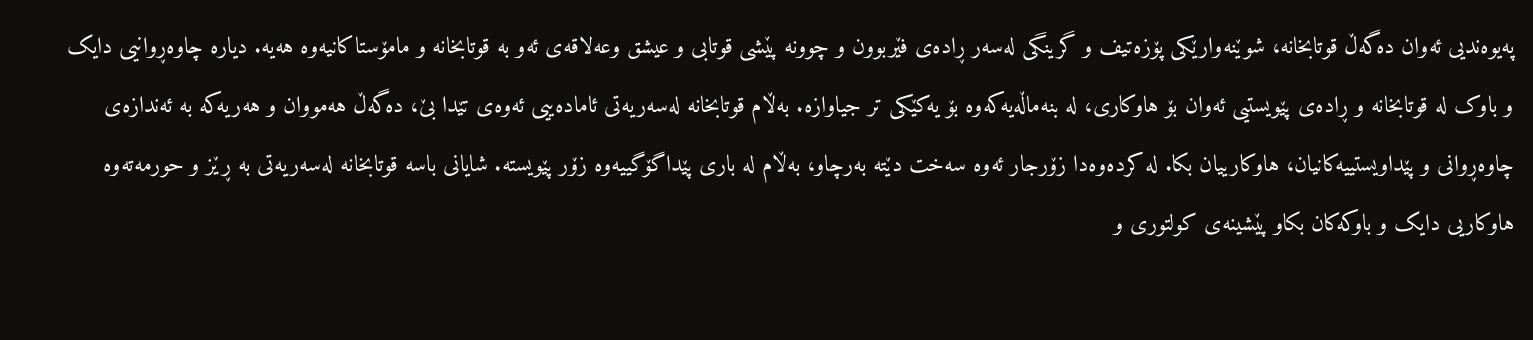پەیوەندیی ئەوان دەگەڵ قوتابخانە، شوێنەوارێکی پۆزەتیف و گرینگی لەسەر ڕادەی فێربوون و چوونە پێشی قوتابی و عیشق وعەلاقەی ئەو بە قوتابخانە و مامۆستاکانیەوە هەیە. دیارە چاوەڕوانیی دایک و باوک لە قوتابخانە و ڕادەی پێویستیی ئەوان بۆ هاوکاری، لە بنەماڵەیەکەوە بۆ یەکێکی تر جیاوازە. بەڵام قوتابخانە لەسەریەتی ئامادەییی ئەوەی تێدا بێ، دەگەڵ هەمووان و هەریەکە بە ئەندازەی چاوەڕوانی و پێداویستییەکانیان، هاوکارییان بکا. لە کردەوەدا زۆرجار ئەوە سەخت دێتە بەرچاو، بەڵام لە باری پێداگۆگییەوە زۆر پێویستە. شایانی باسە قوتابخانە لەسەریەتی بە ڕێز و حورمەتەوە هاوکاریی دایک و باوکەکان بکاو پێشینەی کولتوری و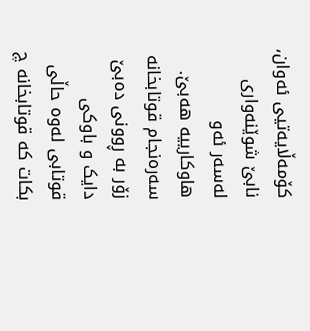کۆمەڵایەتیی ئەوان، نابێ شوێنەواری لەسەر ئەو هاوکارییە هەبێ. سەرەنجام قوتابخانە زۆر بە ڕوونی دەبێ دایک و باوکی قوتابی لەوە حاڵی بکات کە قوتابخانە چ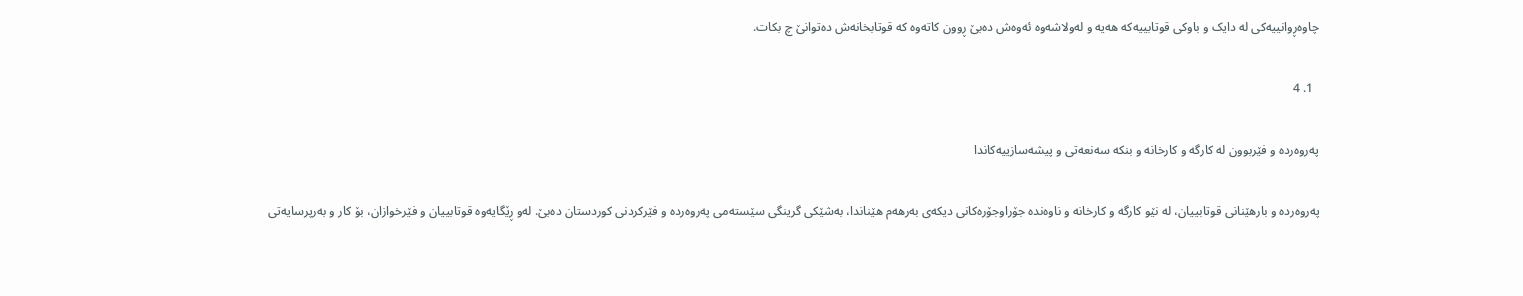چاوەڕوانییەکی لە دایک و باوکی قوتابییەکە هەیە و لەولاشەوە ئەوەش دەبێ ڕوون کاتەوە کە قوتابخانەش دەتوانێ چ بکات.

  1. 4

پەروەردە و فێربوون لە کارگە و کارخانە و بنکە سەنعەتی و پیشەسازییەکاندا

پەروەردە و بارهێنانی قوتابییان، لە نێو کارگە و کارخانە و ناوەندە جۆراوجۆرەکانی دیکەی بەرهەم هێناندا، بەشێکی گرینگی سێستەمی پەروەردە و فێرکردنی کوردستان دەبێ. لەو ڕێگایەوە قوتابییان و فێرخوازان، بۆ کار و بەرپرسایەتی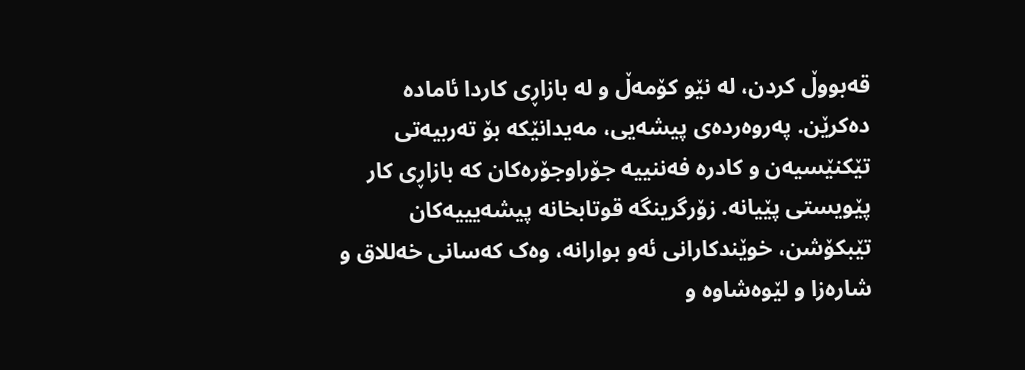قەبووڵ کردن، لە نێو کۆمەڵ و لە بازاڕی کاردا ئامادە دەکرێن. پەروەردەی پیشەیی، مەیدانێکە بۆ تەربیەتی تێکنێسیەن و کادرە فەننییە جۆراوجۆرەکان کە بازاڕی کار پێویستی پێیانە. زۆرگرینگە قوتابخانە پیشەیییەکان تێبکۆشن، خوێندکارانی ئەو بوارانە، وەک کەسانی خەللاق و شارەزا و لێوەشاوە و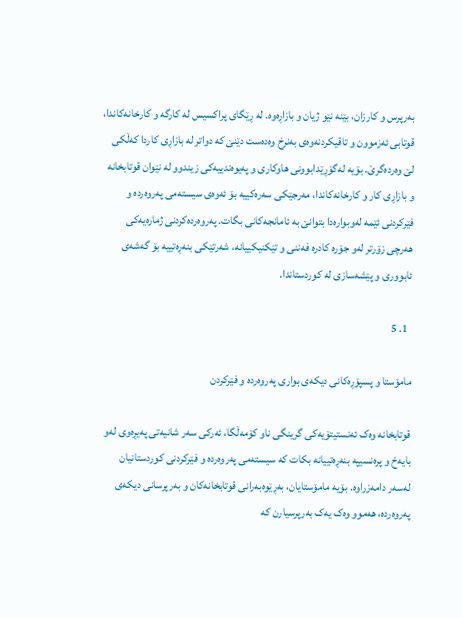بەرپرس و کارزان، بێنە نێو ژیان و بازاڕەوە. لە ڕێگای پراکسیس لە کارگە و کارخانەکاندا، قوتابی ئەزموون و تاقیکردنەوەی بەنرخ وەدەست دێنێ کە دواتر لە بازاڕی کاردا کەڵکی لێ وەردەگرێ. بۆیە لەگۆڕێدابوونی هاوکاری و پەیوەندییەکی زیندوو لە نێوان قوتابخانە و بازاڕی کار و کارخانەکاندا، مەرجێکی سەرەکییە بۆ ئەوەی سیستەمی پەروەردە و فێرکردنی ئێمە لەوبوارەدا بتوانێ بە ئامانجەکانی بگات. پەروەردەکردنی ژمارەیەکی هەرچی زۆرتر لەو جۆرە کادرە فەننی و تێکنیکییانە، شەرتێکی بنەڕەتییە بۆ گەشەی ئابووری و پێشەسازی لە کوردستاندا.

  1. 5

مامۆستا و پسپۆڕەکانی دیکەی بواری پەروەردە و فێرکردن

قوتابخانە وەک ئەنستیتۆیەکی گرینگی ناو کۆمەڵگا، ئەرکی سەر شانیەتی پەیڕەوی لەو بایەخ و پرەنسیپە بنەڕەتییانە بکات کە سیستەمی پەروەردە و فێرکردنی کوردستانیان لەسەر دامەزراوە. بۆیە مامۆستایان، بەڕێوەبەرانی قوتابخانەکان و بەرپرسانی دیکەی پەروەردە، هەموو وەک یەک بەرپرسیارن کە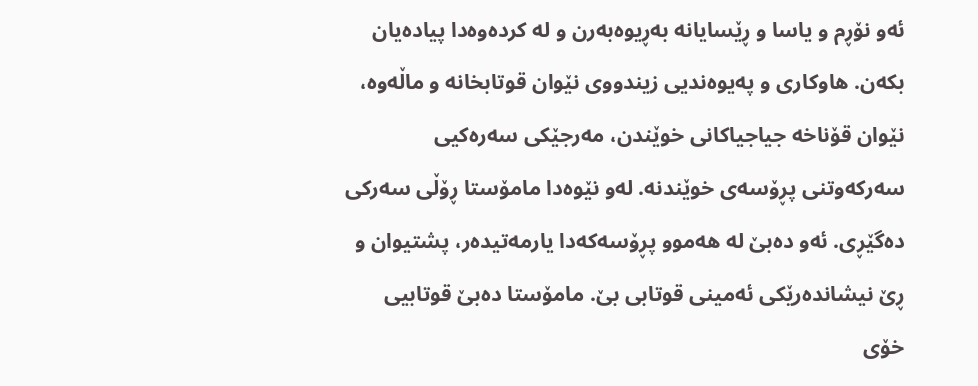ئەو نۆڕم و یاسا و ڕێسایانە بەڕیوەبەرن و لە کردەوەدا پیادەیان بکەن. هاوکاری و پەیوەندیی زیندووی نێوان قوتابخانە و ماڵەوە، نێوان قۆناخە جیاجیاکانی خوێندن، مەرجێکی سەرەکیی سەرکەوتنی پڕۆسەی خوێندنە. لەو نێوەدا مامۆستا ڕۆڵی سەرکی دەگێڕی. ئەو دەبێ لە هەموو پڕۆسەکەدا یارمەتیدەر، پشتیوان و ڕێ نیشاندەرێکی ئەمینی قوتابی بێ. مامۆستا دەبێ قوتابیی خۆی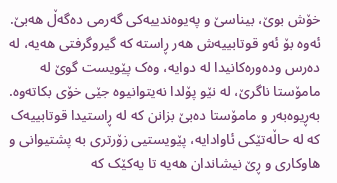خۆش بوێ، بیناسێ و پەیوەندییەکی گەرمی دەگەڵ هەبێ. ئەوە بۆ ئەو قوتابییەش هەر ڕاستە کە گیروگرفتی هەیە، لە دەرس ودەورەکانیدا لە دوایە، وەک پێویست گوێ لە مامۆستا ناگرێ، لە نێو پۆلدا نەیتوانیوە جێی خۆی بکاتەوە. بەڕیوەبەر و مامۆستا دەبێ بزانن کە لە ڕاستیدا قوتابییەک کە لە حاڵەتێکی ئاوادایە، پێویستیی زۆرتری بە پشتیوانی و هاوکاری و ڕێ نیشاندان هەیە تا یەکێک کە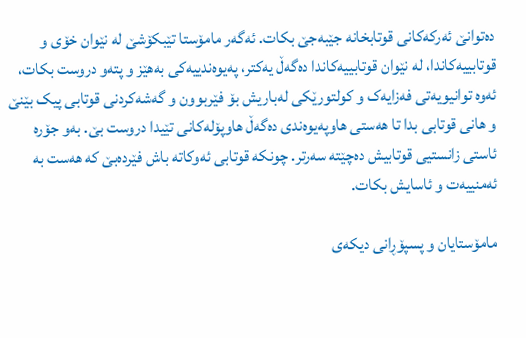دەتوانێ ئەرکەکانی قوتابخانە جێبەجێ بکات. ئەگەر مامۆستا تێبکۆشێ لە نێوان خۆی و قوتابییەکاندا، لە نێوان قوتابییەکاندا دەگەڵ یەکتر، پەیوەندییەکی بەهێز و پتەو دروست بکات، ئەوە توانیویەتی فەزایەک و کولتورێکی لەباریش بۆ فێربوون و گەشەکردنی قوتابی پیک بێنێ و هانی قوتابی بدا تا هەستی هاوپەیوەندی دەگەڵ هاوپۆلەکانی تێیدا دروست بێ. بەو جۆرە ئاستی زانستیی قوتابیش دەچێتە سەرتر. چونکە قوتابی ئەوکاتە باش فێردەبێ کە هەست بە ئەمنییەت و ئاسایش بکات.

مامۆستایان و پسپۆڕانی دیکەی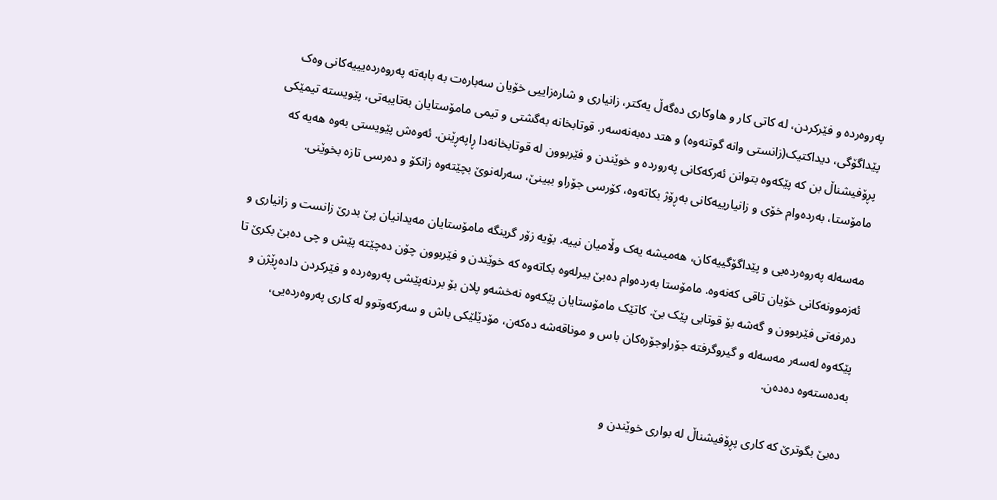پەروەردە و فێرکردن، لە کاتی کار و هاوکاری دەگەڵ یەکتر، زانیاری و شارەزاییی خۆیان سەبارەت بە بابەتە پەروەردەیییەکانی وەک پێداگۆگی، دیداکتیک(زانستی وانە گوتنەوە) و هتد دەبەنەسەر. قوتابخانە بەگشتی و تیمی مامۆستایان بەتایبەتی، پێویستە تیمێکی پڕۆفیشناڵ بن کە پێکەوە بتوانن ئەرکەکانی پەروردە و خوێندن و فێربوون لە قوتابخانەدا ڕاپەڕێنن. ئەوەش پێویستی بەوە هەیە کە مامۆستا، بەردەوام خۆی و زانیارییەکانی بەڕۆژ بکاتەوە، کۆرسی جۆراو ببینێ، سەرلەنوێ بچێتەوە زانکۆ و دەرسی تازە بخوێنی.

مەسەلە پەروەردەیی و پێداگۆگییەکان، هەمیشە یەک وڵامیان نییە. بۆیە زۆر گرینگە مامۆستایان مەیدانیان پێ بدرێ زانست و زانیاری و ئەزموونەکانی خۆیان تاقی کەنەوە. مامۆستا بەردەوام دەبێ بیرلەوە بکاتەوە کە خوێندن و فێربوون چۆن دەچێتە پێش و چی دەبێ بکرێ تا دەرفەتی فێربوون و گەشە بۆ قوتابی پێک بێ. کاتێک مامۆستایان پێکەوە نەخشەو پلان بۆ بردنەپێشی پەروەردە و فێرکردن دادەڕێژن و پێکەوە لەسەر مەسەلە و گیروگرفتە جۆراوجۆرەکان باس و موناقەشە دەکەن، مۆدێلێکی باش و سەرکەوتوو لە کاری پەروەردەیی، بەدەستەوە دەدەن.

دەبێ بگوترێ کە کاری پڕۆفیشناڵ لە بواری خوێندن و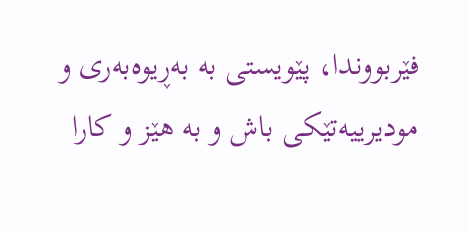فێربووندا، پێویستی بە بەڕیوەبەری و مودیرییەتێکی باش و بە هێز و کارا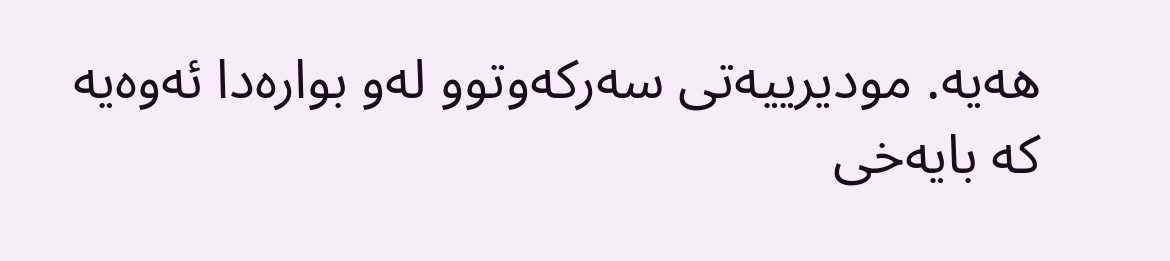هەیە. مودیرییەتی سەرکەوتوو لەو بوارەدا ئەوەیە کە بایەخی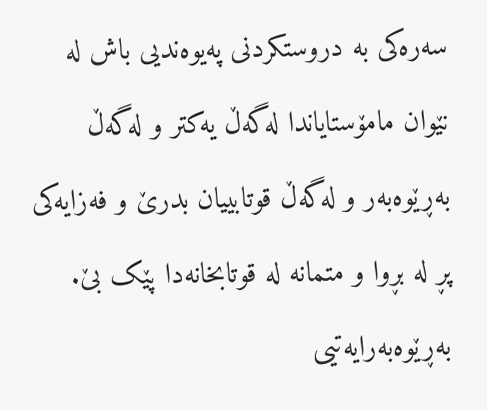سەرەکی بە دروستکردنی پەیوەندیی باش لە نێوان مامۆستایاندا لەگەڵ یەکتر و لەگەڵ بەڕێوەبەر و لەگەڵ قوتابییان بدرێ و فەزایەکی پڕ لە بڕوا و متمانە لە قوتابخانەدا پێک بێ. بەڕێوەبەرایەتیی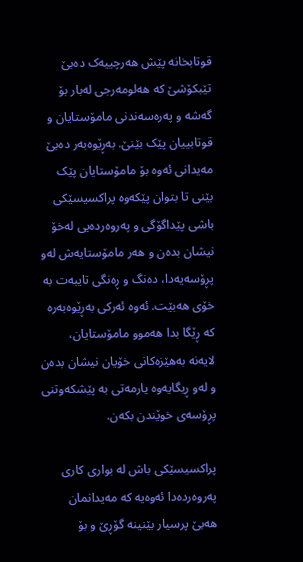قوتابخانە پێش هەرچییەک دەبێ تێبکۆشێ کە هەلومەرجی لەبار بۆ گەشە و پەرەسەندنی مامۆستایان و قوتابییان پێک بێنێ. بەڕێوەبەر دەبێ مەیدانی ئەوە بۆ مامۆستایان پێک بێنی تا بتوان پێکەوە پراکسیسێکی باشی پێداگۆگی و پەروەردەیی لەخۆ نیشان بدەن و هەر مامۆستایەش لەو پڕۆسەیەدا، دەنگ و ڕەنگی تایبەت بە خۆی هەبێت. ئەوە ئەرکی بەڕێوەبەرە کە ڕێگا بدا هەموو مامۆستایان، لایەنە بەهێزەکانی خۆیان نیشان بدەن و لەو ڕیگایەوە یارمەتی بە پێشکەوتنی پڕۆسەی خوێندن بکەن.

پراکسیسێکی باش لە بواری کاری پەروەردەدا ئەوەیە کە مەیدانمان هەبێ پرسیار بێنینە گۆڕێ و بۆ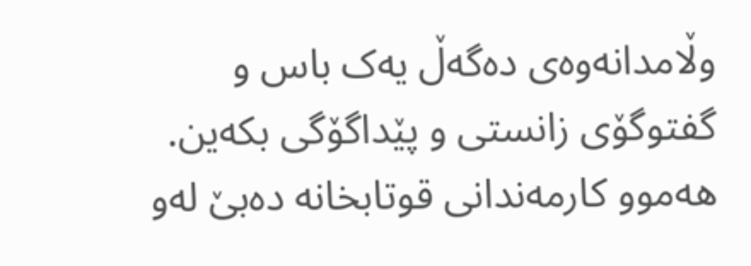وڵامدانەوەی دەگەڵ یەک باس و گفتوگۆی زانستی و پێداگۆگی بکەین. هەموو کارمەندانی قوتابخانە دەبێ لەو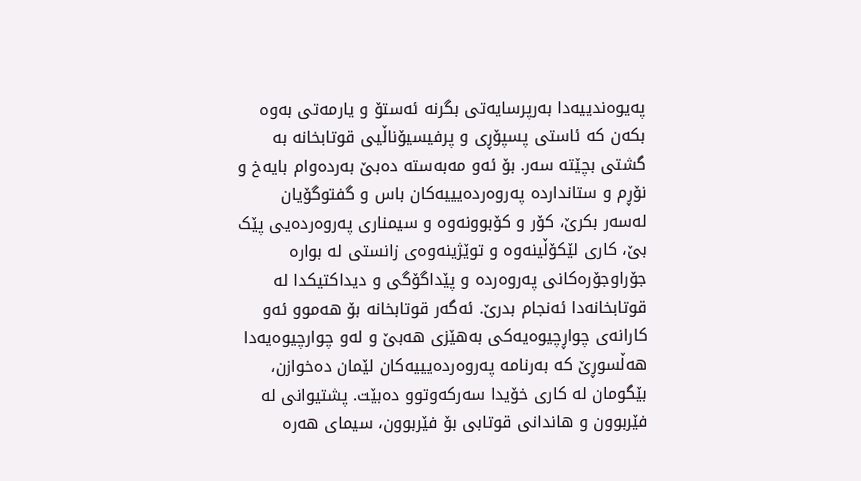پەیوەندییەدا بەرپرسایەتی بگرنە ئەستۆ و یارمەتی بەوە بکەن کە ئاستی پسپۆڕی و پرفیسیۆناڵیی قوتابخانە بە گشتی بچێتە سەر. بۆ ئەو مەبەستە دەبێ بەردەوام بایەخ و نۆڕم و ستانداردە پەروەردەیییەکان باس و گفتوگۆیان لەسەر بکرێ، کۆر و کۆبوونەوە و سیمناری پەروەردەیی پێک بێ، کاری لێکۆڵینەوە و توێژینەوەی زانستی لە بوارە جۆراوجۆرەکانی پەروەردە و پێداگۆگی و دیداکتیکدا لە قوتابخانەدا ئەنجام بدرێ. ئەگەر قوتابخانە بۆ هەموو ئەو کارانەی چواڕچیوەیەکی بەهێزی هەبێ و لەو چوارچیوەیەدا هەڵسوڕێ کە بەرنامە پەروەردەیییەکان لێمان دەخوازن، بێگومان لە کاری خۆیدا سەرکەوتوو دەبێت. پشتیوانی لە فێربوون و هاندانی قوتابی بۆ فێربوون، سیمای هەرە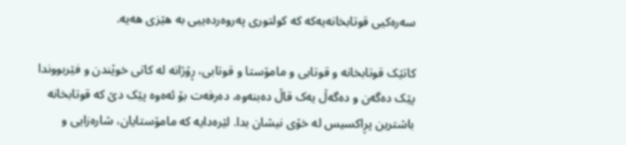سەرەکیی قوتابخانەیەکە کە کولتوری پەروەردەییی بە هێزی هەیە.

کاتێک قوتابخانە و قوتابی و مامۆستا و قوتابی، ڕۆژانە لە کاتی خوێندن و فێربووندا پێک دەگەن و دەگەڵ یەک قاڵ دەبنەوە، دەرفەت بۆ ئەەوە پێک دێ کە قوتابخانە باشترین پڕاکسیس لە خۆی نیشان بدا. لێرەدایە کە مامۆستایان، شارەزایی و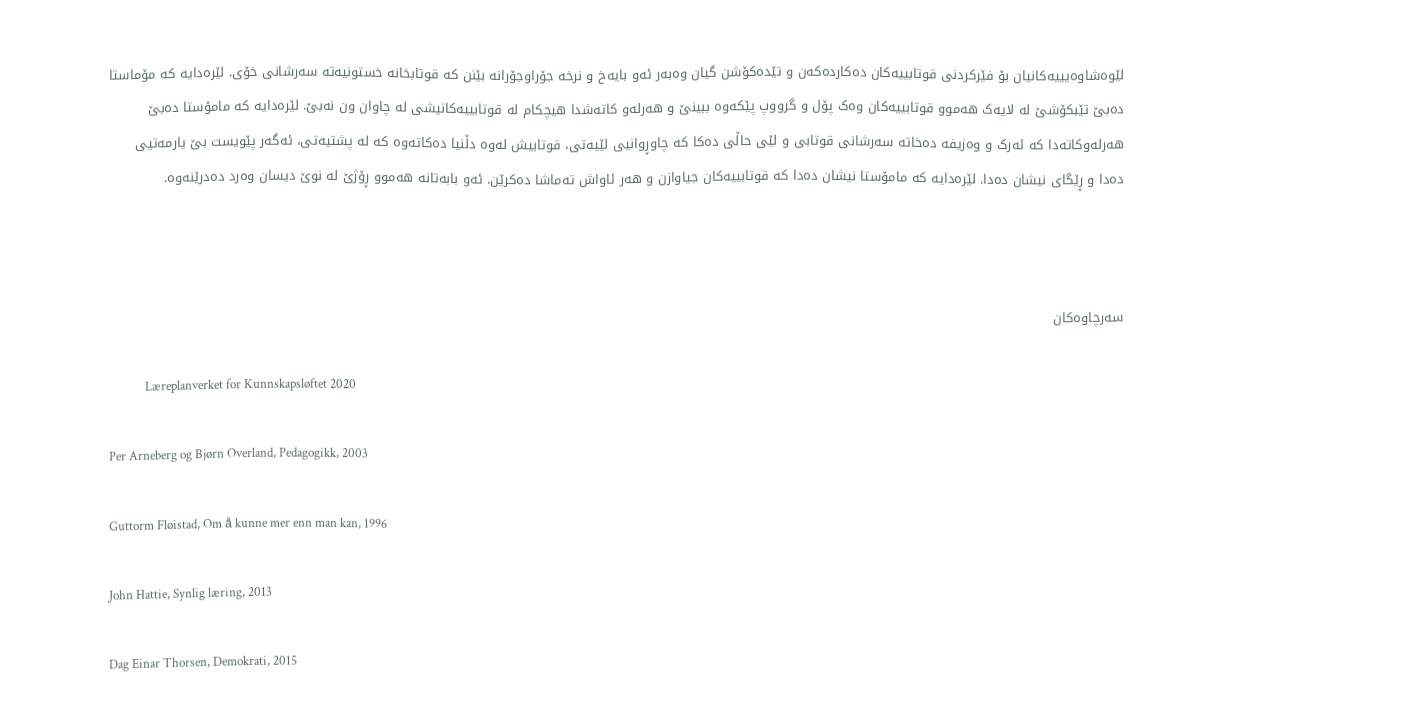لێوەشاوەیییەکانیان بۆ فێرکردنی قوتابییەکان دەکاردەکەن و تێدەکۆشن گیان وەبەر ئەو بایەخ و نرخە جۆراوجۆرانە بێنن کە قوتابخانە خستونیەتە سەرشانی خۆی. لێرەدایە کە مۆماستا دەبێ تێبکۆشێ لە لایەک هەموو قوتابییەکان وەک پۆل و گرووپ پێکەوە ببینێ و هەرلەو کاتەشدا هیچکام لە قوتابییەکانیشی لە چاوان ون نەبێ. لێرەدایە کە مامۆستا دەبێ هەرلەوکاتەدا کە ئەرک و وەزیفە دەخاتە سەرشانی قوتابی و لێی حاڵی دەکا کە چاوڕوانیی لێیەتی، قوتابیش لەوە دڵنیا دەکاتەوە کە لە پشتیەتی، ئەگەر پێویست بێ یارمەتیی دەدا و ڕێگای نیشان دەدا. لێرەدایە کە مامۆستا نیشان دەدا کە قوتابییەکان جیاوازن و هەر ئاواش تەماشا دەکرێن. ئەو بابەتانە هەموو ڕۆژێ لە نوێ دیسان وەرد دەدرێنەوە.



سەرچاوەکان

            Læreplanverket for Kunnskapsløftet 2020

Per Arneberg og Bjørn Overland, Pedagogikk, 2003

Guttorm Fløistad, Om å kunne mer enn man kan, 1996

John Hattie, Synlig læring, 2013

Dag Einar Thorsen, Demokrati, 2015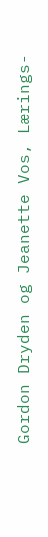Gordon Dryden og Jeanette Vos, Lærings-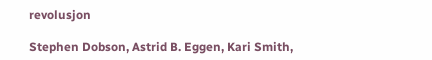revolusjon

Stephen Dobson, Astrid B. Eggen, Kari Smith,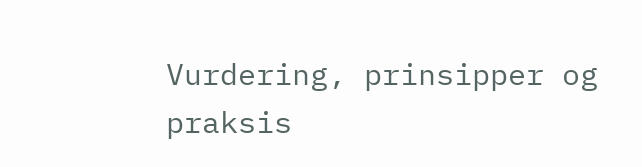Vurdering, prinsipper og praksis